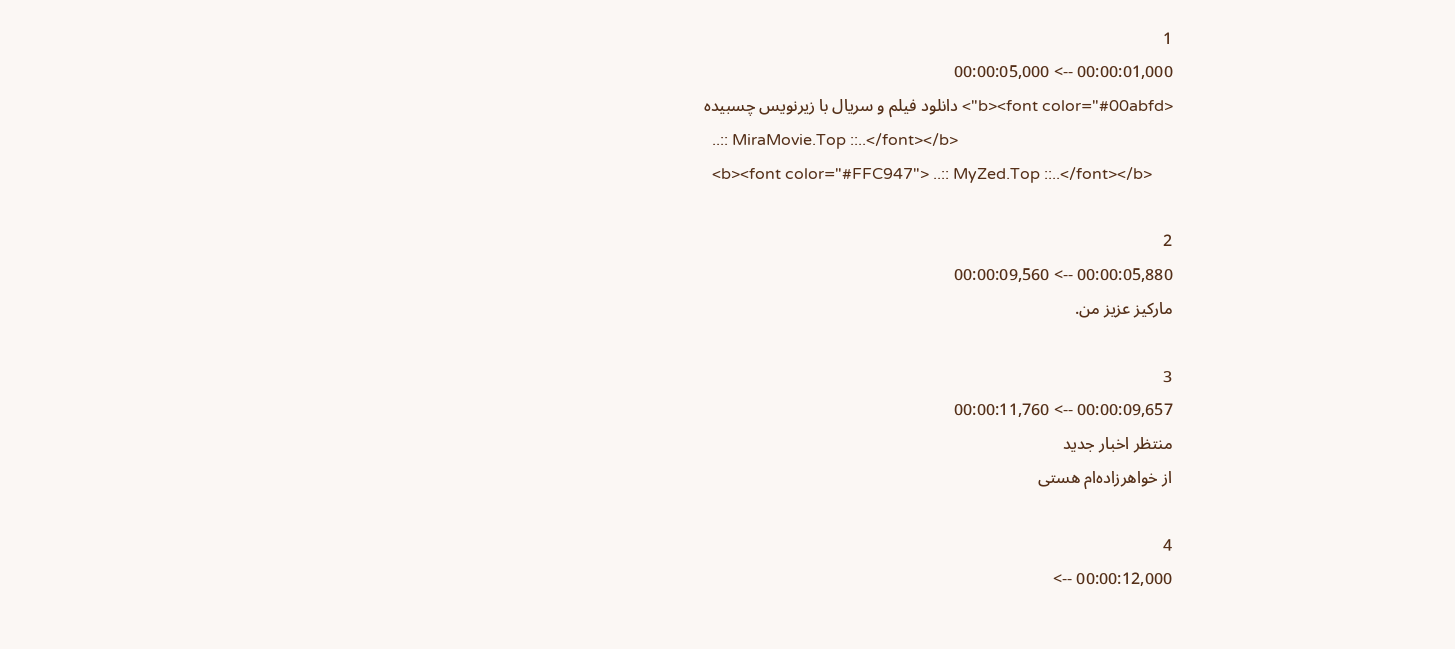1
00:00:01,000 --> 00:00:05,000
<b><font color="#00abfd"> دانلود فیلم و سریال با زیرنویس چسبیده
  ..:: MiraMovie.Top ::..</font></b>
  <b><font color="#FFC947"> ..:: MyZed.Top ::..</font></b>

2
00:00:05,880 --> 00:00:09,560
مارکیز عزیز من.

3
00:00:09,657 --> 00:00:11,760
منتظر اخبار جدید
از خواهرزاده‌ام هستی

4
00:00:12,000 -->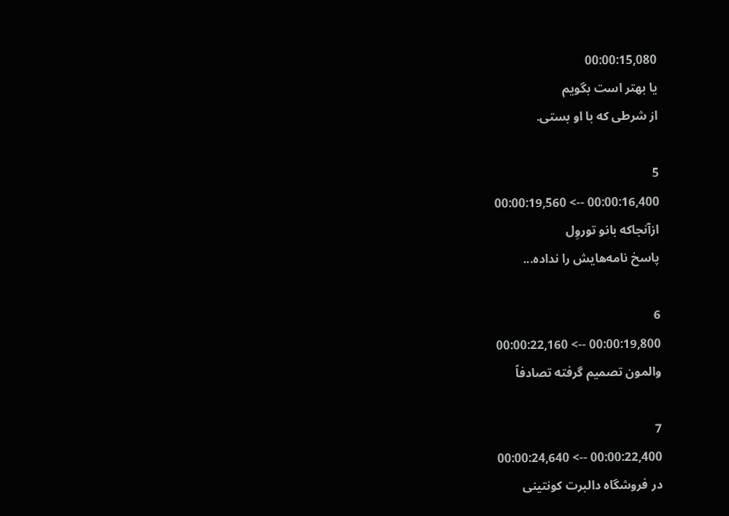00:00:15,080
یا بهتر است بگویم
از شرطی که با او بستی.

5
00:00:16,400 --> 00:00:19,560
ازآنجاکه بانو توروِل
پاسخ نامه‌هایش را نداده...

6
00:00:19,800 --> 00:00:22,160
والمون تصمیم گرفته تصادفاً

7
00:00:22,400 --> 00:00:24,640
در فروشگاه دالبرت کونتینی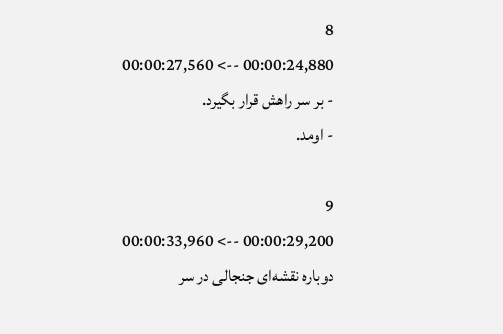8
00:00:24,880 --> 00:00:27,560
- بر سر راهش قرار بگیرد.
- اومد.

9
00:00:29,200 --> 00:00:33,960
دوباره نقشه‌ای جنجالی در سر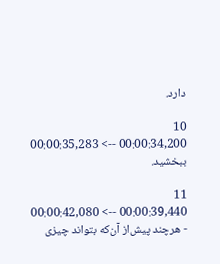دارد.

10
00:00:34,200 --> 00:00:35,283
ببخشید.

11
00:00:39,440 --> 00:00:42,080
- هرچند پیش‌از آن‌که بتواند چیزی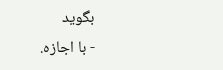بگوید
- با اجازه.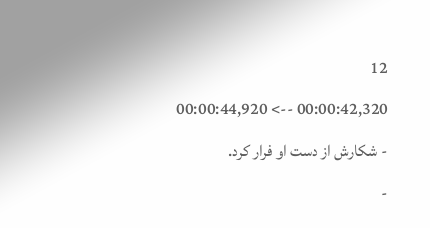12
00:00:42,320 --> 00:00:44,920
- شکارش از دست او فرار کرد.
-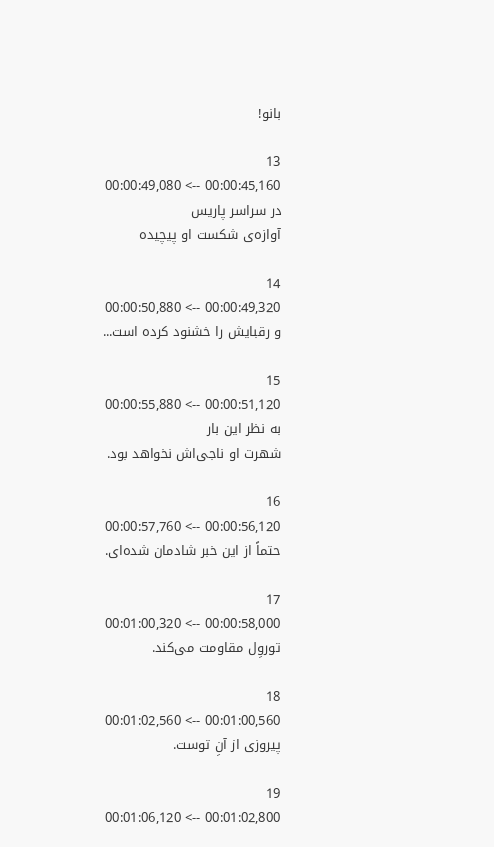بانو!

13
00:00:45,160 --> 00:00:49,080
در سراسر پاریس
آوازه‌ی شکست او پیچیده

14
00:00:49,320 --> 00:00:50,880
و رقبایش را خشنود کرده است...

15
00:00:51,120 --> 00:00:55,880
به نظر این بار
شهرت او ناجی‌اش نخواهد بود.

16
00:00:56,120 --> 00:00:57,760
حتماً از این خبر شادمان شده‌ای.

17
00:00:58,000 --> 00:01:00,320
توروِل مقاومت می‌کند.

18
00:01:00,560 --> 00:01:02,560
پیروزی از آنِ توست.

19
00:01:02,800 --> 00:01:06,120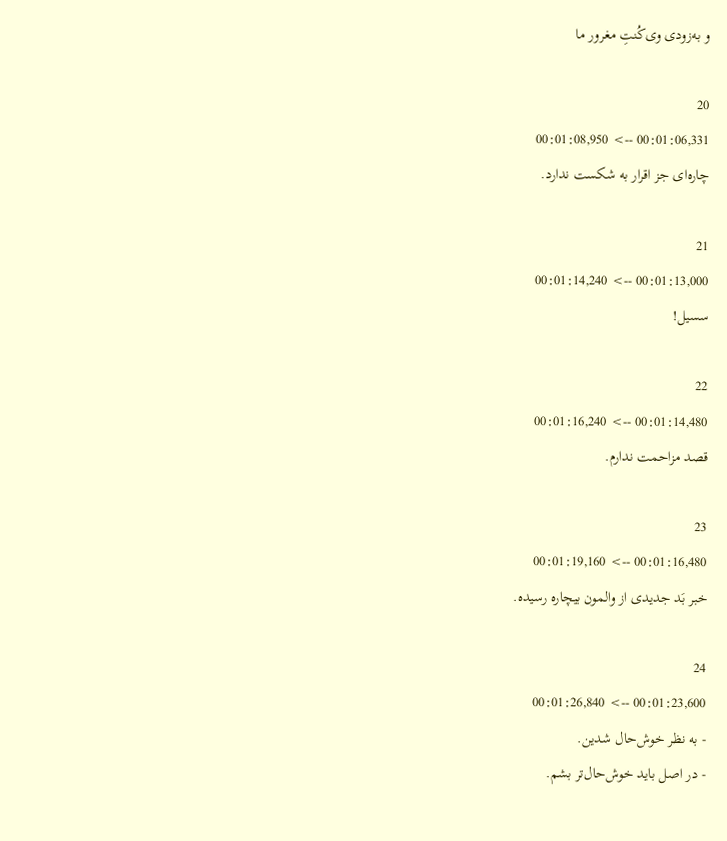و به‌زودی وی‌کُنتِ مغرور ما

20
00:01:06,331 --> 00:01:08,950
چاره‌ای جز اقرار به شکست ندارد.

21
00:01:13,000 --> 00:01:14,240
سسیل!

22
00:01:14,480 --> 00:01:16,240
قصد مزاحمت ندارم.

23
00:01:16,480 --> 00:01:19,160
خبر بَد جدیدی از والمون بیچاره رسیده.

24
00:01:23,600 --> 00:01:26,840
- به نظر خوش‌حال شدین.
- در اصل باید خوش‌حال‌تر بشم.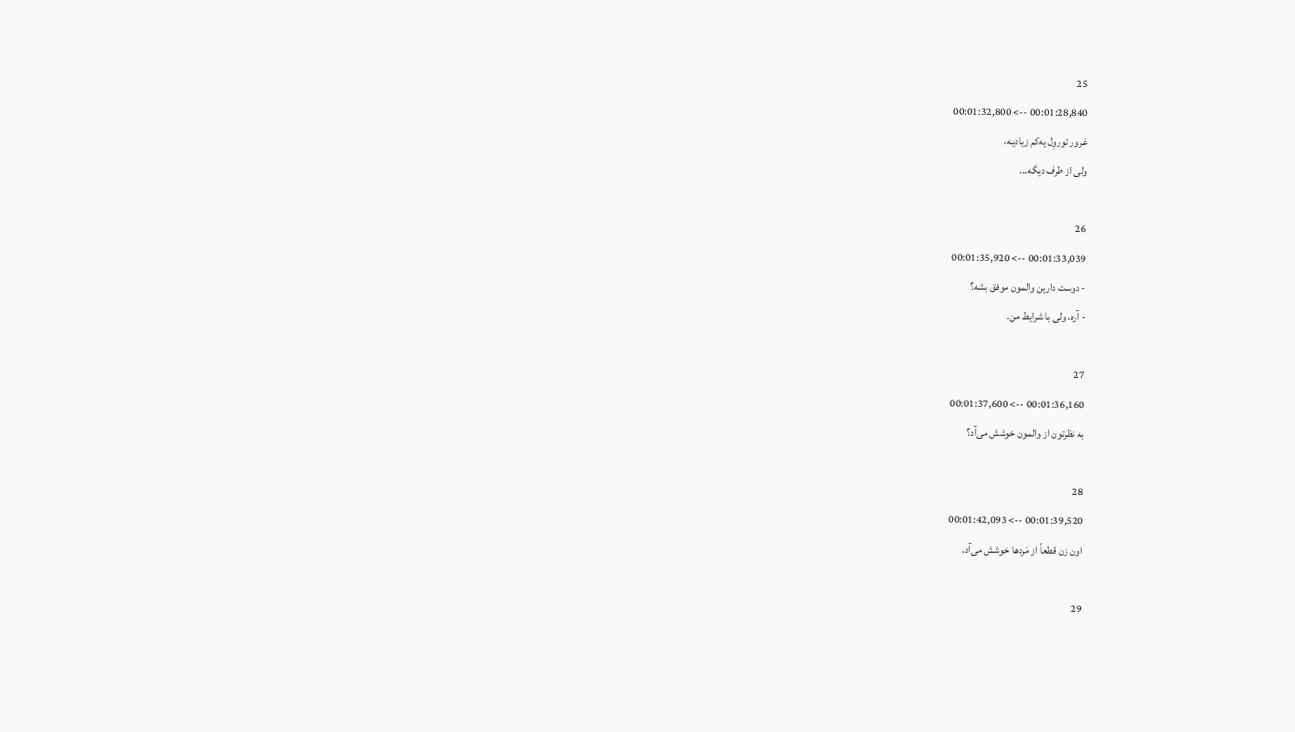25
00:01:28,840 --> 00:01:32,800
غرور توروِل یه‌کم زیادیـه،
ولی از طرف دیگه...

26
00:01:33,039 --> 00:01:35,920
- دوست دارین والمون موفق بشه؟
- آره، ولی با شرایط من.

27
00:01:36,160 --> 00:01:37,600
به نظرتون از والمون خوشش می‌آد؟

28
00:01:39,520 --> 00:01:42,093
اون زن قطعاً از مَردها خوشش می‌آد.

29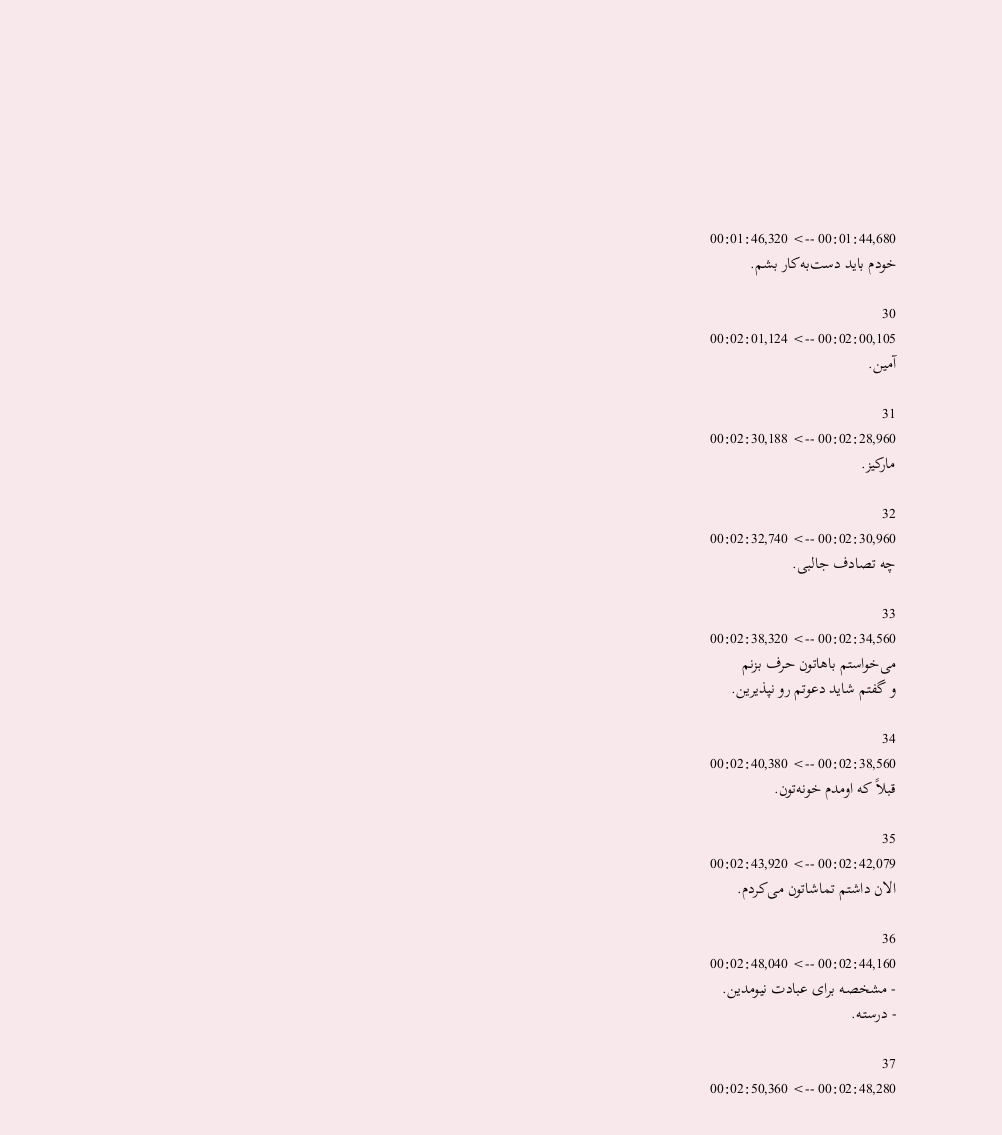00:01:44,680 --> 00:01:46,320
خودم باید دست‌به‌کار بشم.

30
00:02:00,105 --> 00:02:01,124
آمین.

31
00:02:28,960 --> 00:02:30,188
مارکیز.

32
00:02:30,960 --> 00:02:32,740
چه تصادف جالبی.

33
00:02:34,560 --> 00:02:38,320
می‌خواستم باهاتون حرف بزنم
و گفتم شاید دعوتم رو نپذیرین.

34
00:02:38,560 --> 00:02:40,380
قبلاً که اومدم خونه‌تون.

35
00:02:42,079 --> 00:02:43,920
الان داشتم تماشاتون می‌کردم.

36
00:02:44,160 --> 00:02:48,040
- مشخصـه برای عبادت نیومدین.
- درستـه.

37
00:02:48,280 --> 00:02:50,360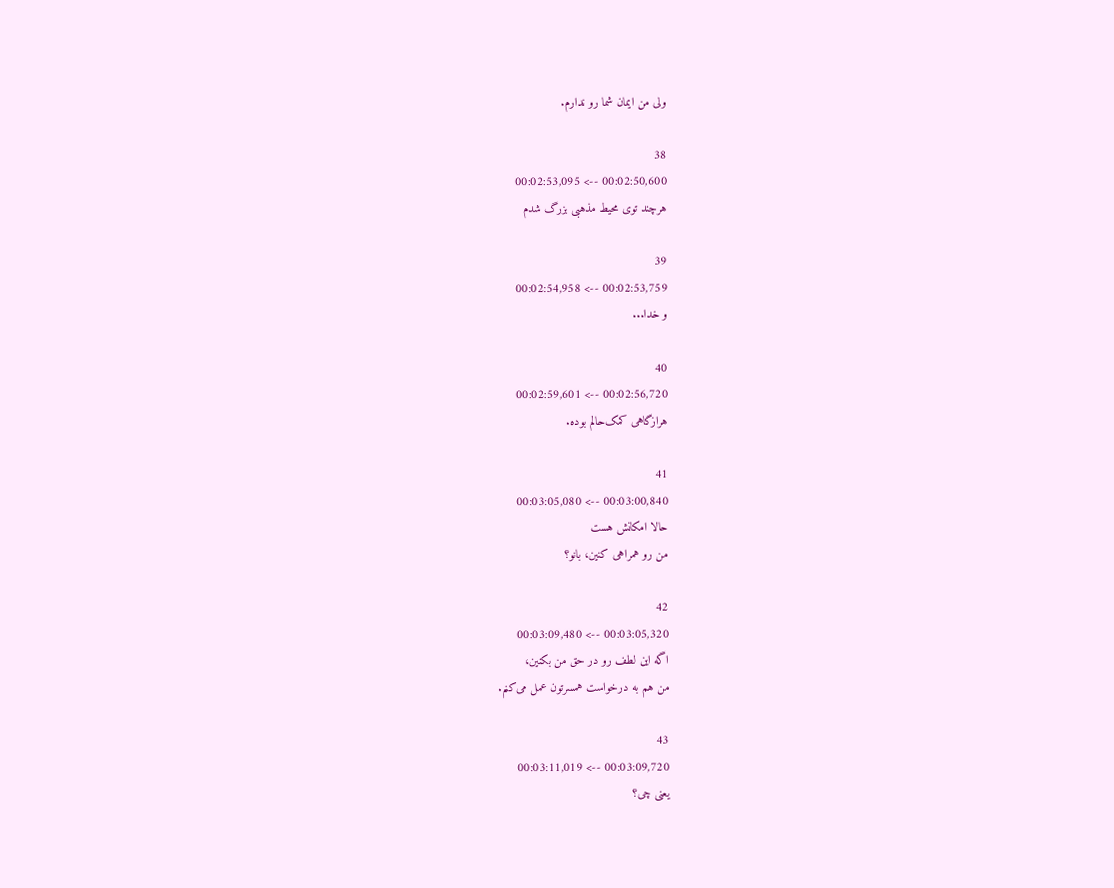ولی من ایمان شما رو ندارم.

38
00:02:50,600 --> 00:02:53,095
هرچند توی محیط مذهبی بزرگ شدم

39
00:02:53,759 --> 00:02:54,958
و خدا...

40
00:02:56,720 --> 00:02:59,601
هرازگاهی کمک‌حالم بوده.

41
00:03:00,840 --> 00:03:05,080
حالا امکانش هست
من رو همراهی کنین، بانو؟

42
00:03:05,320 --> 00:03:09,480
اگه این لطف رو در حق من بکنین،
من هم به درخواست همسرتون عمل می‌کنم.

43
00:03:09,720 --> 00:03:11,019
یعنی چی؟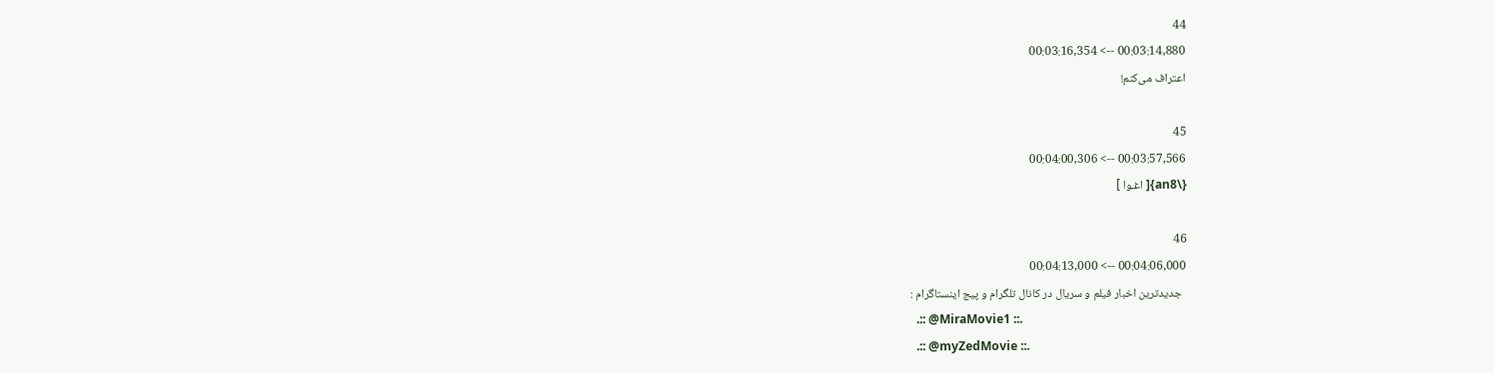44
00:03:14,880 --> 00:03:16,354
اعتراف می‌کنم!

45
00:03:57,566 --> 00:04:00,306
{\an8}[ اغـوا ]

46
00:04:06,000 --> 00:04:13,000
  جديدترين اخبار فيلم و سريال در کانال تلگرام و پیج اینستاگرام :
  .:: @MiraMovie1 ::.
  .:: @myZedMovie ::.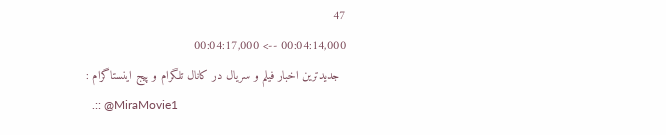47
00:04:14,000 --> 00:04:17,000
  جديدترين اخبار فيلم و سريال در کانال تلگرام و پیج اینستاگرام :
  .:: @MiraMovie1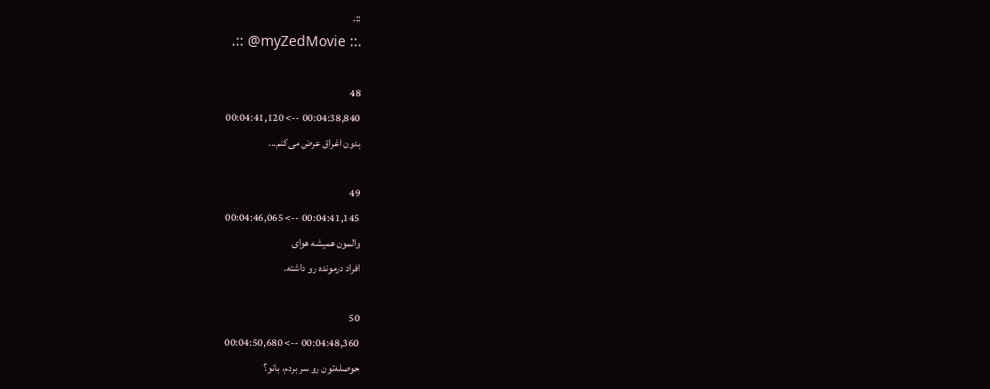::.
  .:: @myZedMovie ::.

48
00:04:38,840 --> 00:04:41,120
بدون اغراق عرض می‌کنم...

49
00:04:41,145 --> 00:04:46,065
والمون همیشه هوای
افراد درمونده رو داشته.

50
00:04:48,360 --> 00:04:50,680
حوصله‌تون رو سر بردم، بانو؟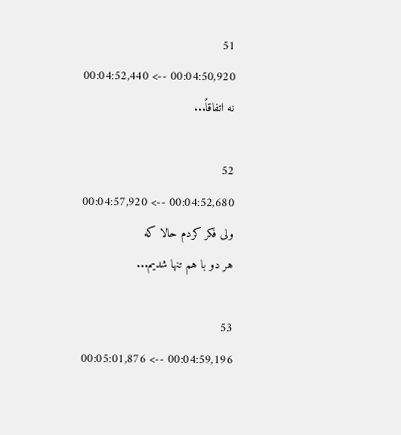51
00:04:50,920 --> 00:04:52,440
نه اتفاقاً...

52
00:04:52,680 --> 00:04:57,920
ولی فکر کردم حالا که
هر دو با هم تنها شدیم...

53
00:04:59,196 --> 00:05:01,876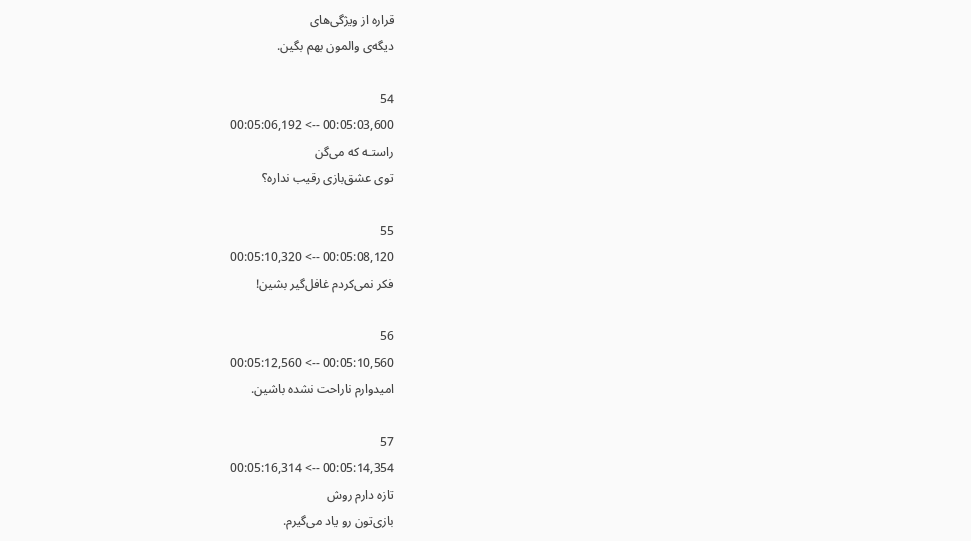قراره از ویژگی‌های
دیگه‌ی والمون بهم بگین.

54
00:05:03,600 --> 00:05:06,192
راستـه که می‌گن
توی عشق‌بازی رقیب نداره؟

55
00:05:08,120 --> 00:05:10,320
فکر نمی‌کردم غافل‌گیر بشین!

56
00:05:10,560 --> 00:05:12,560
امیدوارم ناراحت نشده باشین.

57
00:05:14,354 --> 00:05:16,314
تازه دارم روش
بازی‌تون رو یاد می‌گیرم.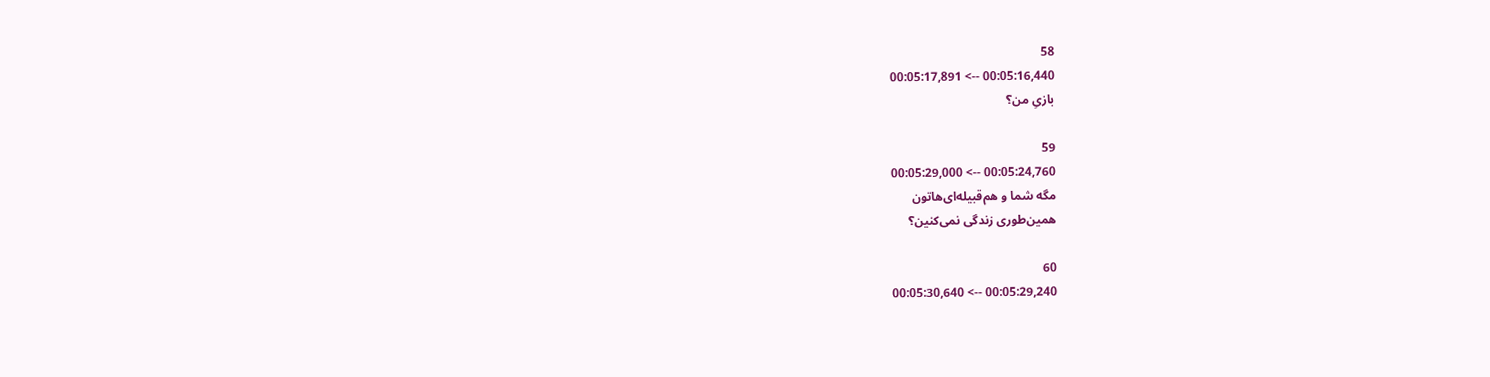58
00:05:16,440 --> 00:05:17,891
بازیِ من؟

59
00:05:24,760 --> 00:05:29,000
مگه شما و هم‌قبیله‌ای‌هاتون
همین‌طوری زندگی نمی‌کنین؟

60
00:05:29,240 --> 00:05:30,640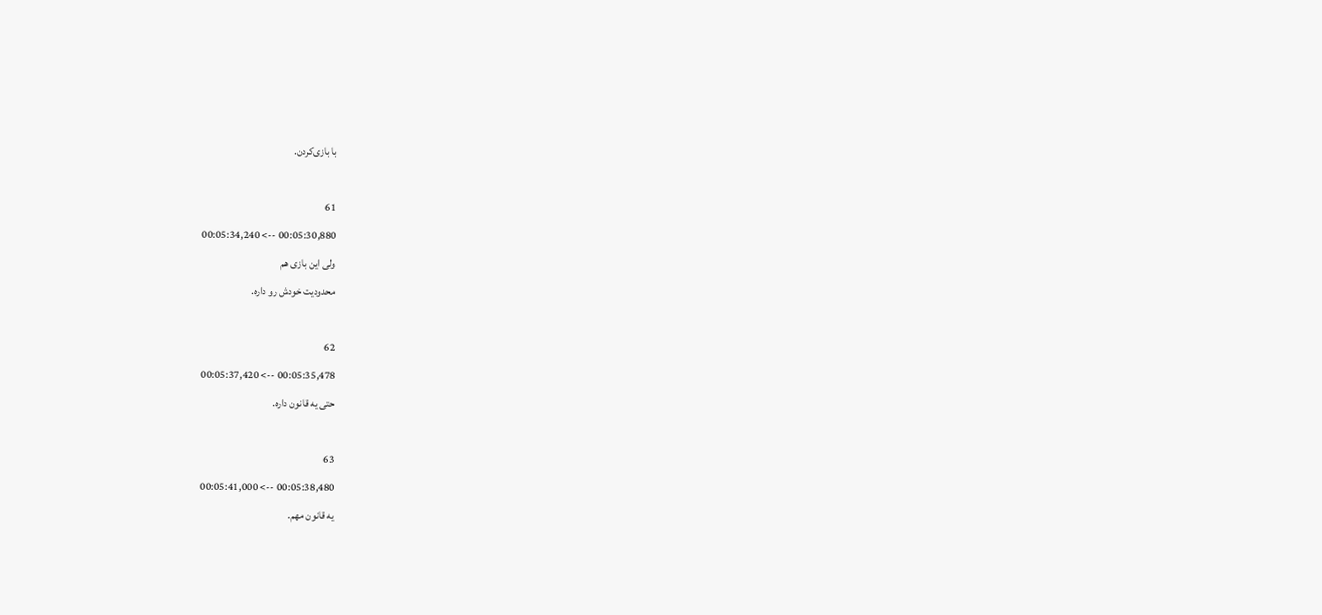با بازی‌کردن.

61
00:05:30,880 --> 00:05:34,240
ولی این بازی هم
محدودیت خودش رو داره.

62
00:05:35,478 --> 00:05:37,420
حتی یه قانون داره.

63
00:05:38,480 --> 00:05:41,000
یه قانون مهم.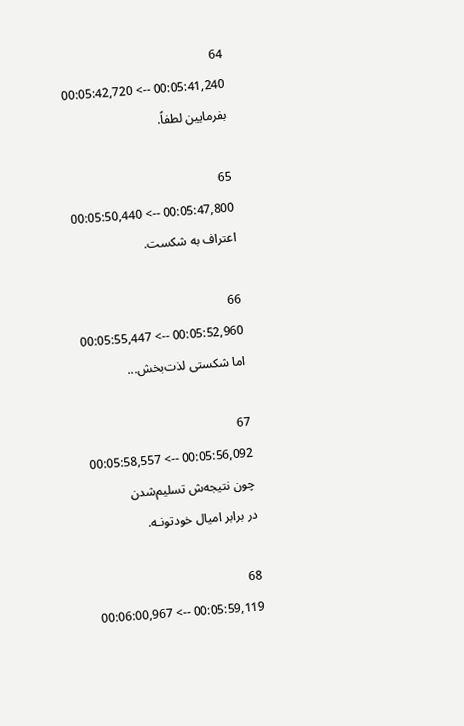64
00:05:41,240 --> 00:05:42,720
بفرمایین لطفاً.

65
00:05:47,800 --> 00:05:50,440
اعتراف به شکست.

66
00:05:52,960 --> 00:05:55,447
اما شکستی لذت‌بخش...

67
00:05:56,092 --> 00:05:58,557
چون نتیجه‌ش تسلیم‌شدن
در برابر امیال خودتونـه.

68
00:05:59,119 --> 00:06:00,967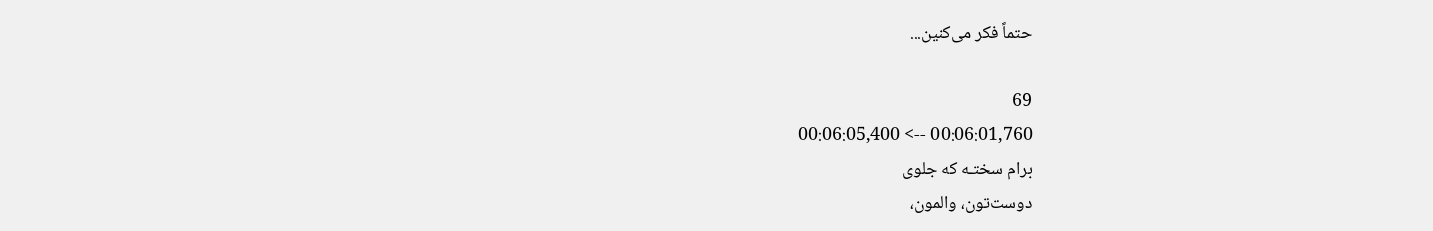حتماً فکر می‌کنین...

69
00:06:01,760 --> 00:06:05,400
برام سختـه که جلوی
دوست‌تون، والمون،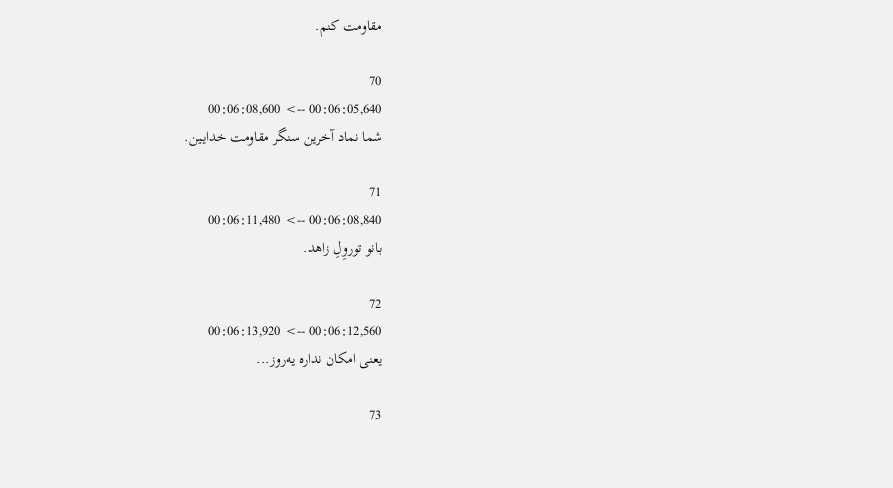مقاومت کنم.

70
00:06:05,640 --> 00:06:08,600
شما نماد آخرین سنگر مقاومت خدایـین.

71
00:06:08,840 --> 00:06:11,480
بانو توروِلِ زاهد.

72
00:06:12,560 --> 00:06:13,920
یعنی امکان نداره یه‌روز...

73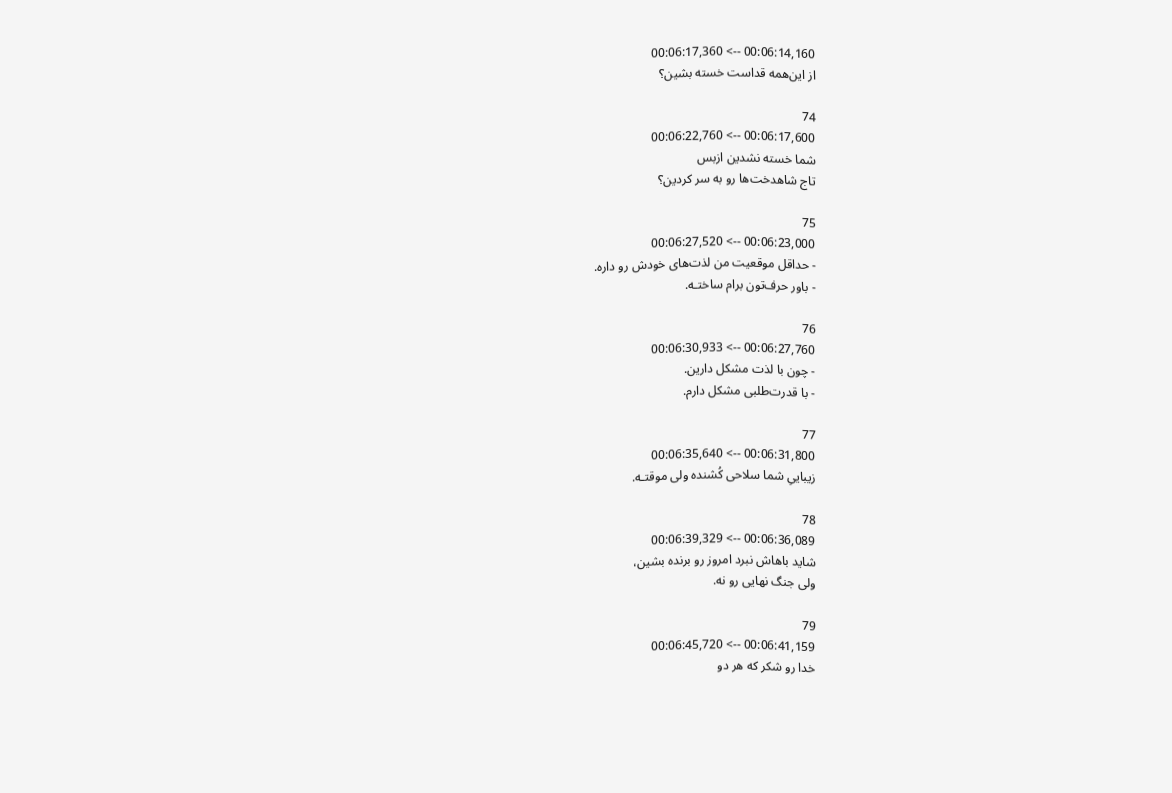00:06:14,160 --> 00:06:17,360
از این‌همه قداست خسته بشین؟

74
00:06:17,600 --> 00:06:22,760
شما خسته نشدین ازبس
تاج شاهدخت‌ها رو به سر کردین؟

75
00:06:23,000 --> 00:06:27,520
- حداقل موقعیت من لذت‌های خودش رو داره.
- باور حرف‌تون برام ساختـه.

76
00:06:27,760 --> 00:06:30,933
- چون با لذت مشکل دارین.
- با قدرت‌طلبی مشکل دارم.

77
00:06:31,800 --> 00:06:35,640
زیباییِ شما سلاحی کُشنده ولی موقتـه.

78
00:06:36,089 --> 00:06:39,329
شاید باهاش نبرد امروز رو برنده بشین،
ولی جنگ نهایی رو نه.

79
00:06:41,159 --> 00:06:45,720
خدا رو شکر که هر دو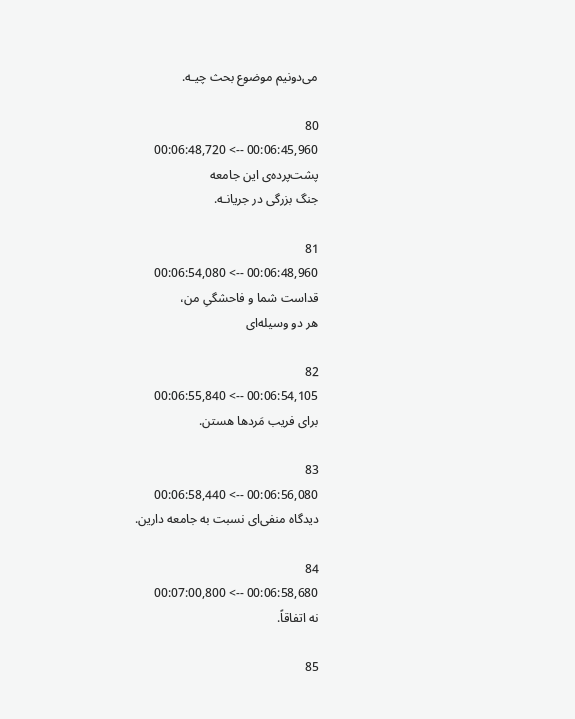می‌دونیم موضوع بحث چیـه.

80
00:06:45,960 --> 00:06:48,720
پشت‌پرده‌ی این جامعه
جنگ بزرگی در جریانـه.

81
00:06:48,960 --> 00:06:54,080
قداست شما و فاحشگیِ من،
هر دو وسیله‌ای

82
00:06:54,105 --> 00:06:55,840
برای فریب مَردها هستن.

83
00:06:56,080 --> 00:06:58,440
دیدگاه منفی‌ای نسبت به جامعه دارین.

84
00:06:58,680 --> 00:07:00,800
نه اتفاقاً.

85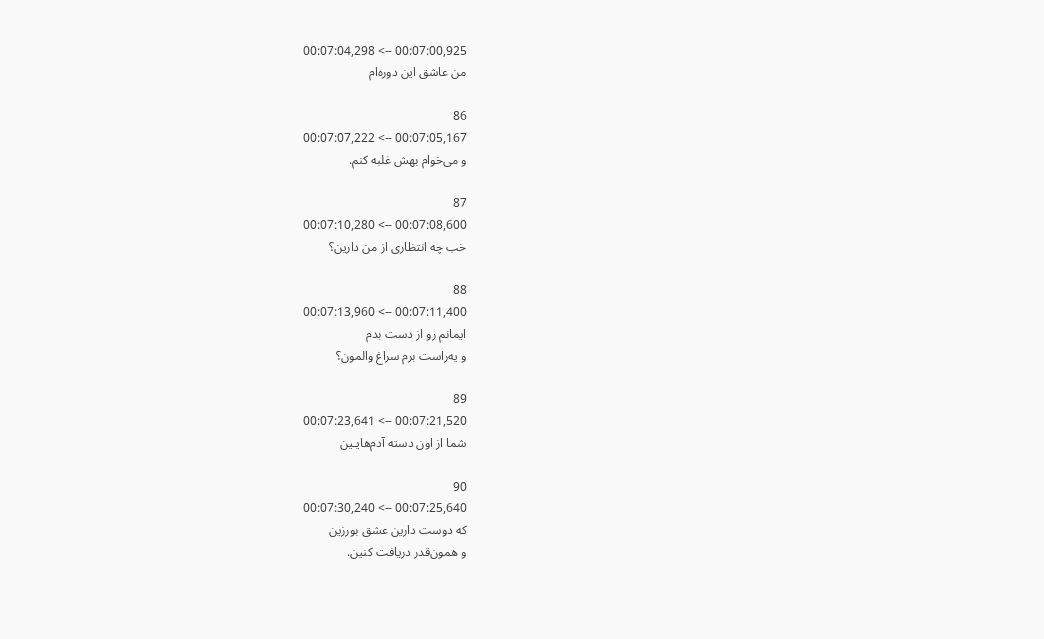00:07:00,925 --> 00:07:04,298
من عاشق این دوره‌ام

86
00:07:05,167 --> 00:07:07,222
و می‌خوام بهش غلبه کنم.

87
00:07:08,600 --> 00:07:10,280
خب چه انتظاری از من دارین؟

88
00:07:11,400 --> 00:07:13,960
ایمانم رو از دست بدم
و یه‌راست برم سراغ والمون؟

89
00:07:21,520 --> 00:07:23,641
شما از اون دسته آدم‌هایـین

90
00:07:25,640 --> 00:07:30,240
که دوست دارین عشق بورزین
و همون‌قدر دریافت کنین.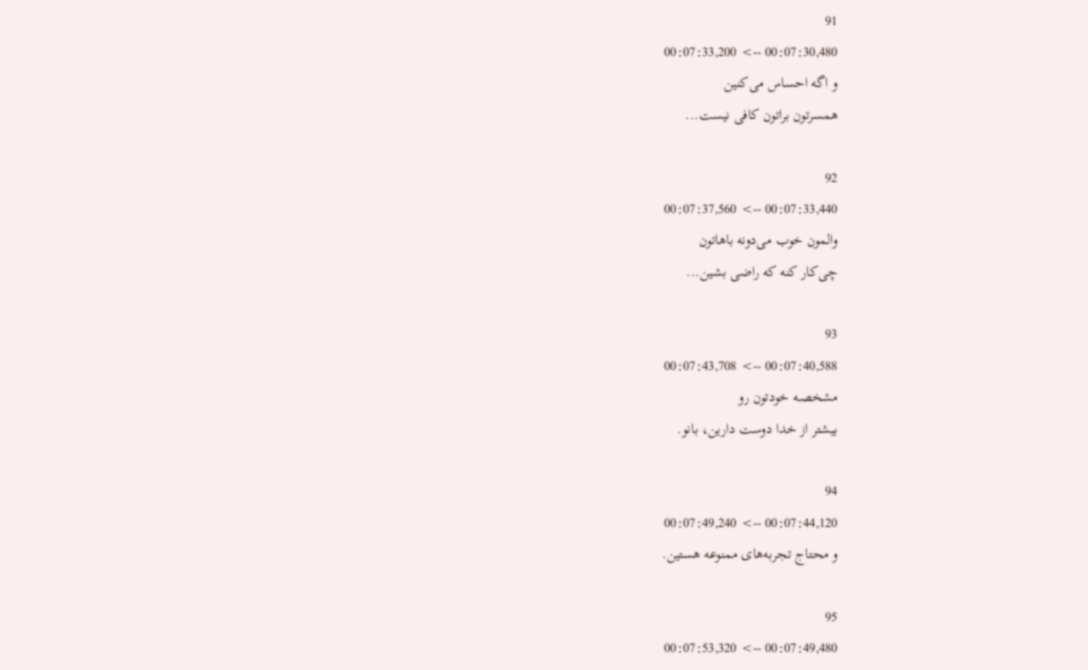91
00:07:30,480 --> 00:07:33,200
و اگه احساس می‌کنین
همسرتون براتون کافی نیست...

92
00:07:33,440 --> 00:07:37,560
والمون خوب می‌دونه باهاتون
چی‌کار کنه که راضی بشین...

93
00:07:40,588 --> 00:07:43,708
مشخصـه خودتون رو
بیشتر از خدا دوست دارین، بانو.

94
00:07:44,120 --> 00:07:49,240
و محتاج تجربه‌های ممنوعه هستین.

95
00:07:49,480 --> 00:07:53,320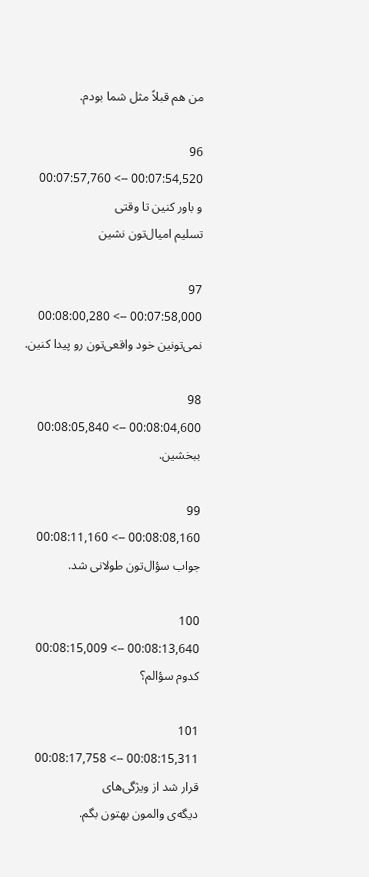من هم قبلاً مثل شما بودم.

96
00:07:54,520 --> 00:07:57,760
و باور کنین تا وقتی
تسلیم امیال‌تون نشین

97
00:07:58,000 --> 00:08:00,280
نمی‌تونین خود واقعی‌تون رو پیدا کنین.

98
00:08:04,600 --> 00:08:05,840
ببخشین.

99
00:08:08,160 --> 00:08:11,160
جواب سؤال‌تون طولانی شد.

100
00:08:13,640 --> 00:08:15,009
کدوم سؤالم؟

101
00:08:15,311 --> 00:08:17,758
قرار شد از ویژگی‌های
دیگه‌ی والمون بهتون بگم.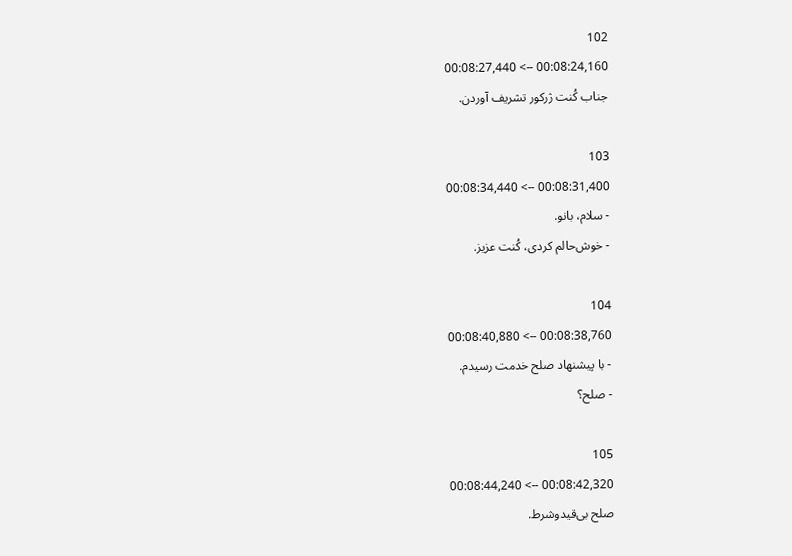102
00:08:24,160 --> 00:08:27,440
جناب کُنت ژرکور تشریف آوردن.

103
00:08:31,400 --> 00:08:34,440
- سلام، بانو.
- خوش‌حالم کردی، کُنت عزیز.

104
00:08:38,760 --> 00:08:40,880
- با پیشنهاد صلح خدمت رسیدم.
- صلح؟

105
00:08:42,320 --> 00:08:44,240
صلح بی‌قیدوشرط.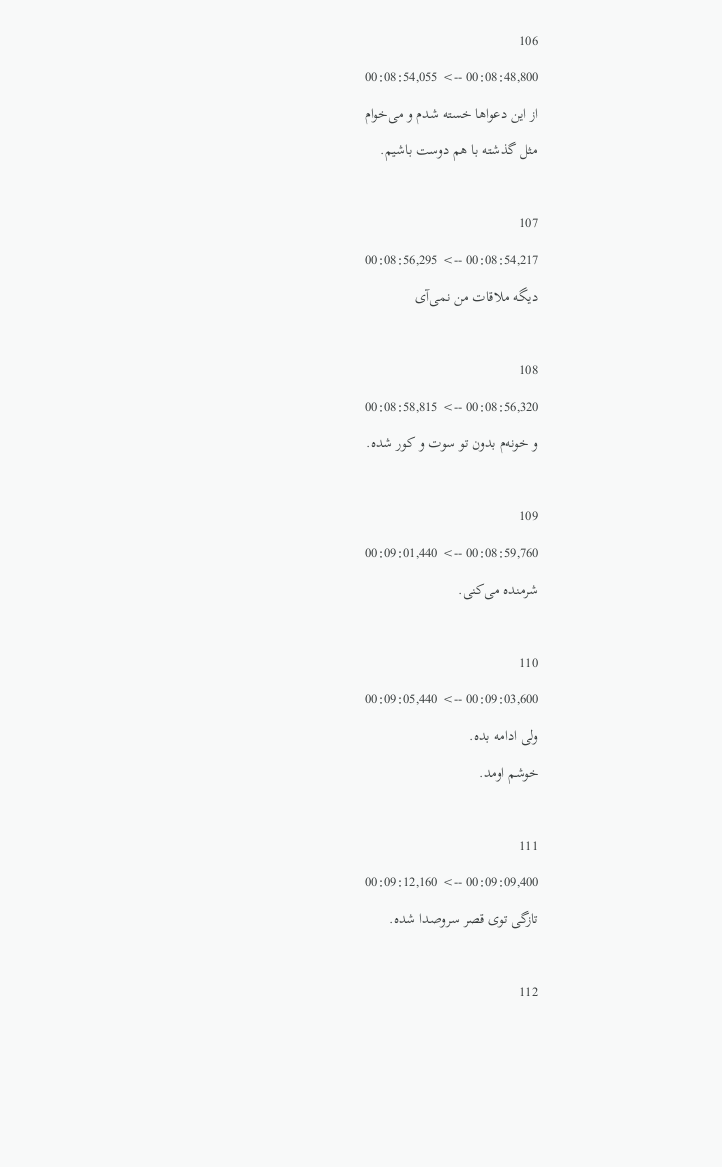106
00:08:48,800 --> 00:08:54,055
از این دعواها خسته شدم و می‌خوام
مثل گذشته با هم دوست باشیم.

107
00:08:54,217 --> 00:08:56,295
دیگه ملاقات من نمی‌آی

108
00:08:56,320 --> 00:08:58,815
و خونه‌م بدون تو سوت و کور شده.

109
00:08:59,760 --> 00:09:01,440
شرمنده می‌کنی.

110
00:09:03,600 --> 00:09:05,440
ولی ادامه بده.
خوشم اومد.

111
00:09:09,400 --> 00:09:12,160
تازگی توی قصر سروصدا شده.

112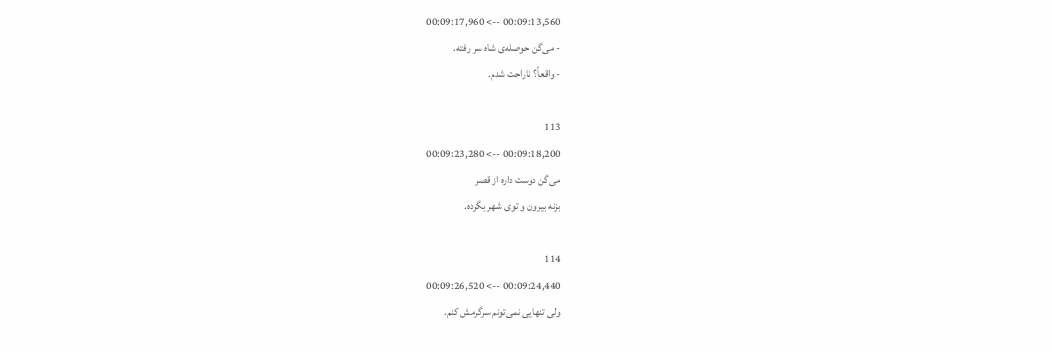00:09:13,560 --> 00:09:17,960
- می‌گن حوصله‌ی شاه سر رفته.
- واقعاً؟ ناراحت شدم.

113
00:09:18,200 --> 00:09:23,280
می‌گن دوست داره از قصر
بزنه بیرون و توی شهر بگرده.

114
00:09:24,440 --> 00:09:26,520
ولی تنهایی نمی‌تونم سرگرمش کنم.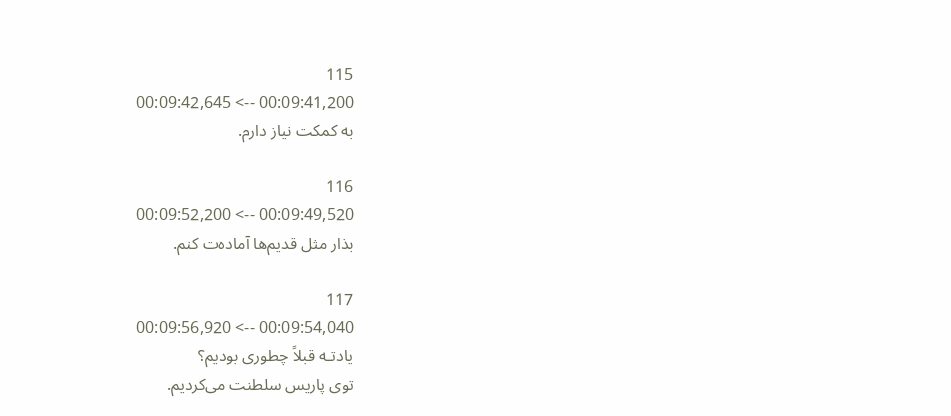115
00:09:41,200 --> 00:09:42,645
به کمکت نیاز دارم.

116
00:09:49,520 --> 00:09:52,200
بذار مثل قدیم‌ها آماده‌ت کنم.

117
00:09:54,040 --> 00:09:56,920
یادتـه قبلاً چطوری بودیم؟
توی پاریس سلطنت می‌کردیم.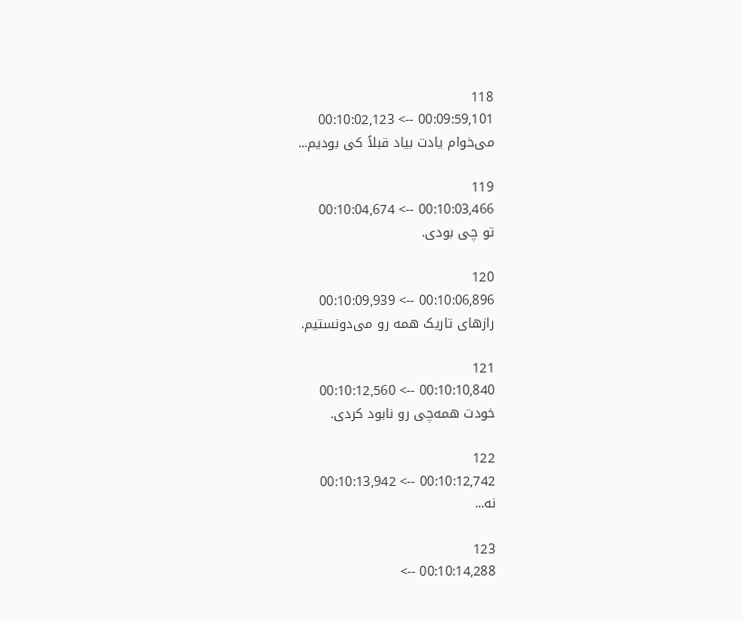118
00:09:59,101 --> 00:10:02,123
می‌خوام یادت بیاد قبلاً کی بودیم...

119
00:10:03,466 --> 00:10:04,674
تو چی بودی.

120
00:10:06,896 --> 00:10:09,939
رازهای تاریک همه رو می‌دونستیم.

121
00:10:10,840 --> 00:10:12,560
خودت همه‌چی رو نابود کردی.

122
00:10:12,742 --> 00:10:13,942
نه...

123
00:10:14,288 -->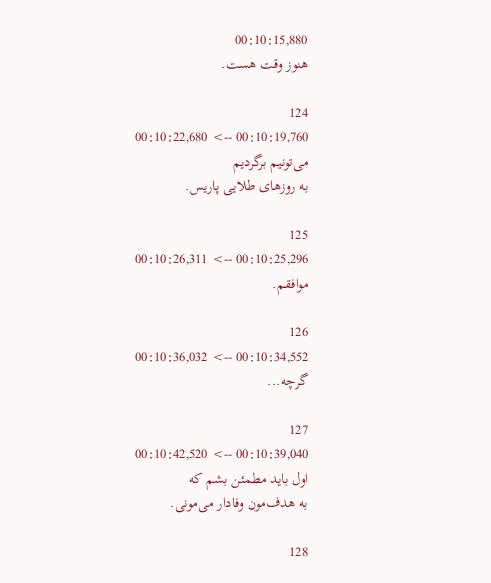00:10:15,880
هنوز وقت هست.

124
00:10:19,760 --> 00:10:22,680
می‌تونیم برگردیم
به روزهای طلایی پاریس.

125
00:10:25,296 --> 00:10:26,311
موافقـم.

126
00:10:34,552 --> 00:10:36,032
گرچه...

127
00:10:39,040 --> 00:10:42,520
اول باید مطمئن بشم که
به هدف‌مون وفادار می‌مونی.

128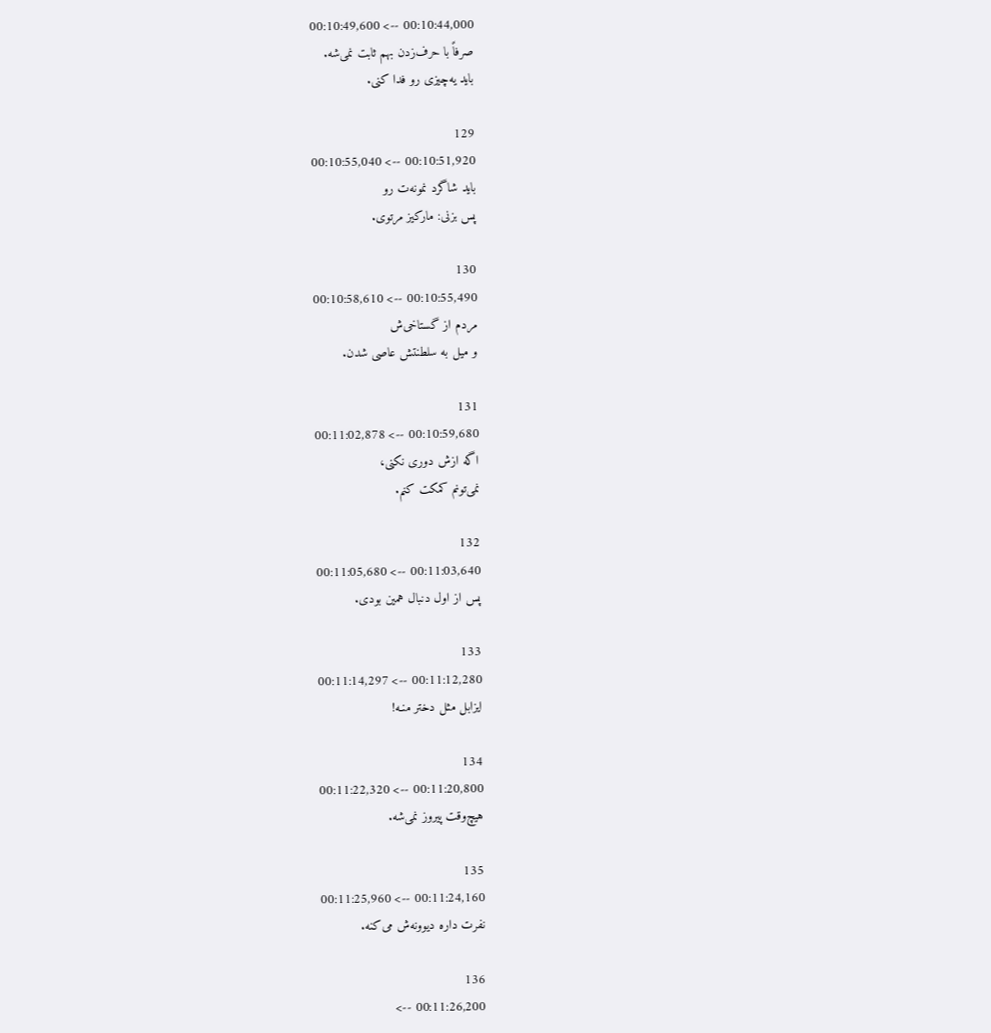00:10:44,000 --> 00:10:49,600
صرفاً با حرف‌زدن بهم ثابت نمی‌شه.
باید یه‌چیزی رو فدا کنی.

129
00:10:51,920 --> 00:10:55,040
باید شاگرد نمونه‌ت رو
پس بزنی: مارکیز مرتوی.

130
00:10:55,490 --> 00:10:58,610
مردم از گستاخی‌ش
و میل به سلطنتش عاصی شدن.

131
00:10:59,680 --> 00:11:02,878
اگه ازش دوری نکنی،
نمی‌تونم کمکت کنم.

132
00:11:03,640 --> 00:11:05,680
پس از اول دنبال همین بودی.

133
00:11:12,280 --> 00:11:14,297
ایزابل مثل دختر منـه!

134
00:11:20,800 --> 00:11:22,320
هیچ‌وقت پیروز نمی‌شه.

135
00:11:24,160 --> 00:11:25,960
نفرت داره دیوونه‌ش می‌کنه.

136
00:11:26,200 -->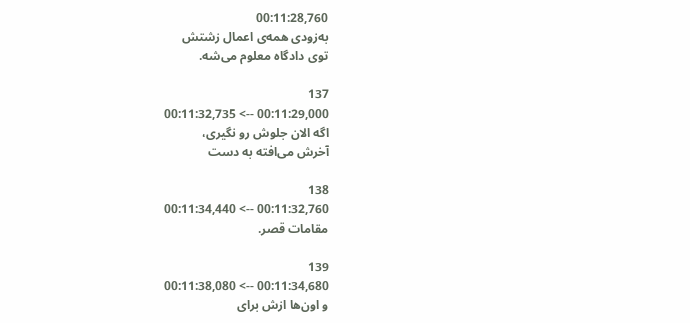00:11:28,760
به‌زودی همه‌ی اعمال زشتش
توی دادگاه معلوم می‌شه.

137
00:11:29,000 --> 00:11:32,735
اگه الان جلوش رو نگیری،
آخرش می‌افته به دست

138
00:11:32,760 --> 00:11:34,440
مقامات قصر.

139
00:11:34,680 --> 00:11:38,080
و اون‌ها ازش برای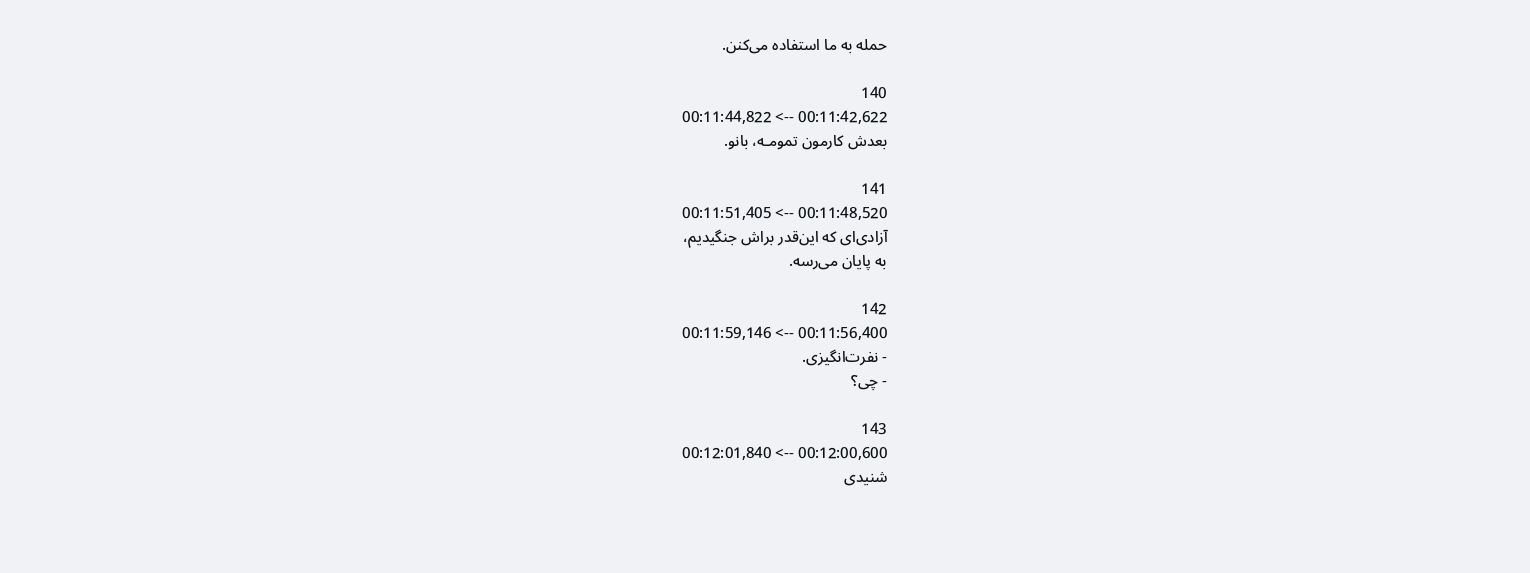حمله به ما استفاده می‌کنن.

140
00:11:42,622 --> 00:11:44,822
بعدش کارمون تمومـه، بانو.

141
00:11:48,520 --> 00:11:51,405
آزادی‌ای که این‌قدر براش جنگیدیم،
به پایان می‌رسه.

142
00:11:56,400 --> 00:11:59,146
- نفرت‌انگیزی.
- چی؟

143
00:12:00,600 --> 00:12:01,840
شنیدی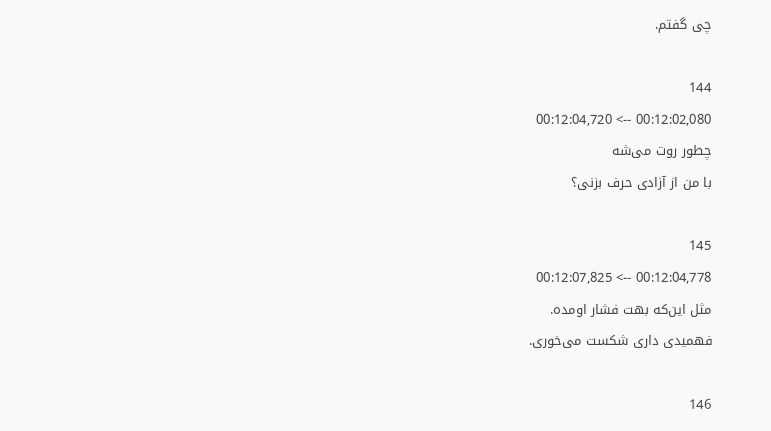چی گفتم.

144
00:12:02,080 --> 00:12:04,720
چطور روت می‌شه
با من از آزادی حرف بزنی؟

145
00:12:04,778 --> 00:12:07,825
مثل این‌که بهت فشار اومده.
فهمیدی داری شکست می‌خوری.

146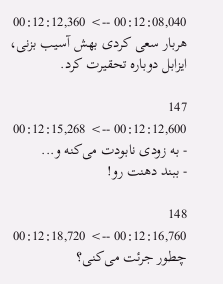00:12:08,040 --> 00:12:12,360
هربار سعی کردی بهش آسیب بزنی،
ایزابل دوباره تحقیرت کرد.

147
00:12:12,600 --> 00:12:15,268
- به زودی نابودت می‌کنه و...
- ببند دهنت رو!

148
00:12:16,760 --> 00:12:18,720
چطور جرئت می‌کنی؟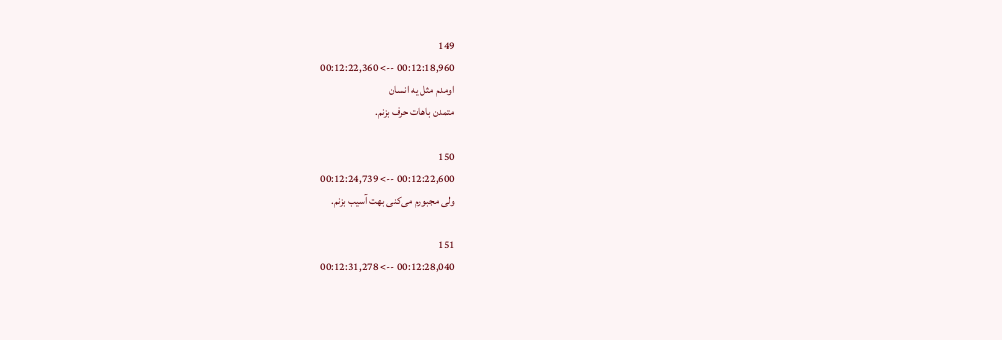149
00:12:18,960 --> 00:12:22,360
اومدم مثل یه انسان
متمدن باهات حرف بزنم.

150
00:12:22,600 --> 00:12:24,739
ولی مجبورم می‌کنی بهت آسیب بزنم.

151
00:12:28,040 --> 00:12:31,278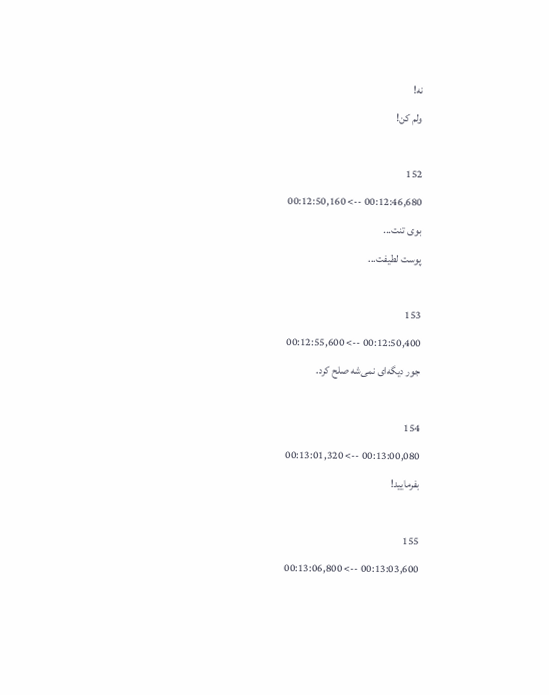نه!
ولم کن!

152
00:12:46,680 --> 00:12:50,160
بوی تنت...
پوست لطیفت...

153
00:12:50,400 --> 00:12:55,600
جور دیگه‌ای نمی‌شه صلح کرد.

154
00:13:00,080 --> 00:13:01,320
بفرمایید!

155
00:13:03,600 --> 00:13:06,800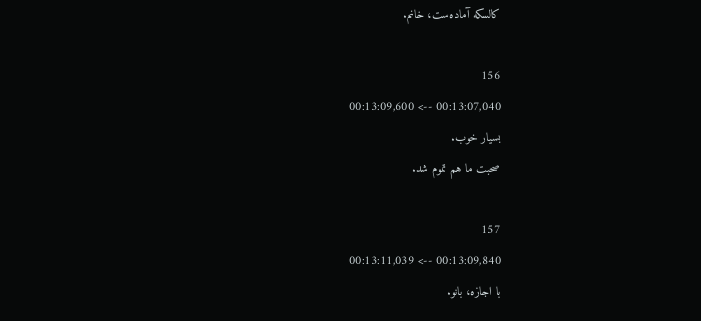کالسکه آماده‌ست، خانم.

156
00:13:07,040 --> 00:13:09,600
بسیار خوب.
صحبت ما هم تموم شد.

157
00:13:09,840 --> 00:13:11,039
با اجازه، بانو.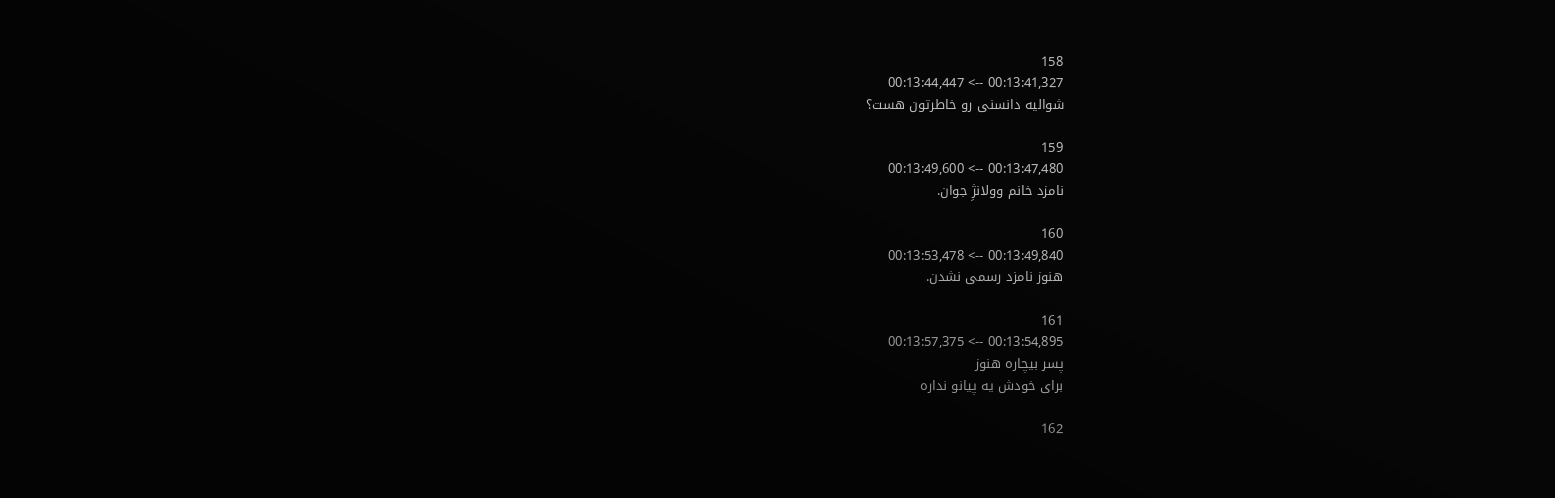158
00:13:41,327 --> 00:13:44,447
شوالیه دانسنی رو خاطرتون هست؟

159
00:13:47,480 --> 00:13:49,600
نامزد خانم وولانژِ جوان.

160
00:13:49,840 --> 00:13:53,478
هنوز نامزد رسمی نشدن.

161
00:13:54,895 --> 00:13:57,375
پسر بیچاره هنوز
برای خودش یه پیانو نداره

162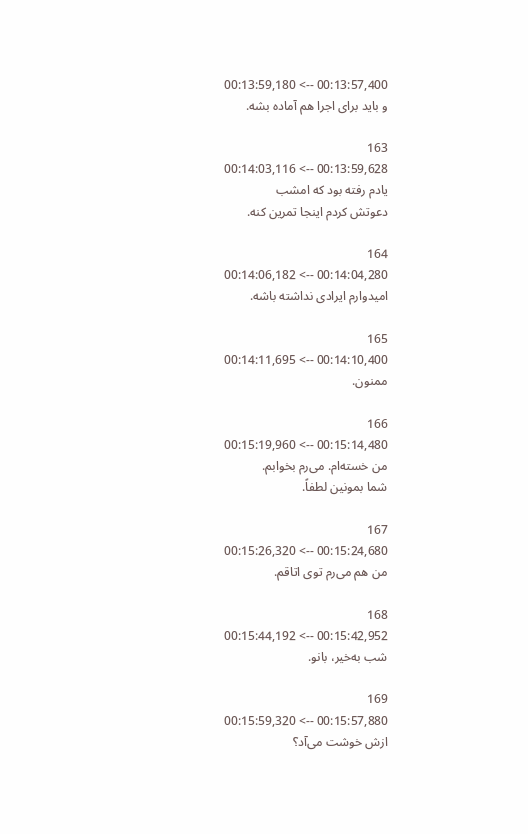00:13:57,400 --> 00:13:59,180
و باید برای اجرا هم آماده بشه.

163
00:13:59,628 --> 00:14:03,116
یادم رفته بود که امشب
دعوتش کردم اینجا تمرین کنه.

164
00:14:04,280 --> 00:14:06,182
امیدوارم ایرادی نداشته باشه.

165
00:14:10,400 --> 00:14:11,695
ممنون.

166
00:15:14,480 --> 00:15:19,960
من خسته‌ام. می‌رم بخوابم.
شما بمونین لطفاً.

167
00:15:24,680 --> 00:15:26,320
من هم می‌رم توی اتاقم.

168
00:15:42,952 --> 00:15:44,192
شب به‌خیر، بانو.

169
00:15:57,880 --> 00:15:59,320
ازش خوشت می‌آد؟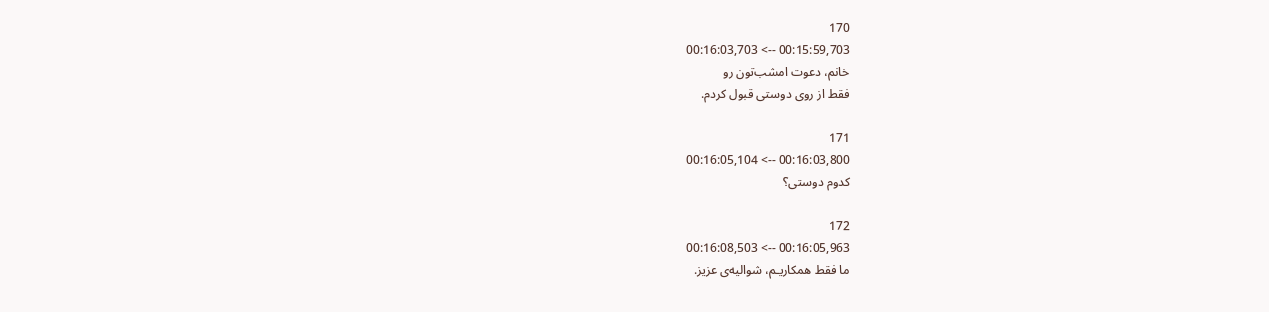170
00:15:59,703 --> 00:16:03,703
خانم، دعوت امشب‌تون رو
فقط از روی دوستی قبول کردم.

171
00:16:03,800 --> 00:16:05,104
کدوم دوستی؟

172
00:16:05,963 --> 00:16:08,503
ما فقط همکاریـم، شوالیه‌ی عزیز.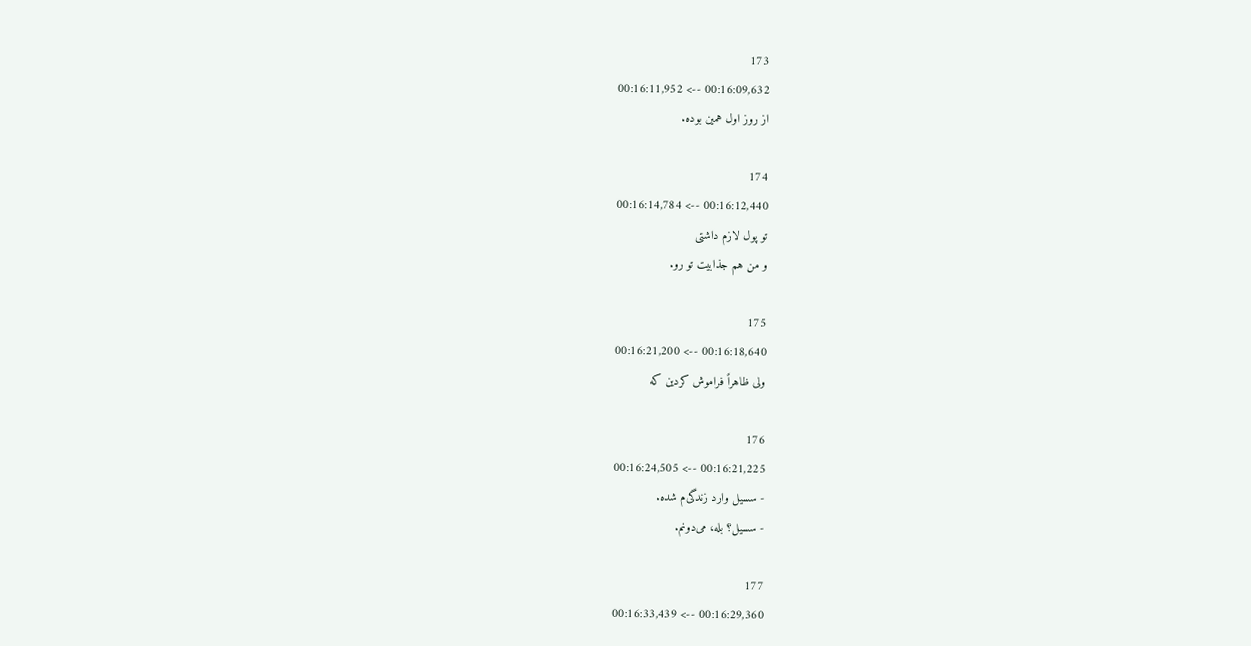173
00:16:09,632 --> 00:16:11,952
از روز اول همین بوده.

174
00:16:12,440 --> 00:16:14,784
تو پول لازم داشتی
و من هم جذابیت تو رو.

175
00:16:18,640 --> 00:16:21,200
ولی ظاهراً فراموش کردین که

176
00:16:21,225 --> 00:16:24,505
- سسیل وارد زندگی‌م شده.
- سسیل؟ بله، می‌دونم.

177
00:16:29,360 --> 00:16:33,439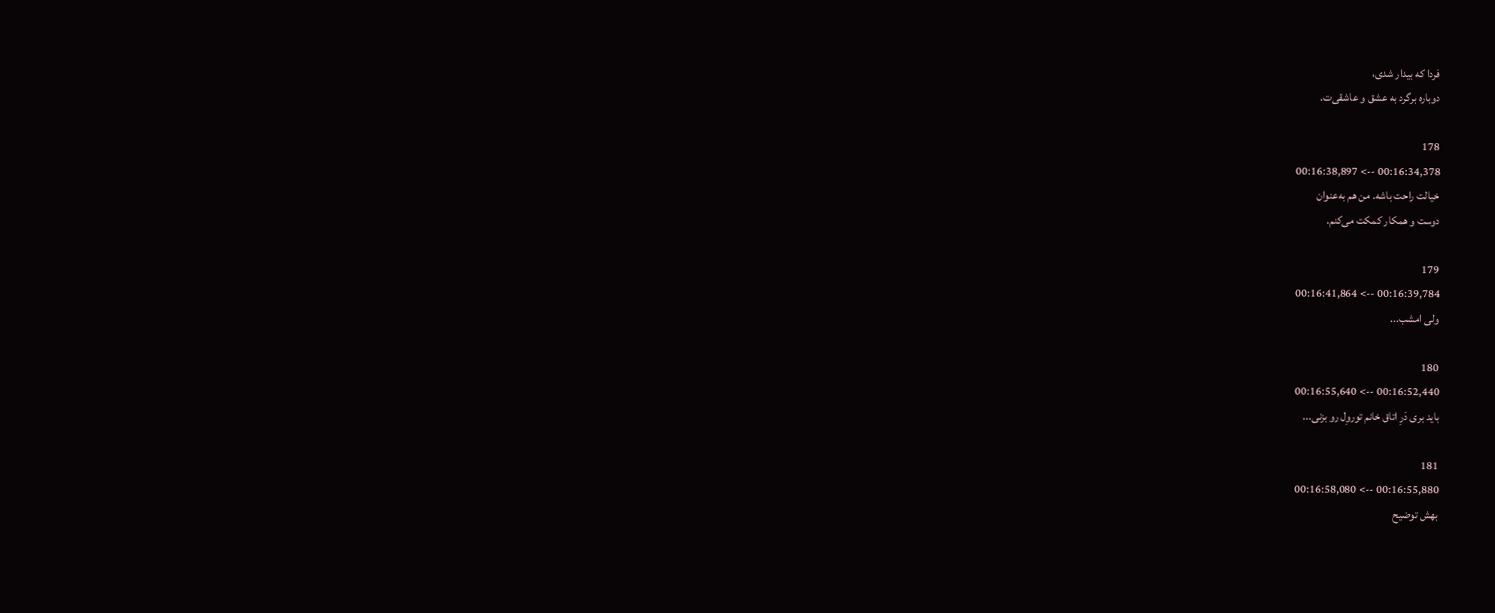فردا که بیدار شدی،
دوباره برگرد به عشق و عاشقی‌ت.

178
00:16:34,378 --> 00:16:38,897
خیالت راحت باشه. من هم به‌عنوان
دوست و همکار کمکت می‌کنم.

179
00:16:39,784 --> 00:16:41,864
ولی امشب...

180
00:16:52,440 --> 00:16:55,640
باید بری دَرِ اتاق خانم توروِل رو بزنی...

181
00:16:55,880 --> 00:16:58,080
بهش توضیح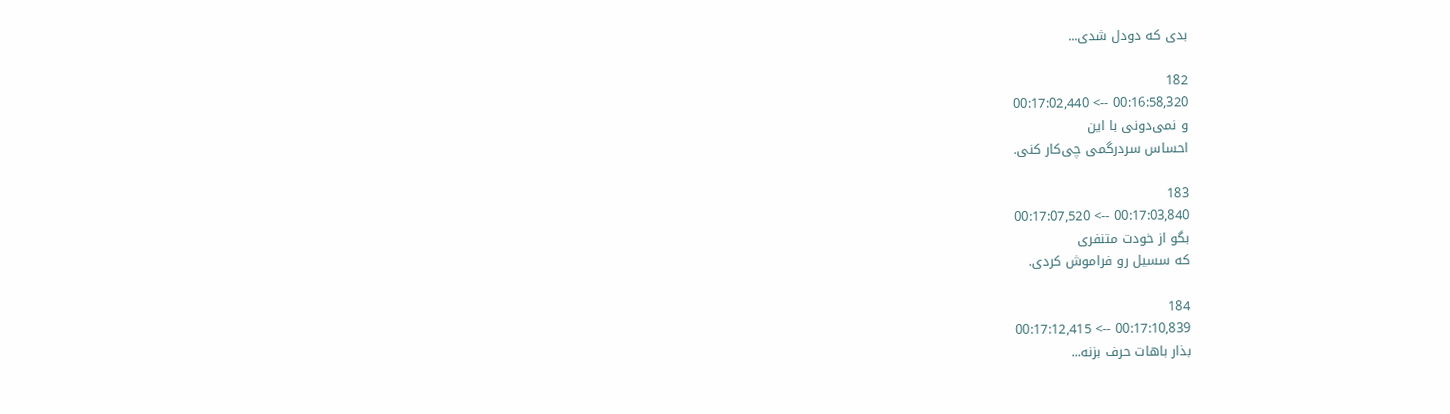بدی که دودل شدی...

182
00:16:58,320 --> 00:17:02,440
و نمی‌دونی با این
احساس سردرگمی چی‌کار کنی.

183
00:17:03,840 --> 00:17:07,520
بگو از خودت متنفری
که سسیل رو فراموش کردی.

184
00:17:10,839 --> 00:17:12,415
بذار باهات حرف بزنه...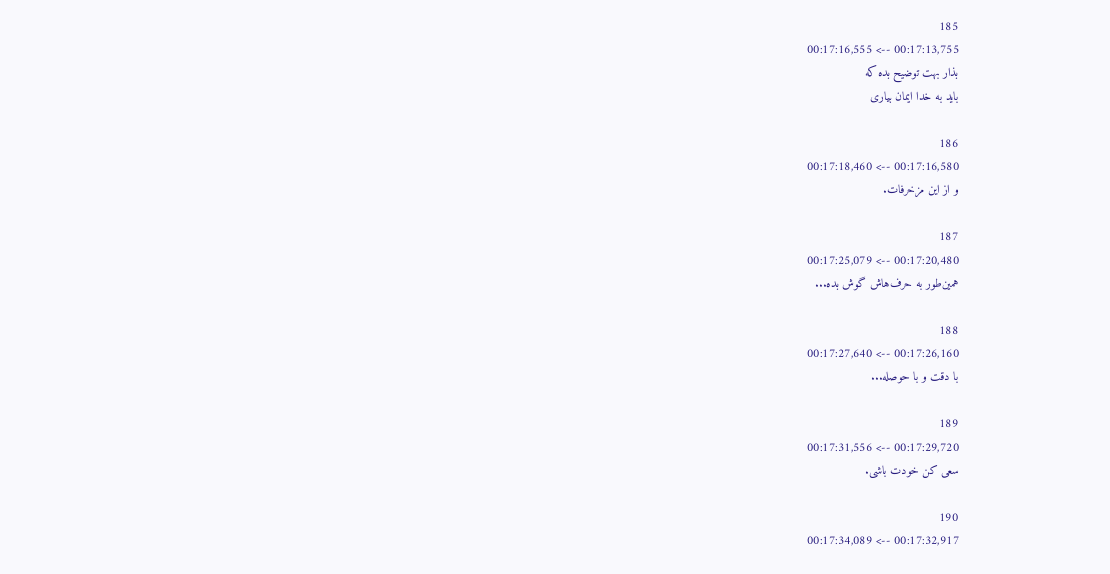185
00:17:13,755 --> 00:17:16,555
بذار بهت توضیح بده که
باید به خدا ایمان بیاری

186
00:17:16,580 --> 00:17:18,460
و از این مزخرفات.

187
00:17:20,480 --> 00:17:25,079
همین‌طور به حرف‌هاش گوش بده...

188
00:17:26,160 --> 00:17:27,640
با دقت و با حوصله...

189
00:17:29,720 --> 00:17:31,556
سعی کن خودت باشی.

190
00:17:32,917 --> 00:17:34,089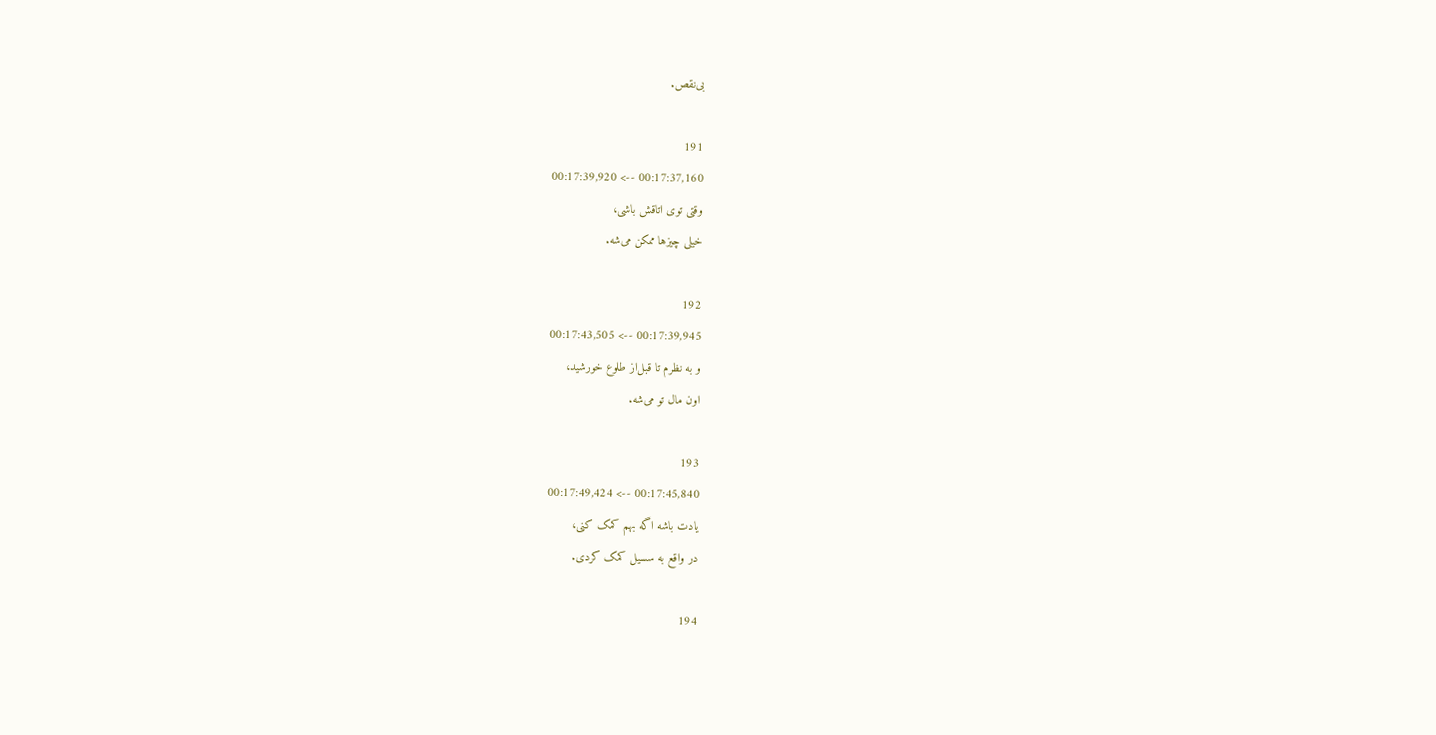بی‌نقص.

191
00:17:37,160 --> 00:17:39,920
وقتی توی اتاقش باشی،
خیلی چیزها ممکن می‌شه.

192
00:17:39,945 --> 00:17:43,505
و به نظرم تا قبل‌از طلوع خورشید،
اون مال تو می‌شه.

193
00:17:45,840 --> 00:17:49,424
یادت باشه اگه بهم کمک کنی،
در واقع به سسیل کمک کردی.

194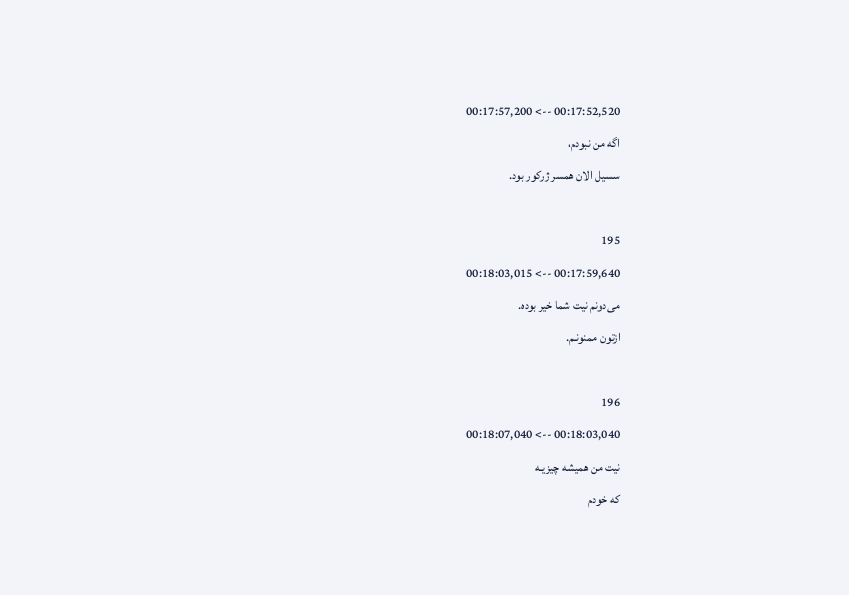00:17:52,520 --> 00:17:57,200
اگه من نبودم،
سسیل الان همسر ژرکور بود.

195
00:17:59,640 --> 00:18:03,015
می‌دونم نیت شما خیر بوده.
ازتون ممنونـم.

196
00:18:03,040 --> 00:18:07,040
نیت من همیشه چیزیـه
که خودم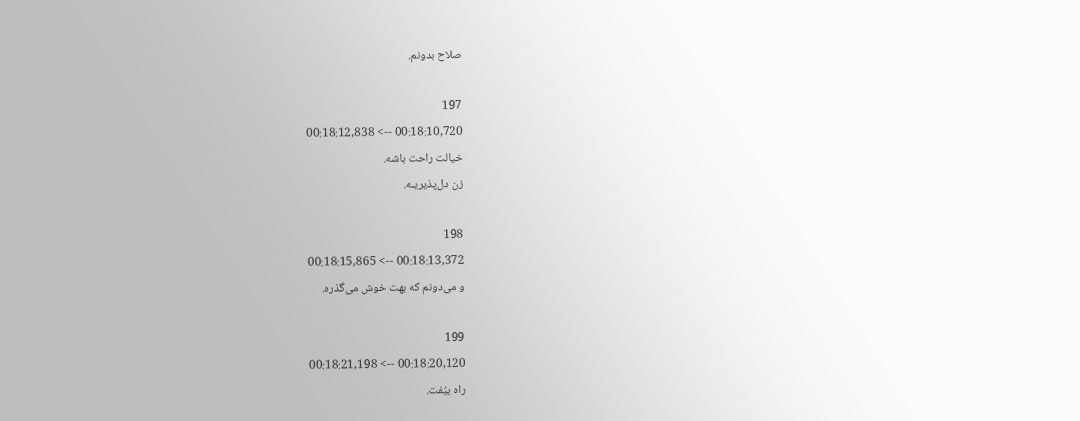صلاح بدونم.

197
00:18:10,720 --> 00:18:12,838
خیالت راحت باشه.
زن دل‌پذیریـه.

198
00:18:13,372 --> 00:18:15,865
و می‌دونم که بهت خوش می‌گذره.

199
00:18:20,120 --> 00:18:21,198
راه بیُفت.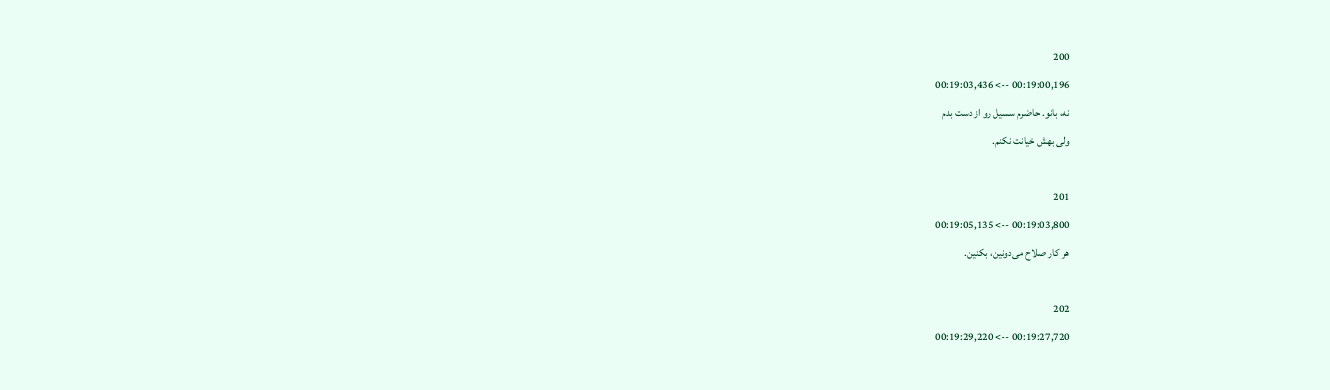200
00:19:00,196 --> 00:19:03,436
نه، بانو. حاضرم سسیل رو از دست بدم
ولی بهش خیانت نکنم.

201
00:19:03,800 --> 00:19:05,135
هر کار صلاح می‌دونین، بکنین.

202
00:19:27,720 --> 00:19:29,220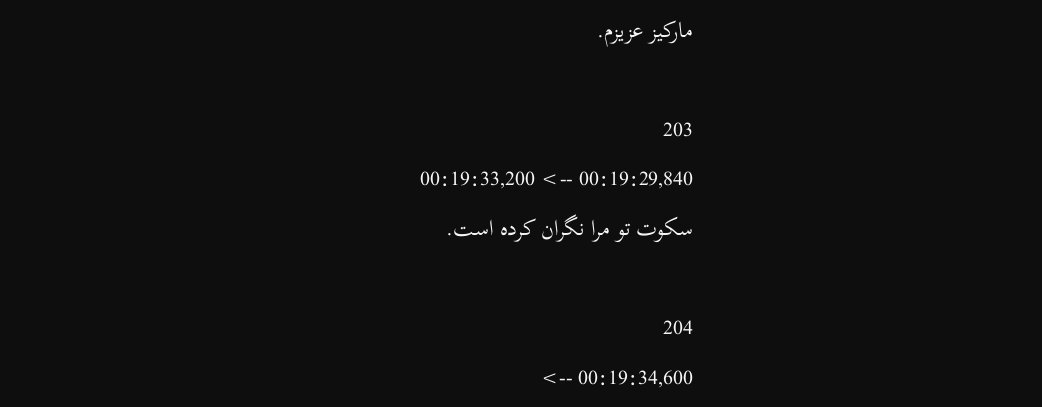مارکیز عزیزم.

203
00:19:29,840 --> 00:19:33,200
سکوت تو مرا نگران کرده است.

204
00:19:34,600 -->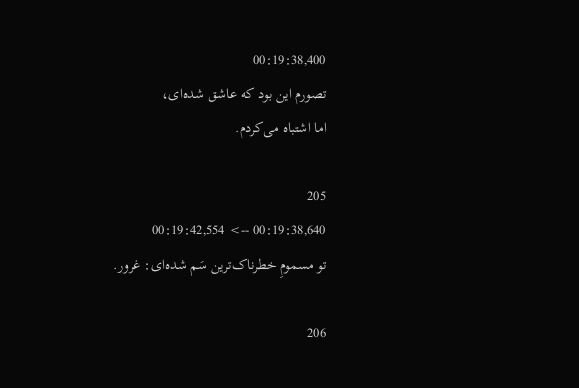00:19:38,400
تصورم این بود که عاشق شده‌ای،
اما اشتباه می‌کردم.

205
00:19:38,640 --> 00:19:42,554
تو مسمومِ خطرناک‌ترین سَم شده‌ای: غرور.

206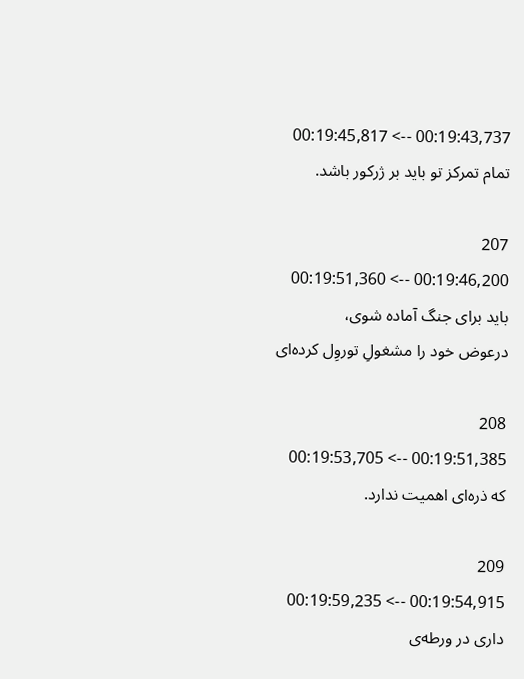00:19:43,737 --> 00:19:45,817
تمام تمرکز تو باید بر ژرکور باشد.

207
00:19:46,200 --> 00:19:51,360
باید برای جنگ آماده شوی،
درعوض خود را مشغولِ توروِل کرده‌ای

208
00:19:51,385 --> 00:19:53,705
که ذره‌ای اهمیت ندارد.

209
00:19:54,915 --> 00:19:59,235
داری در ورطه‌ی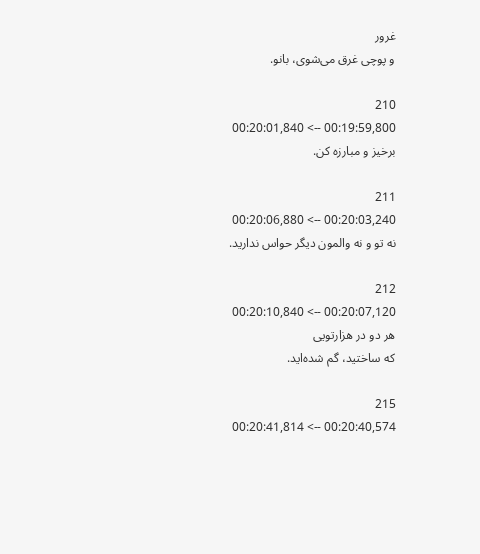غرور
و پوچی غرق می‌شوی، بانو.

210
00:19:59,800 --> 00:20:01,840
برخیز و مبارزه کن.

211
00:20:03,240 --> 00:20:06,880
نه تو و نه والمون دیگر حواس ندارید.

212
00:20:07,120 --> 00:20:10,840
هر دو در هزارتویی
که ساختید، گم شده‌اید.

215
00:20:40,574 --> 00:20:41,814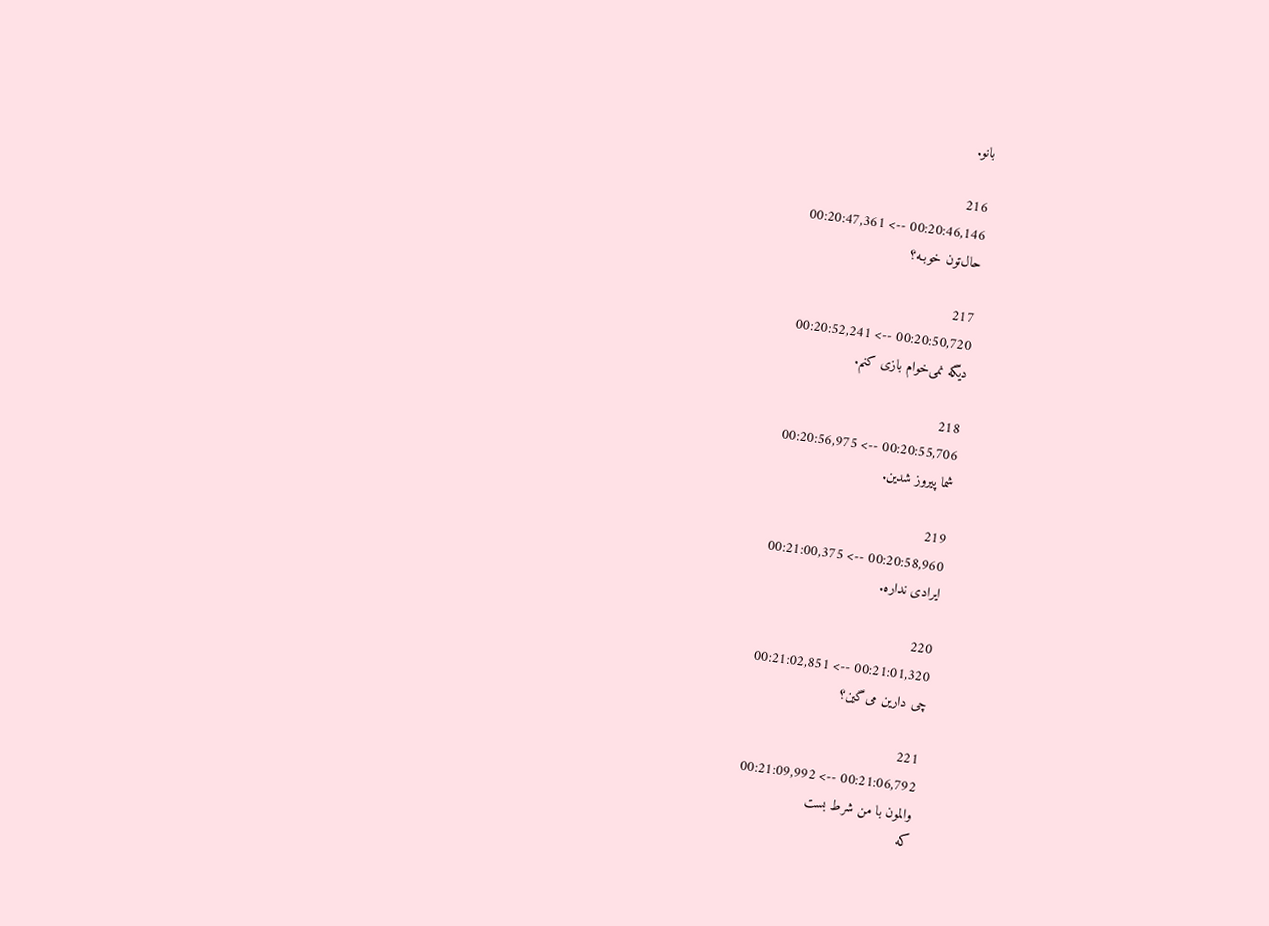بانو.

216
00:20:46,146 --> 00:20:47,361
حال‌تون خوبـه؟

217
00:20:50,720 --> 00:20:52,241
دیگه نمی‌خوام بازی کنم.

218
00:20:55,706 --> 00:20:56,975
شما پیروز شدین.

219
00:20:58,960 --> 00:21:00,375
ایرادی نداره.

220
00:21:01,320 --> 00:21:02,851
چی دارین می‌گین؟

221
00:21:06,792 --> 00:21:09,992
والمون با من شرط بست
که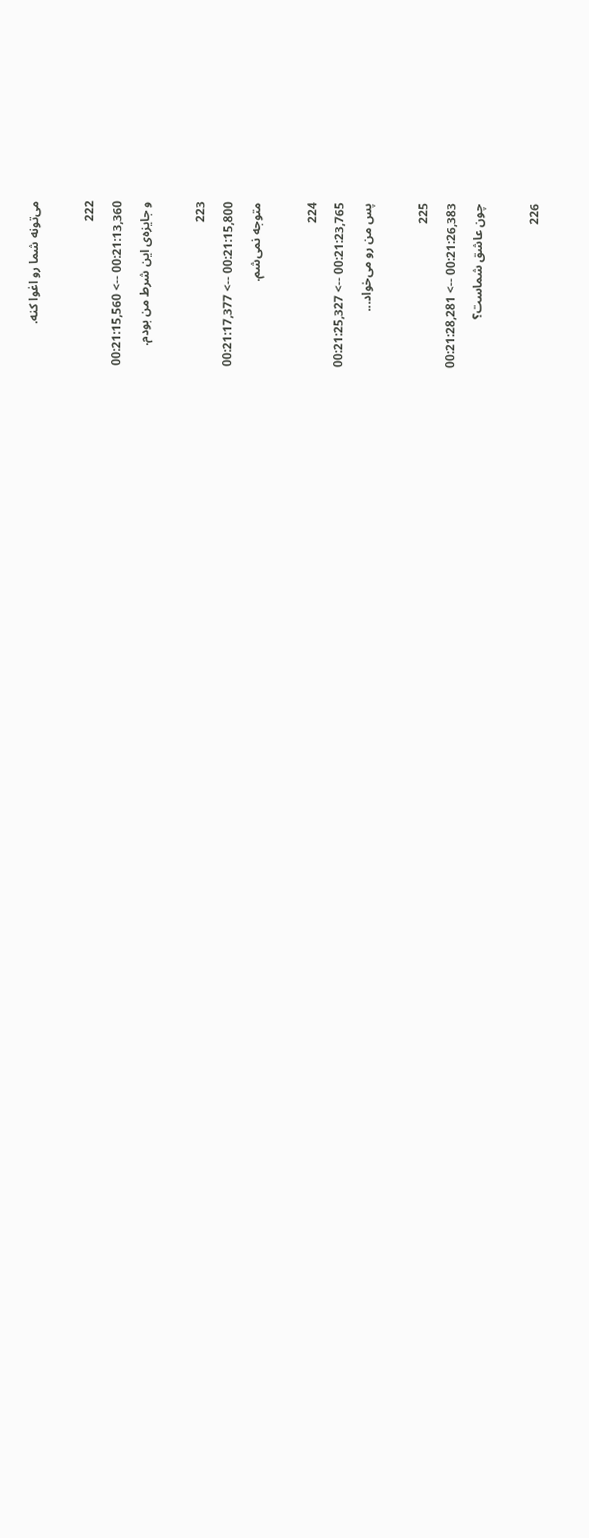می‌تونه شما رو اغوا کنه.

222
00:21:13,360 --> 00:21:15,560
و جایزه‌ی این شرط من بودم.

223
00:21:15,800 --> 00:21:17,377
متوجه نمی‌شم.

224
00:21:23,765 --> 00:21:25,327
پس من رو می‌خواد...

225
00:21:26,383 --> 00:21:28,281
چون عاشق شماست؟

226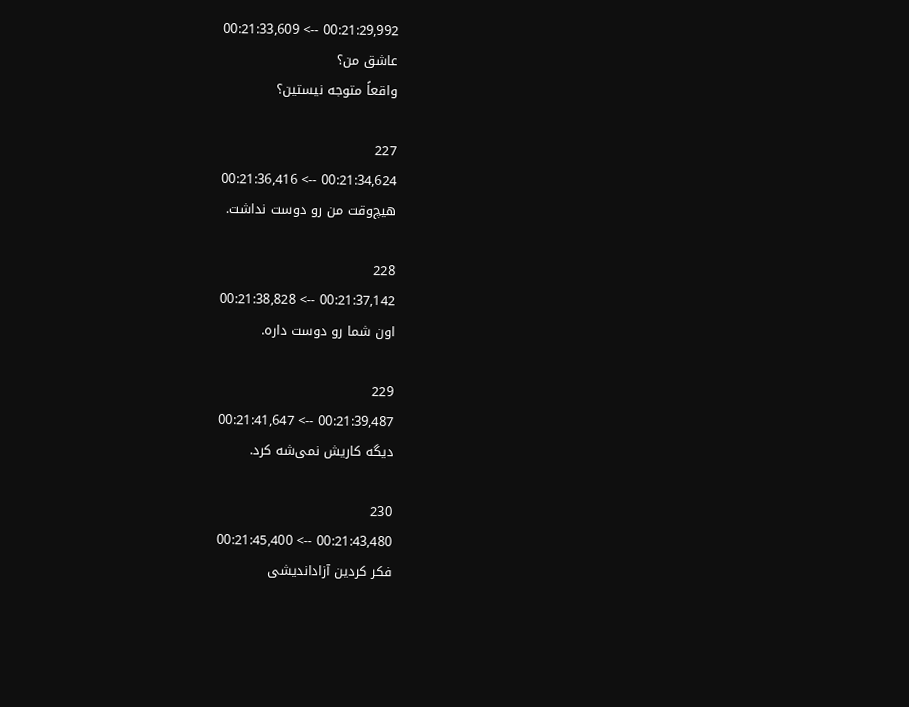00:21:29,992 --> 00:21:33,609
عاشق من؟
واقعاً متوجه نیستین؟

227
00:21:34,624 --> 00:21:36,416
هیچ‌وقت من رو دوست نداشت.

228
00:21:37,142 --> 00:21:38,828
اون شما رو دوست داره.

229
00:21:39,487 --> 00:21:41,647
دیگه کاریش نمی‌شه کرد.

230
00:21:43,480 --> 00:21:45,400
فکر کردین آزاداندیشی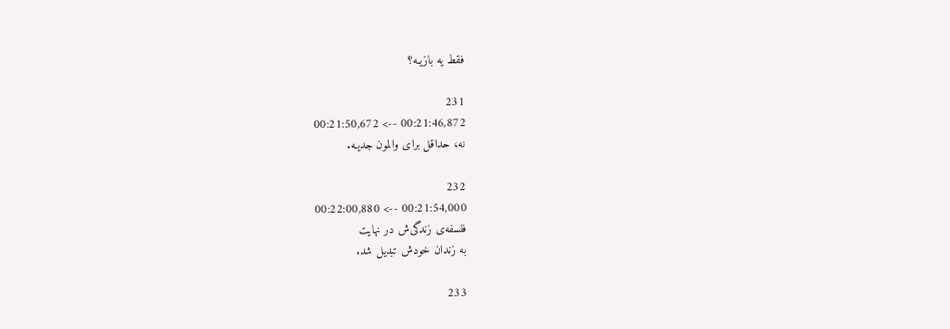فقط یه بازیـه؟

231
00:21:46,872 --> 00:21:50,672
نه، حداقل برای والمون جدیـه.

232
00:21:54,000 --> 00:22:00,880
فلسفه‌ی زندگی‌ش در نهایت
به زندان خودش تبدیل شد.

233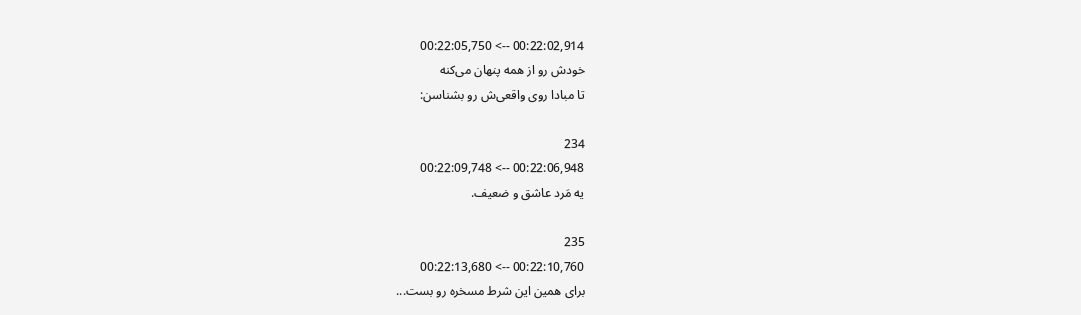00:22:02,914 --> 00:22:05,750
خودش رو از همه پنهان می‌کنه
تا مبادا روی واقعی‌ش رو بشناسن:

234
00:22:06,948 --> 00:22:09,748
یه مَرد عاشق و ضعیف.

235
00:22:10,760 --> 00:22:13,680
برای همین این شرط مسخره رو بست...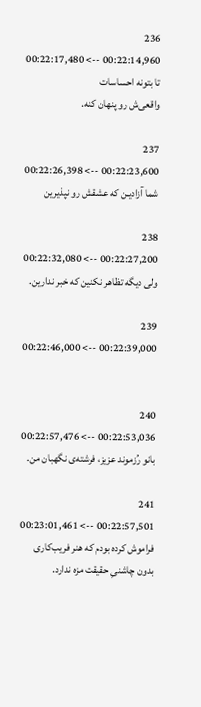236
00:22:14,960 --> 00:22:17,480
تا بتونه احساسات
واقعی‌ش رو پنهان کنه.

237
00:22:23,600 --> 00:22:26,398
شما آزادیـن که عشقش رو نپذیرین

238
00:22:27,200 --> 00:22:32,080
ولی دیگه تظاهر نکنین که خبر ندارین.

239
00:22:39,000 --> 00:22:46,000


240
00:22:53,036 --> 00:22:57,476
بانو رُزموند عزیز، فرشته‌ی نگهبان من.

241
00:22:57,501 --> 00:23:01,461
فراموش کرده بودم که هنر فریب‌کاری
بدون چاشنیِ حقیقت مزه ندارد.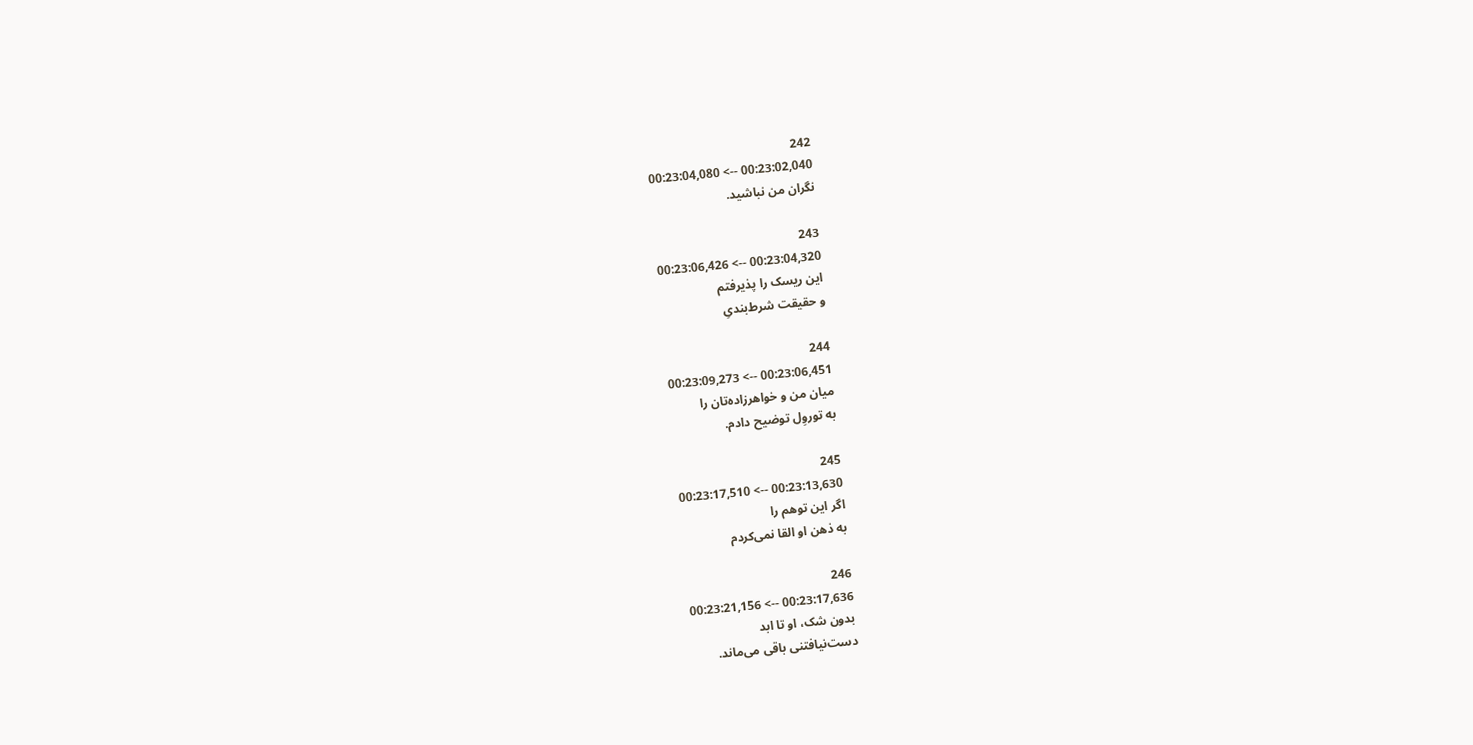242
00:23:02,040 --> 00:23:04,080
نگران من نباشید.

243
00:23:04,320 --> 00:23:06,426
این ریسک را پذیرفتم
و حقیقت شرط‌بندیِ

244
00:23:06,451 --> 00:23:09,273
میان من و خواهرزاده‌تان را
به توروِل توضیح دادم.

245
00:23:13,630 --> 00:23:17,510
اگر این توهم را
به ذهن او القا نمی‌کردم

246
00:23:17,636 --> 00:23:21,156
بدون شک، او تا ابد
دست‌نیافتنی باقی می‌ماند.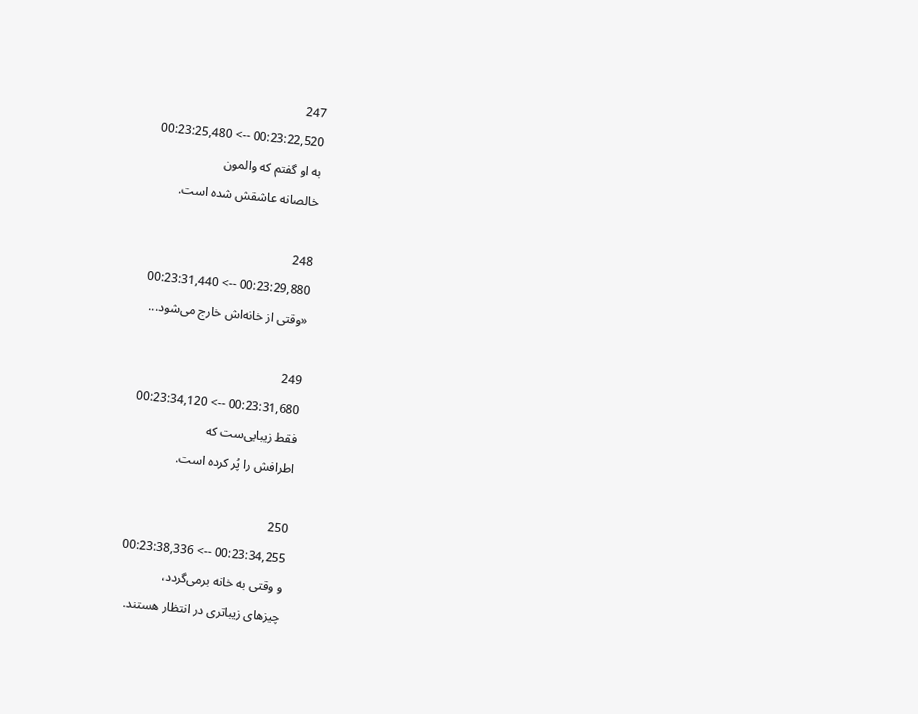247
00:23:22,520 --> 00:23:25,480
به او گفتم که والمون
خالصانه عاشقش شده است.

248
00:23:29,880 --> 00:23:31,440
«وقتی از خانه‌اش خارج می‌شود...

249
00:23:31,680 --> 00:23:34,120
فقط زیبایی‌ست که
اطرافش را پُر کرده است.

250
00:23:34,255 --> 00:23:38,336
و وقتی به خانه برمی‌گردد،
چیزهای زیباتری در انتظار هستند.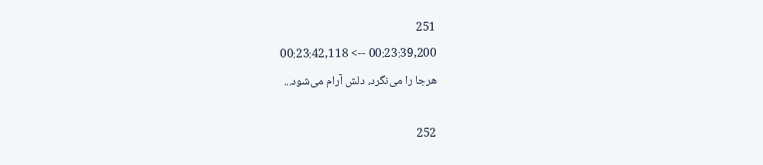251
00:23:39,200 --> 00:23:42,118
هرجا را می‌نگرد، دلش آرام می‌شود...

252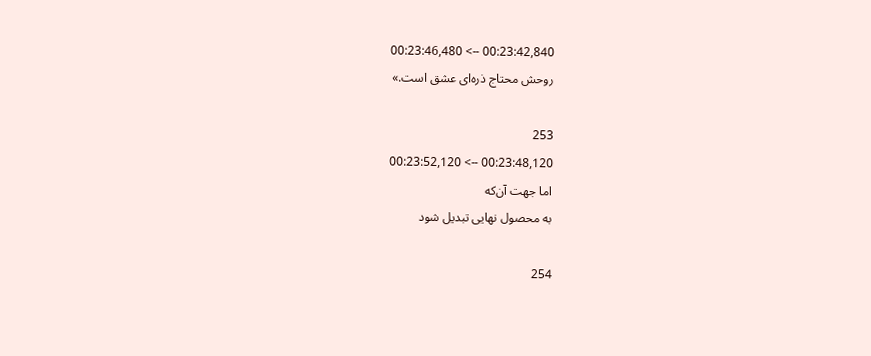00:23:42,840 --> 00:23:46,480
روحش محتاج ذره‌ای عشق است.»

253
00:23:48,120 --> 00:23:52,120
اما جهت آن‌که
به محصول نهایی تبدیل شود

254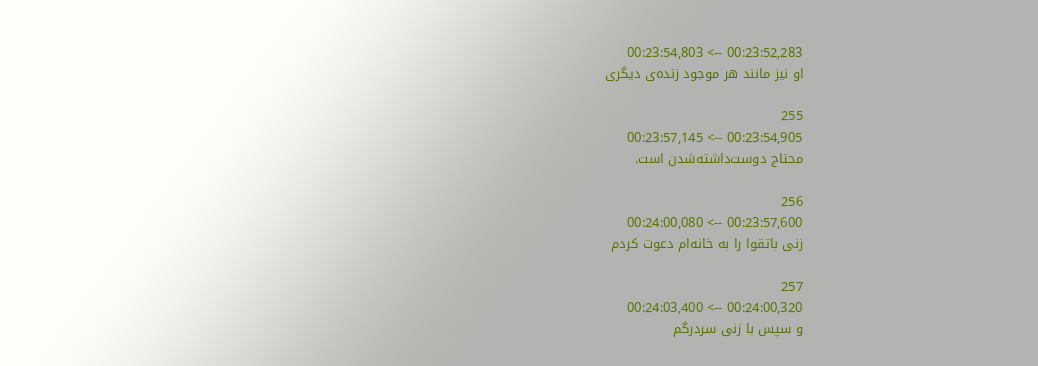00:23:52,283 --> 00:23:54,803
او نیز مانند هر موجود زنده‌ی دیگری

255
00:23:54,905 --> 00:23:57,145
محتاج دوست‌داشته‌شدن است.

256
00:23:57,600 --> 00:24:00,080
زنی باتقوا را به خانه‌ام دعوت کردم

257
00:24:00,320 --> 00:24:03,400
و سپس با زنی سردرگم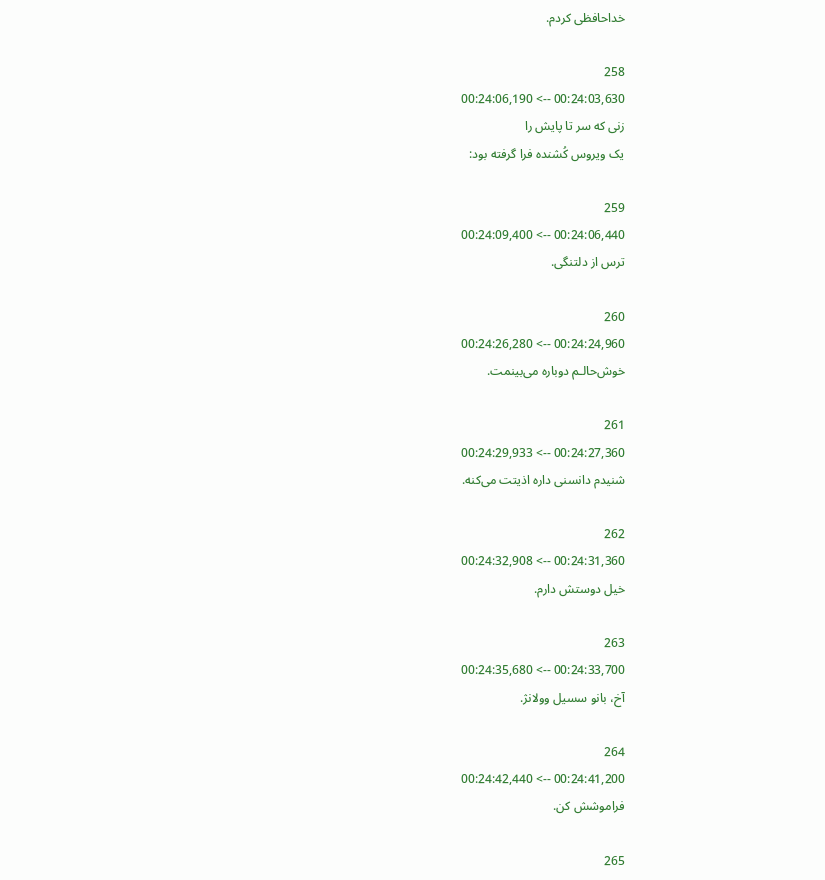خداحافظی کردم.

258
00:24:03,630 --> 00:24:06,190
زنی که سر تا پایش را
یک ویروس کُشنده فرا گرفته بود:

259
00:24:06,440 --> 00:24:09,400
ترس از دلتنگی.

260
00:24:24,960 --> 00:24:26,280
خوش‌حالـم دوباره می‌بینمت.

261
00:24:27,360 --> 00:24:29,933
شنیدم دانسنی داره اذیتت می‌کنه.

262
00:24:31,360 --> 00:24:32,908
خیل دوستش دارم.

263
00:24:33,700 --> 00:24:35,680
آخ، بانو سسیل وولانژ.

264
00:24:41,200 --> 00:24:42,440
فراموشش کن.

265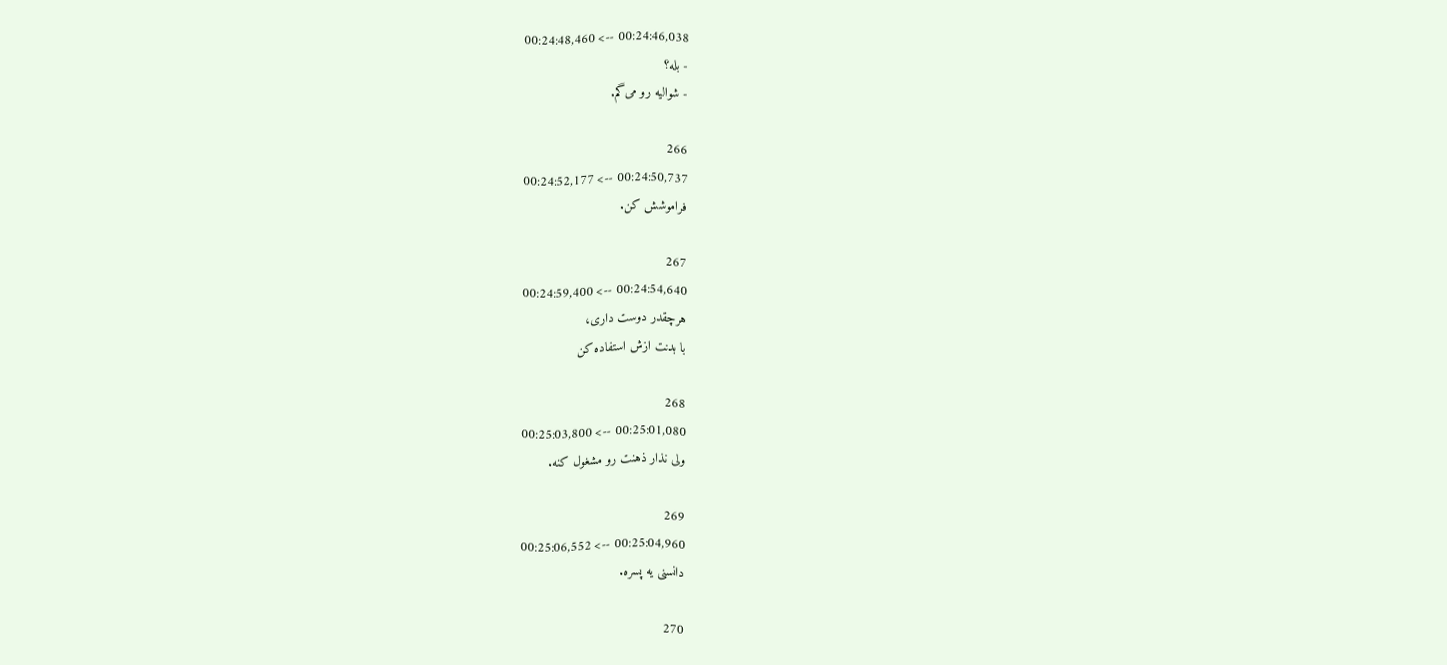00:24:46,038 --> 00:24:48,460
- بله؟
- شوالیه رو می‌گم.

266
00:24:50,737 --> 00:24:52,177
فراموشش کن.

267
00:24:54,640 --> 00:24:59,400
هرچقدر دوست داری،
با بدنت ازش استفاده کن

268
00:25:01,080 --> 00:25:03,800
ولی نذار ذهنت رو مشغول کنه.

269
00:25:04,960 --> 00:25:06,552
دانسنی یه پسره.

270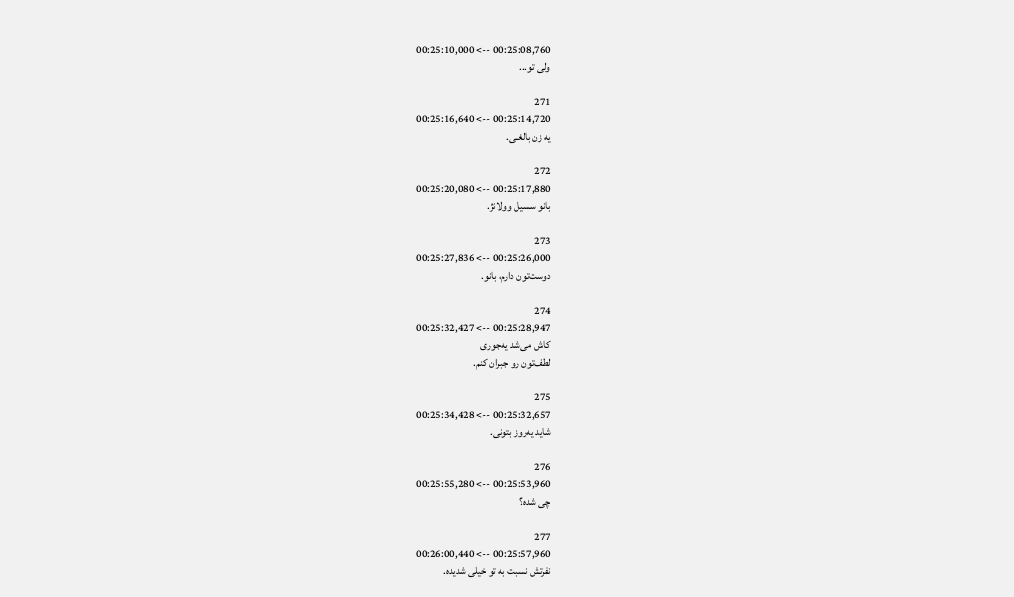00:25:08,760 --> 00:25:10,000
ولی تو...

271
00:25:14,720 --> 00:25:16,640
یه زن بالغـی.

272
00:25:17,880 --> 00:25:20,080
بانو سسیل وولانژ.

273
00:25:26,000 --> 00:25:27,836
دوست‌تون دارم، بانو.

274
00:25:28,947 --> 00:25:32,427
کاش می‌شد یه‌جوری
لطف‌تون رو جبران کنم.

275
00:25:32,657 --> 00:25:34,428
شاید یه‌روز بتونی.

276
00:25:53,960 --> 00:25:55,280
چی شده؟

277
00:25:57,960 --> 00:26:00,440
نفرتش نسبت به تو خیلی شدیده.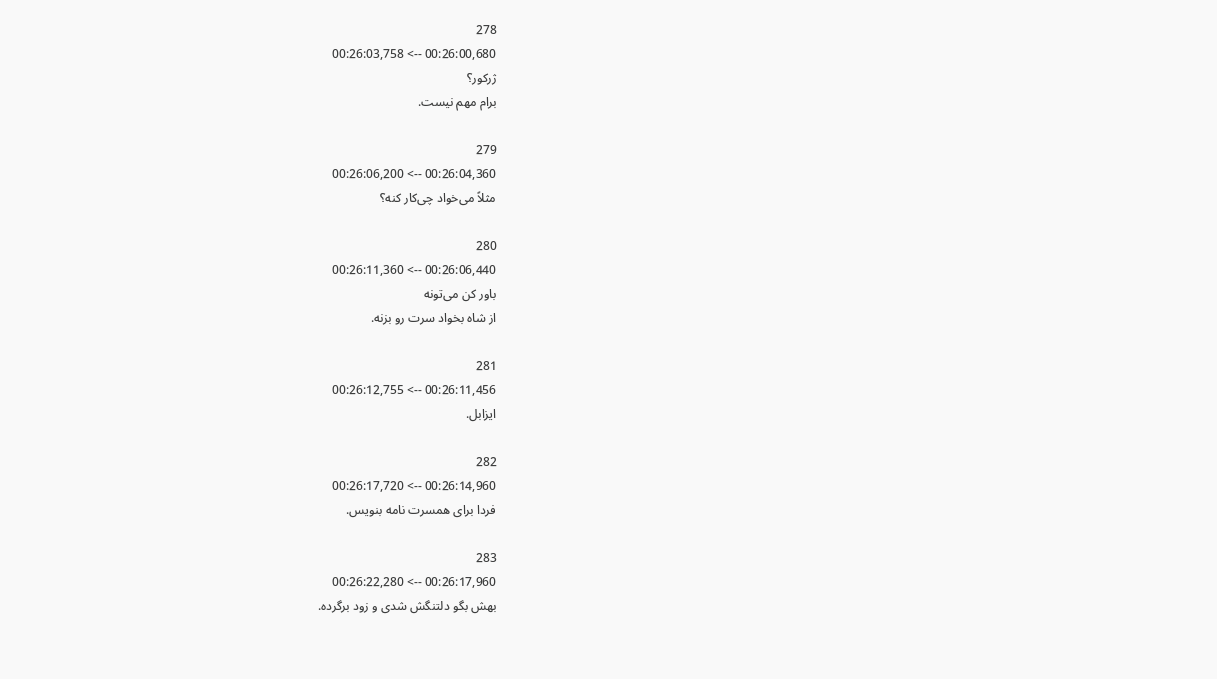278
00:26:00,680 --> 00:26:03,758
ژرکور؟
برام مهم نیست.

279
00:26:04,360 --> 00:26:06,200
مثلاً می‌خواد چی‌کار کنه؟

280
00:26:06,440 --> 00:26:11,360
باور کن می‌تونه
از شاه بخواد سرت رو بزنه.

281
00:26:11,456 --> 00:26:12,755
ایزابل.

282
00:26:14,960 --> 00:26:17,720
فردا برای همسرت نامه بنویس.

283
00:26:17,960 --> 00:26:22,280
بهش بگو دلتنگش شدی و زود برگرده.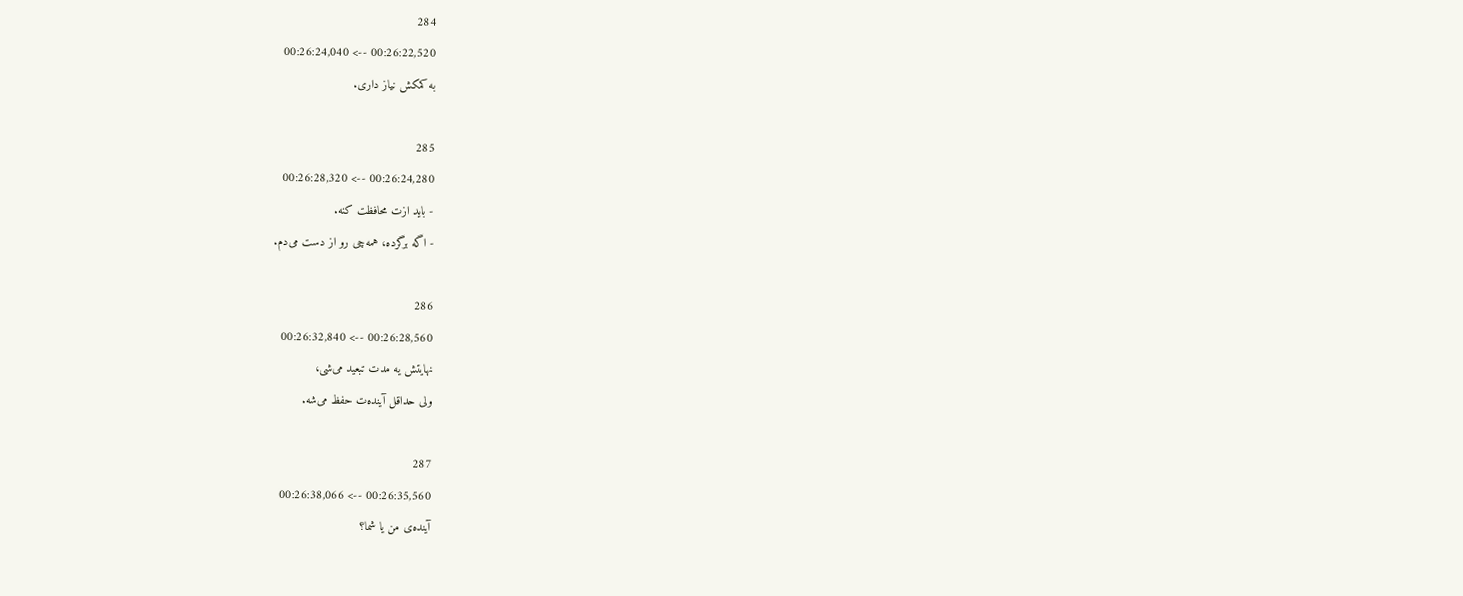284
00:26:22,520 --> 00:26:24,040
به کمکش نیاز داری.

285
00:26:24,280 --> 00:26:28,320
- باید ازت محافظت کنه.
- اگه برگرده، همه‌چی رو از دست می‌دم.

286
00:26:28,560 --> 00:26:32,840
نهایتش یه مدت تبعید می‌شی،
ولی حداقل آینده‌ت حفظ می‌شه.

287
00:26:35,560 --> 00:26:38,066
آینده‌ی من یا شما؟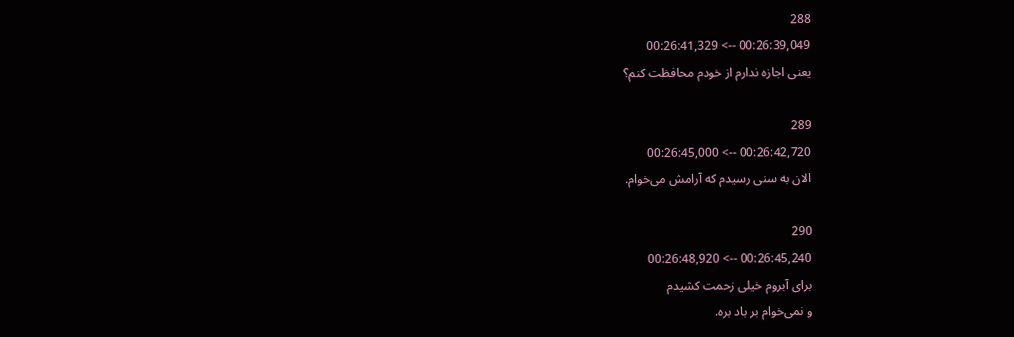288
00:26:39,049 --> 00:26:41,329
یعنی اجازه ندارم از خودم محافظت کنم؟

289
00:26:42,720 --> 00:26:45,000
الان به سنی رسیدم که آرامش می‌خوام.

290
00:26:45,240 --> 00:26:48,920
برای آبروم خیلی زحمت کشیدم
و نمی‌خوام بر باد بره.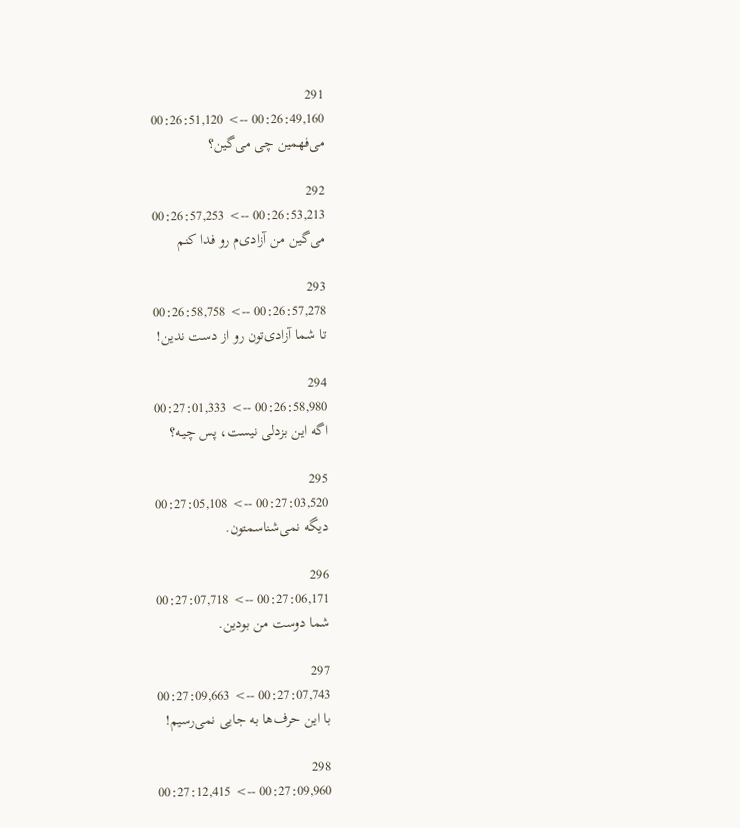291
00:26:49,160 --> 00:26:51,120
می‌فهمین چی می‌گین؟

292
00:26:53,213 --> 00:26:57,253
می‌گین من آزادی‌م رو فدا کنم

293
00:26:57,278 --> 00:26:58,758
تا شما آزادی‌تون رو از دست ندین!

294
00:26:58,980 --> 00:27:01,333
اگه این بزدلی نیست، پس چیـه؟

295
00:27:03,520 --> 00:27:05,108
دیگه نمی‌شناسمتون.

296
00:27:06,171 --> 00:27:07,718
شما دوست من بودین.

297
00:27:07,743 --> 00:27:09,663
با این حرف‌ها به جایی نمی‌رسیم!

298
00:27:09,960 --> 00:27:12,415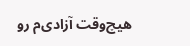هیچ‌وقت آزادی‌م رو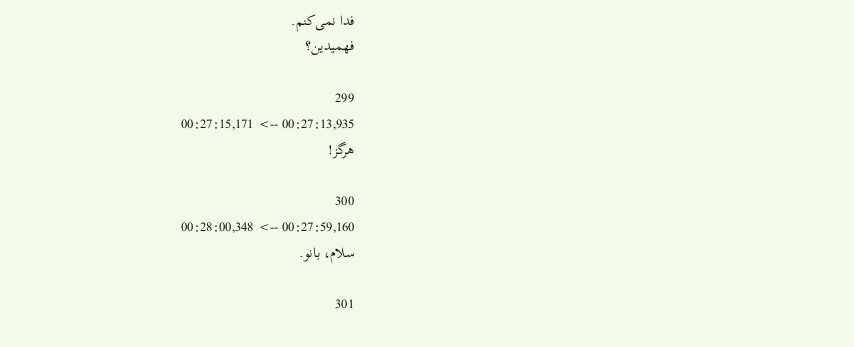فدا نمی‌کنم.
فهمیدین؟

299
00:27:13,935 --> 00:27:15,171
هرگز!

300
00:27:59,160 --> 00:28:00,348
سلام، بانو.

301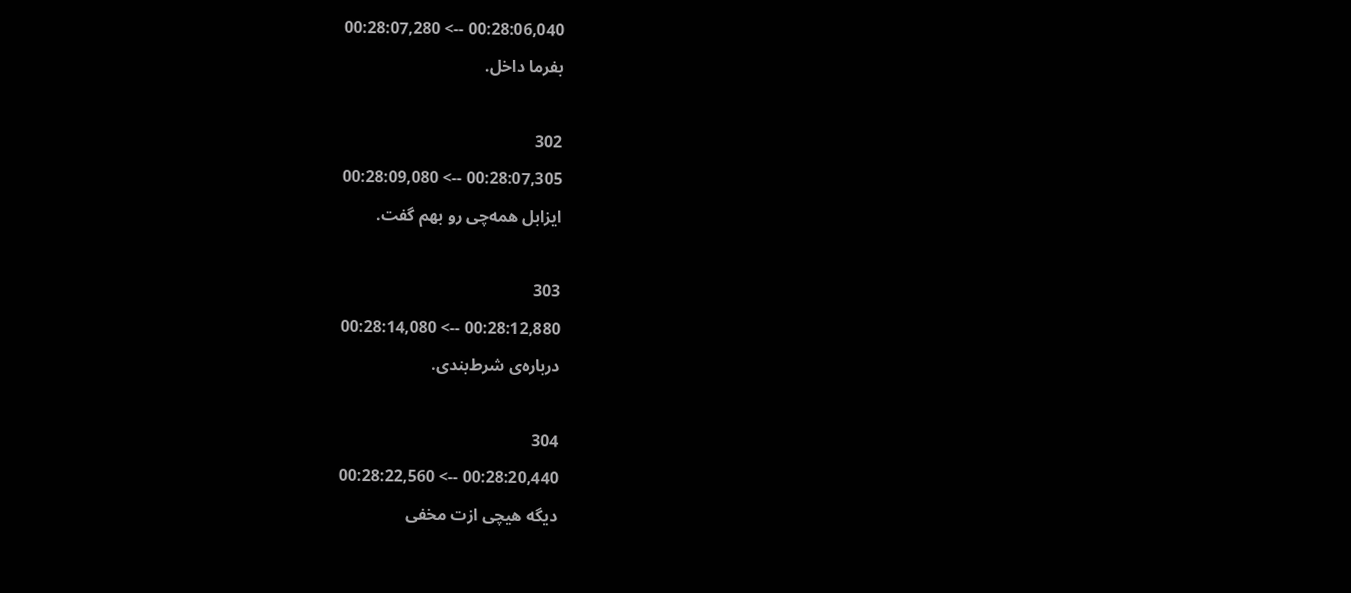00:28:06,040 --> 00:28:07,280
بفرما داخل.

302
00:28:07,305 --> 00:28:09,080
ایزابل همه‌چی رو بهم گفت.

303
00:28:12,880 --> 00:28:14,080
درباره‌ی شرط‌بندی.

304
00:28:20,440 --> 00:28:22,560
دیگه هیچی ازت مخفی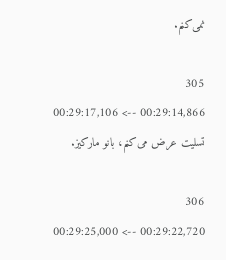نمی‌کنم.

305
00:29:14,866 --> 00:29:17,106
تسلیت عرض می‌کنم، بانو مارکیز.

306
00:29:22,720 --> 00:29:25,000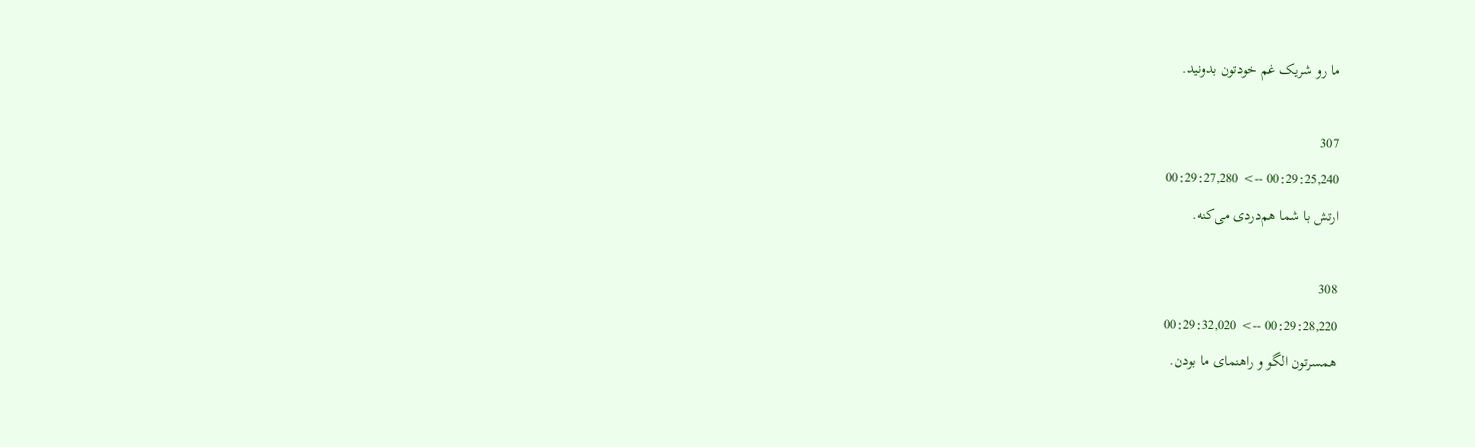ما رو شریک غم خودتون بدونید.

307
00:29:25,240 --> 00:29:27,280
ارتش با شما هم‌دردی می‌کنه.

308
00:29:28,220 --> 00:29:32,020
همسرتون الگو و راهنمای ما بودن.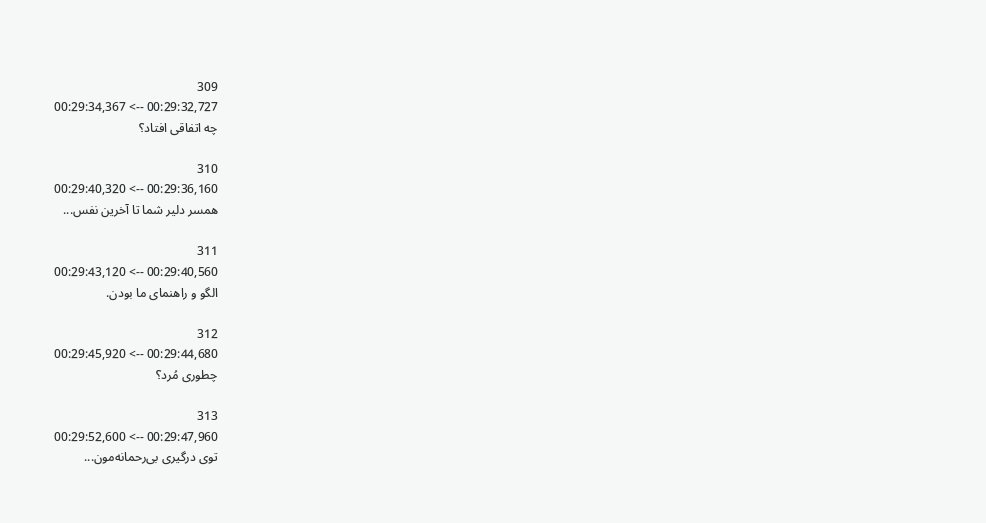309
00:29:32,727 --> 00:29:34,367
چه اتفاقی افتاد؟

310
00:29:36,160 --> 00:29:40,320
همسر دلیر شما تا آخرین نفس...

311
00:29:40,560 --> 00:29:43,120
الگو و راهنمای ما بودن.

312
00:29:44,680 --> 00:29:45,920
چطوری مُرد؟

313
00:29:47,960 --> 00:29:52,600
توی درگیری بی‌رحمانه‌مون...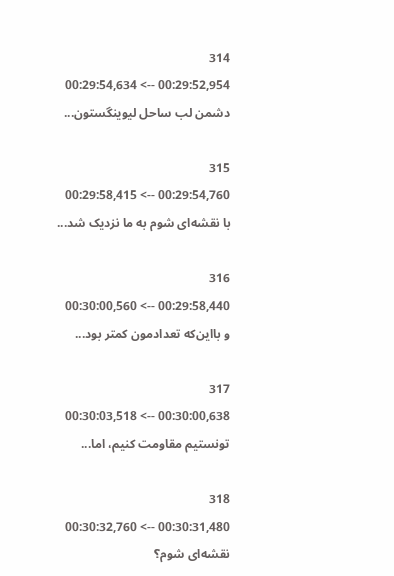314
00:29:52,954 --> 00:29:54,634
دشمن لب ساحل لیوینگستون...

315
00:29:54,760 --> 00:29:58,415
با نقشه‌ای شوم به ما نزدیک شد...

316
00:29:58,440 --> 00:30:00,560
و بااین‌که تعدادمون کمتر بود...

317
00:30:00,638 --> 00:30:03,518
تونستیم مقاومت کنیم، اما...

318
00:30:31,480 --> 00:30:32,760
نقشه‌ای شوم؟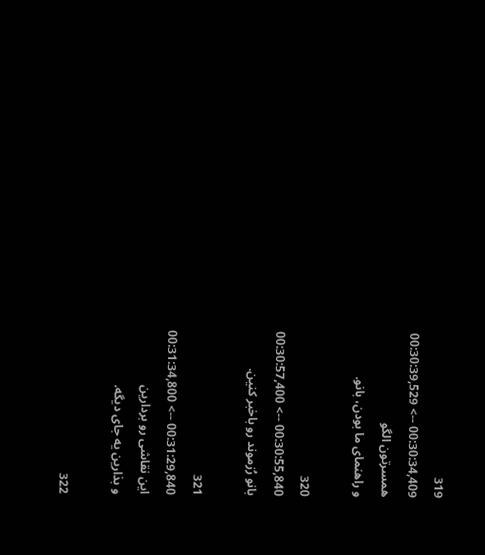319
00:30:34,409 --> 00:30:39,529
همسرتون الگو
و راهنمای ما بودن، بانو.

320
00:30:55,840 --> 00:30:57,400
بانو رُزموند رو باخبر کنین.

321
00:31:29,840 --> 00:31:34,800
این نقاشی رو بردارین
و بذارین یه جای دیگه.

322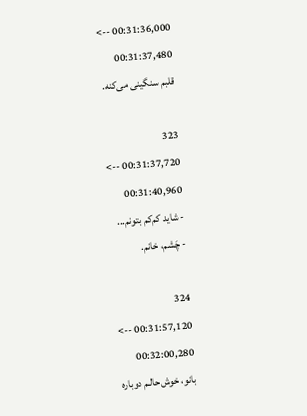00:31:36,000 --> 00:31:37,480
قلبم سنگینی می‌کنه.

323
00:31:37,720 --> 00:31:40,960
- شاید کم‌کم بتونم...
- چَشم، خانم.

324
00:31:57,120 --> 00:32:00,280
بانو، خوش‌حالـم دوباره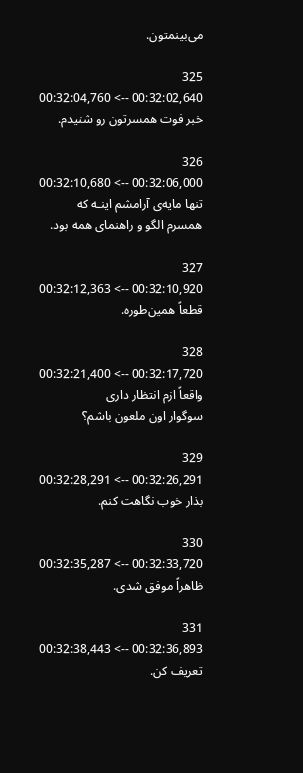می‌بینمتون.

325
00:32:02,640 --> 00:32:04,760
خبر فوت همسرتون رو شنیدم.

326
00:32:06,000 --> 00:32:10,680
تنها مایه‌ی آرامشم اینـه که
همسرم الگو و راهنمای همه بود.

327
00:32:10,920 --> 00:32:12,363
قطعاً همین‌طوره.

328
00:32:17,720 --> 00:32:21,400
واقعاً ازم انتظار داری
سوگوار اون ملعون باشم؟

329
00:32:26,291 --> 00:32:28,291
بذار خوب نگاهت کنم.

330
00:32:33,720 --> 00:32:35,287
ظاهراً موفق شدی.

331
00:32:36,893 --> 00:32:38,443
تعریف کن.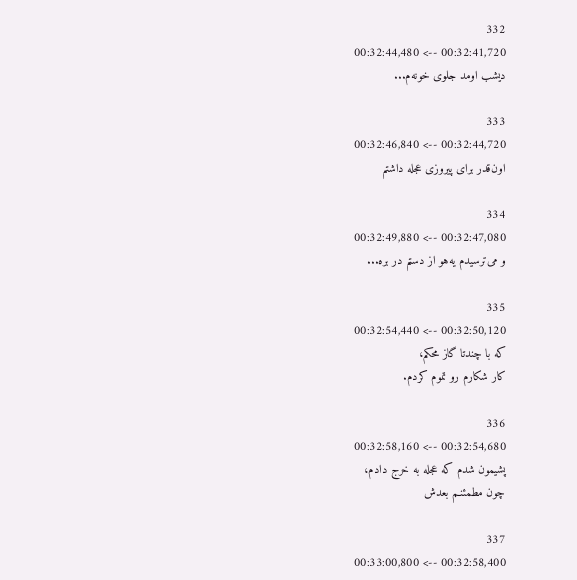332
00:32:41,720 --> 00:32:44,480
دیشب اومد جلوی خونه‌م...

333
00:32:44,720 --> 00:32:46,840
اون‌قدر برای پیروزی عجله داشتم

334
00:32:47,080 --> 00:32:49,880
و می‌ترسیدم یه‌هو از دستم در بره...

335
00:32:50,120 --> 00:32:54,440
که با چندتا گاز محکم،
کار شکارم رو تموم کردم.

336
00:32:54,680 --> 00:32:58,160
پشیمون شدم که عجله به خرج دادم،
چون مطمئنـم بعدش

337
00:32:58,400 --> 00:33:00,800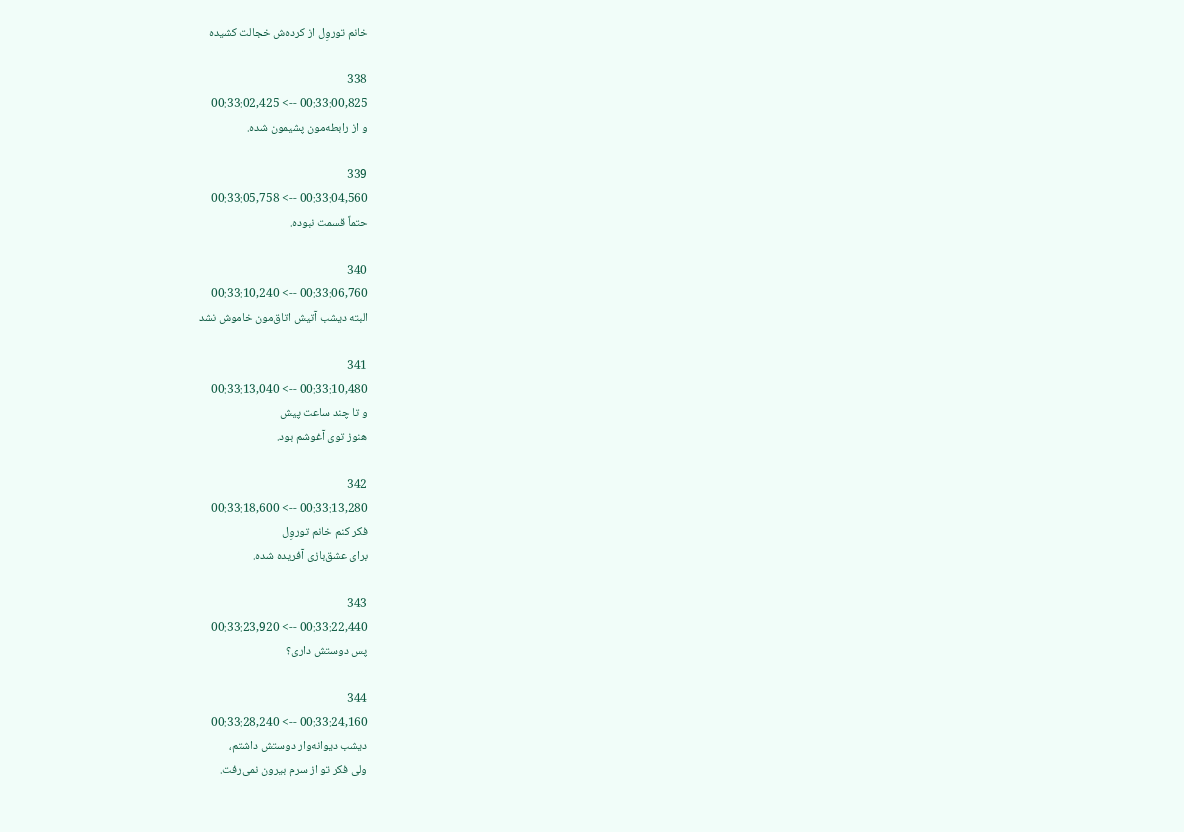خانم توروِل از کرده‌ش خجالت کشیده

338
00:33:00,825 --> 00:33:02,425
و از رابطه‌مون پشیمون شده.

339
00:33:04,560 --> 00:33:05,758
حتماً قسمت نبوده.

340
00:33:06,760 --> 00:33:10,240
البته دیشب آتیش اتاق‌مون خاموش نشد

341
00:33:10,480 --> 00:33:13,040
و تا چند ساعت پیش
هنوز توی آغوشم بود.

342
00:33:13,280 --> 00:33:18,600
فکر کنم خانم توروِل
برای عشق‌بازی آفریده شده.

343
00:33:22,440 --> 00:33:23,920
پس دوستش داری؟

344
00:33:24,160 --> 00:33:28,240
دیشب دیوانه‌وار دوستش داشتم،
ولی فکر تو از سرم بیرون نمی‌رفت.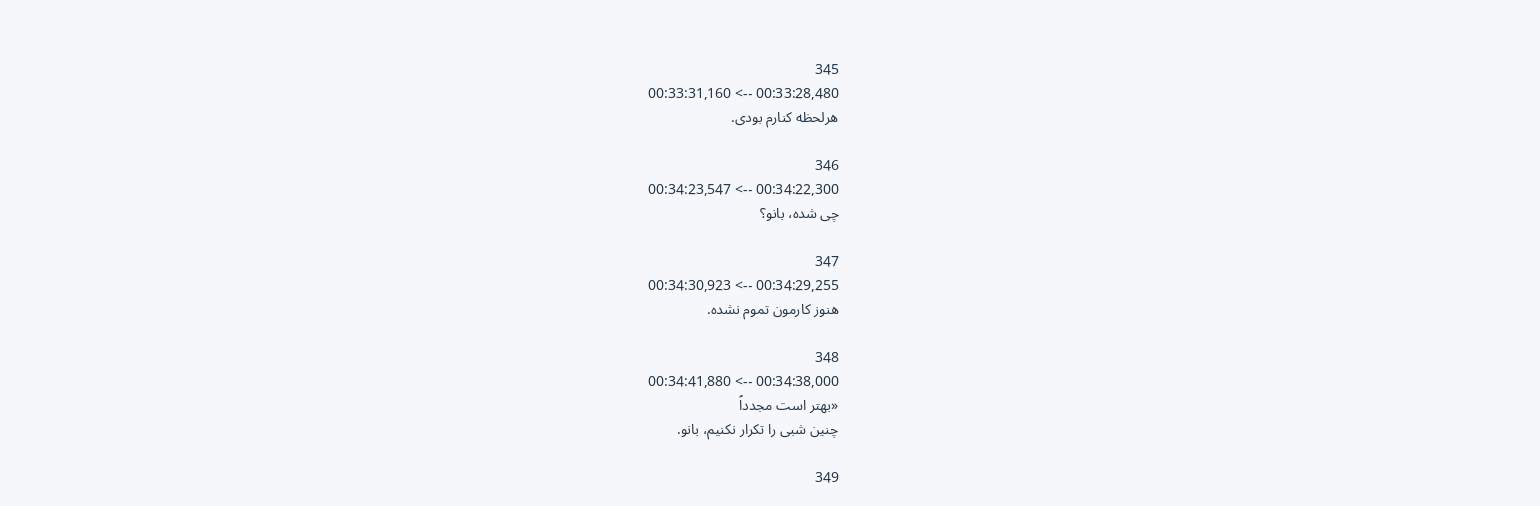345
00:33:28,480 --> 00:33:31,160
هرلحظه کنارم بودی.

346
00:34:22,300 --> 00:34:23,547
چی شده، بانو؟

347
00:34:29,255 --> 00:34:30,923
هنوز کارمون تموم نشده.

348
00:34:38,000 --> 00:34:41,880
«بهتر است مجدداً
چنین شبی را تکرار نکنیم، بانو.

349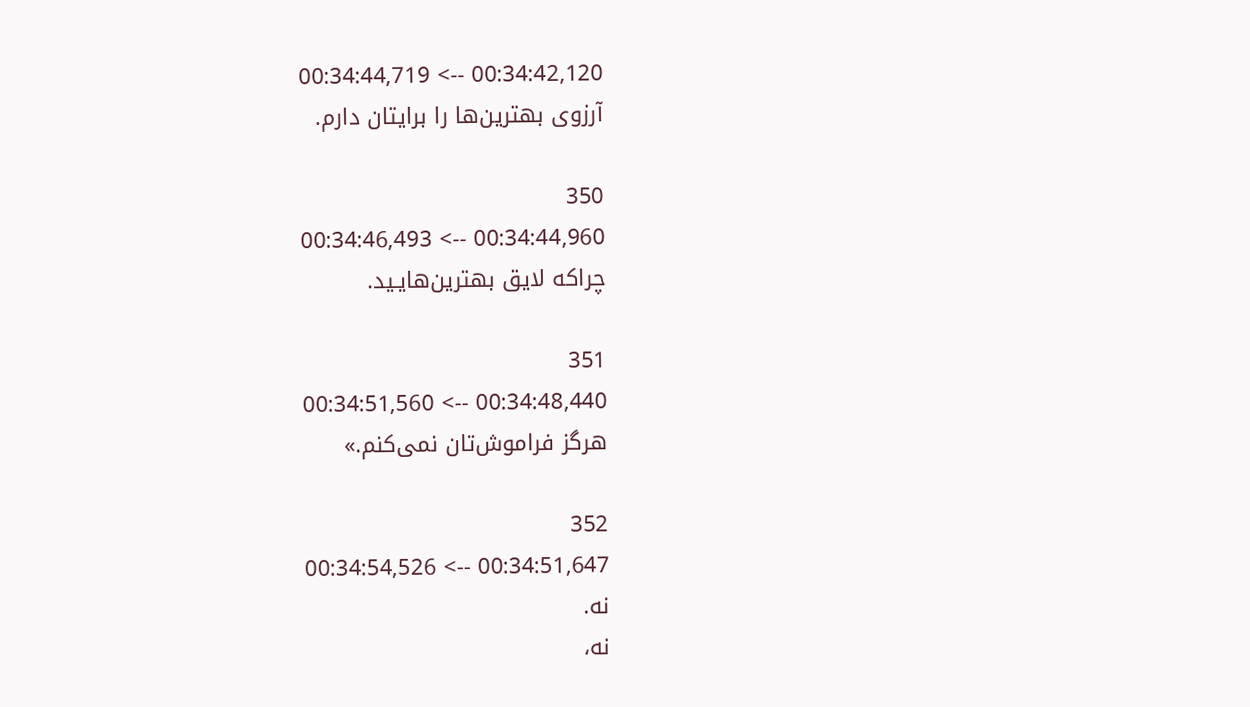00:34:42,120 --> 00:34:44,719
آرزوی بهترین‌ها را برایتان دارم.

350
00:34:44,960 --> 00:34:46,493
چراکه لایق بهترین‌هایـید.

351
00:34:48,440 --> 00:34:51,560
هرگز فراموش‌تان نمی‌کنم.»

352
00:34:51,647 --> 00:34:54,526
نه.
نه،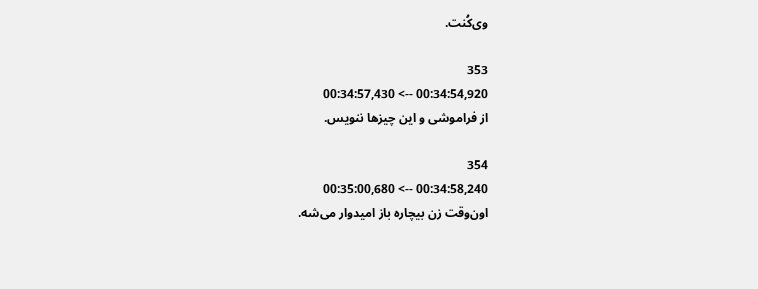وی‌کُنت.

353
00:34:54,920 --> 00:34:57,430
از فراموشی و این چیزها ننویس.

354
00:34:58,240 --> 00:35:00,680
اون‌وقت زن بیچاره باز امیدوار می‌شه.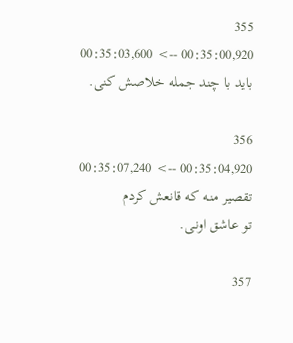355
00:35:00,920 --> 00:35:03,600
باید با چند جمله خلاصش کنی.

356
00:35:04,920 --> 00:35:07,240
تقصیر منـه که قانعش کردم
تو عاشق اونـی.

357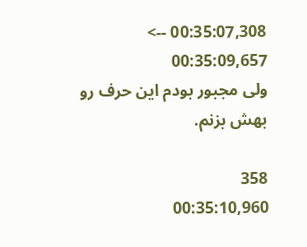00:35:07,308 --> 00:35:09,657
ولی مجبور بودم این حرف رو بهش بزنم.

358
00:35:10,960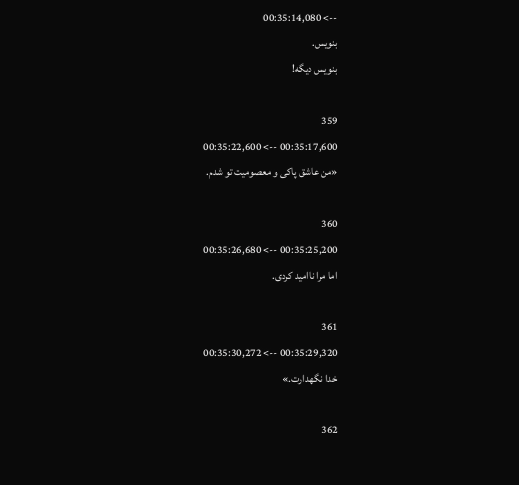--> 00:35:14,080
بنویس.
بنویس دیگه!

359
00:35:17,600 --> 00:35:22,600
«من عاشق پاکی و معصومیت تو شدم.

360
00:35:25,200 --> 00:35:26,680
اما مرا ناامید کردی.

361
00:35:29,320 --> 00:35:30,272
خدا نگهدارت.»

362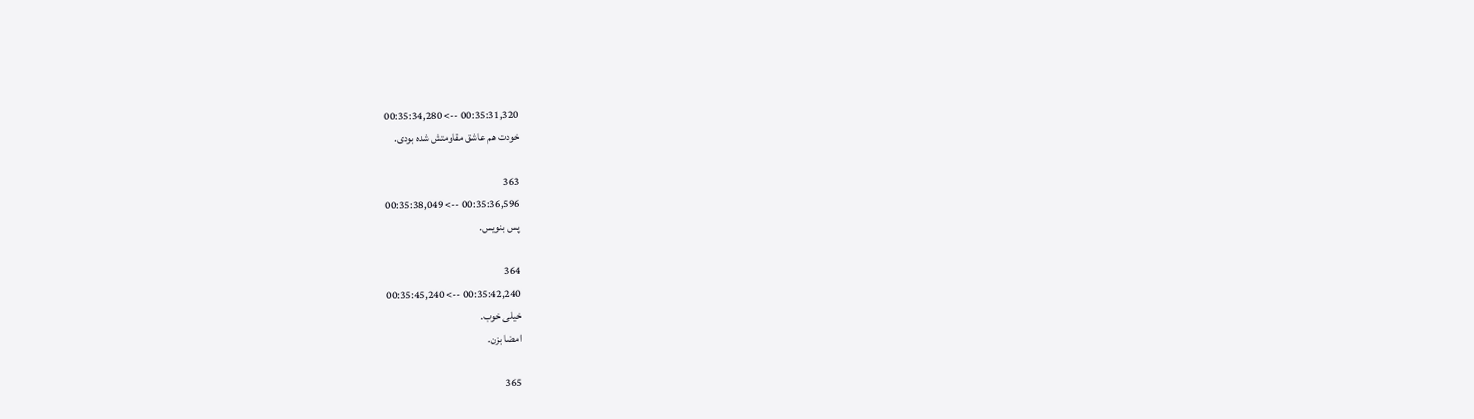00:35:31,320 --> 00:35:34,280
خودت هم عاشق مقاومتش شده بودی.

363
00:35:36,596 --> 00:35:38,049
پس بنویس.

364
00:35:42,240 --> 00:35:45,240
خیلی خوب.
امضا بزن.

365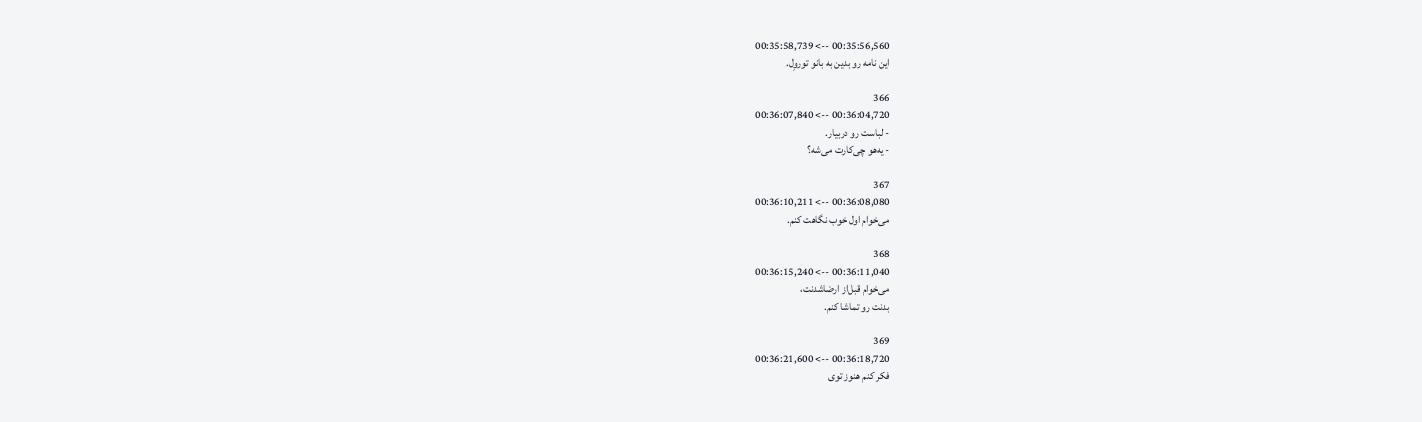00:35:56,560 --> 00:35:58,739
این نامه رو بدین به بانو توروِل.

366
00:36:04,720 --> 00:36:07,840
- لباست رو دربیار.
- یه‌هو چی‌کارت می‌شه؟

367
00:36:08,080 --> 00:36:10,211
می‌خوام اول خوب نگاهت کنم.

368
00:36:11,040 --> 00:36:15,240
می‌خوام قبل‌از ارضاشدنت،
بدنت رو تماشا کنم.

369
00:36:18,720 --> 00:36:21,600
فکر کنم هنوز توی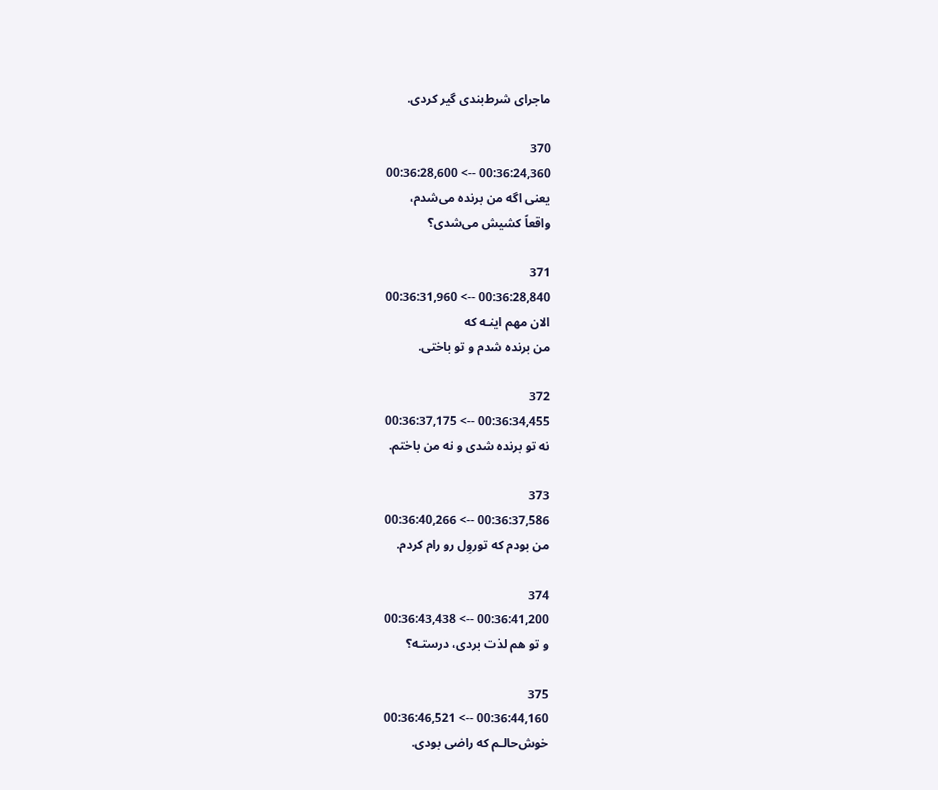ماجرای شرط‌بندی گیر کردی.

370
00:36:24,360 --> 00:36:28,600
یعنی اگه من برنده می‌شدم،
واقعاً کشیش می‌شدی؟

371
00:36:28,840 --> 00:36:31,960
الان مهم اینـه که
من برنده شدم و تو باختی.

372
00:36:34,455 --> 00:36:37,175
نه تو برنده شدی و نه من باختم.

373
00:36:37,586 --> 00:36:40,266
من بودم که توروِل رو رام کردم.

374
00:36:41,200 --> 00:36:43,438
و تو هم لذت بردی، درستـه؟

375
00:36:44,160 --> 00:36:46,521
خوش‌حالـم که راضی بودی.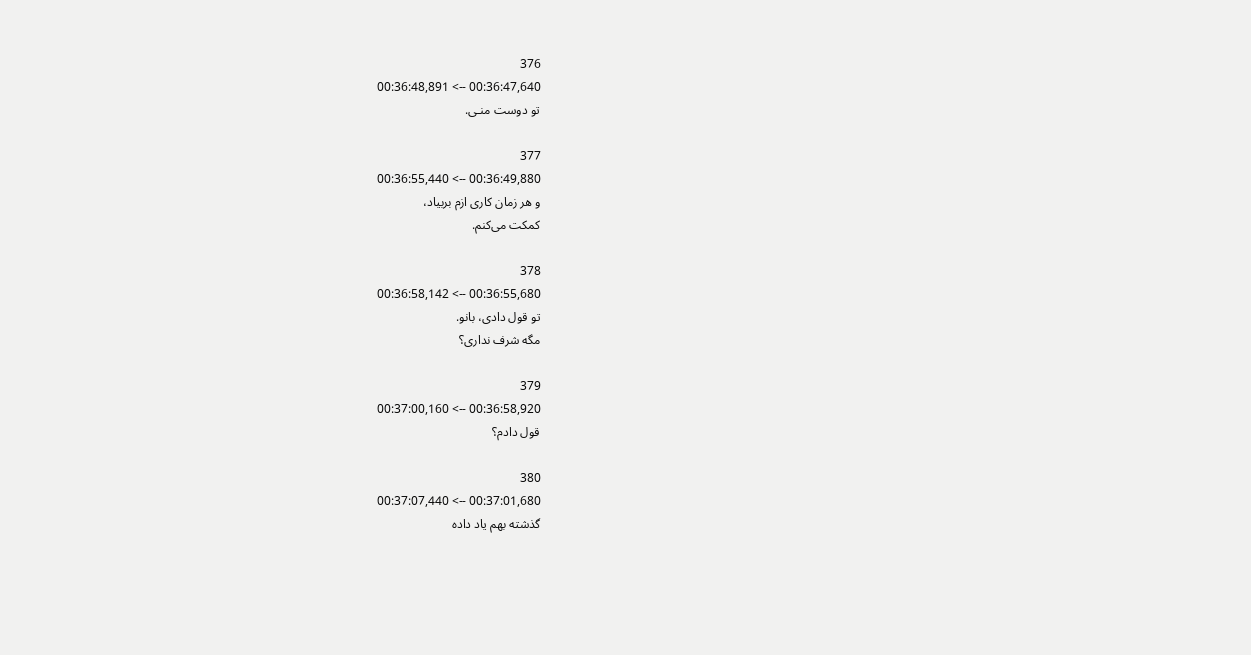376
00:36:47,640 --> 00:36:48,891
تو دوست منـی.

377
00:36:49,880 --> 00:36:55,440
و هر زمان کاری ازم بربیاد،
کمکت می‌کنم.

378
00:36:55,680 --> 00:36:58,142
تو قول دادی، بانو.
مگه شرف نداری؟

379
00:36:58,920 --> 00:37:00,160
قول دادم؟

380
00:37:01,680 --> 00:37:07,440
گذشته بهم یاد داده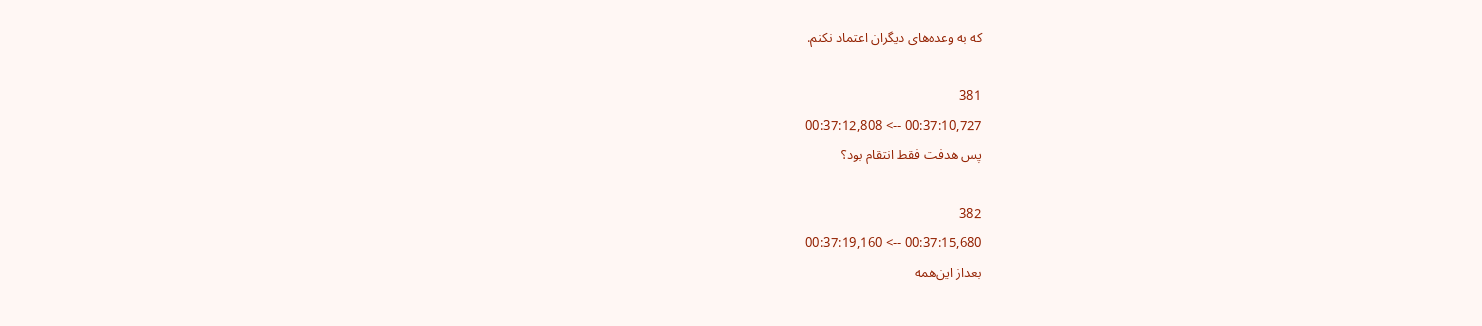که به وعده‌های دیگران اعتماد نکنم.

381
00:37:10,727 --> 00:37:12,808
پس هدفت فقط انتقام بود؟

382
00:37:15,680 --> 00:37:19,160
بعداز این‌همه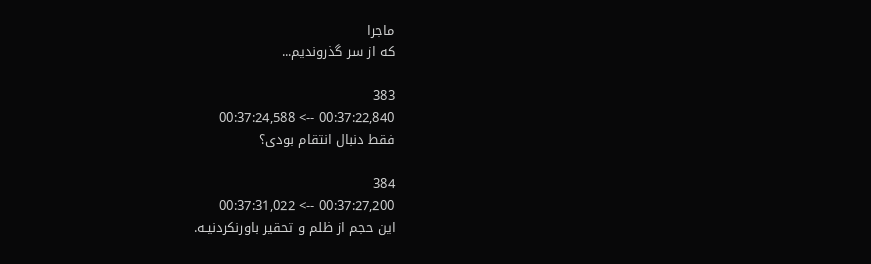ماجرا
که از سر گذروندیم...

383
00:37:22,840 --> 00:37:24,588
فقط دنبال انتقام بودی؟

384
00:37:27,200 --> 00:37:31,022
این حجم از ظلم و تحقیر باورنکردنیـه.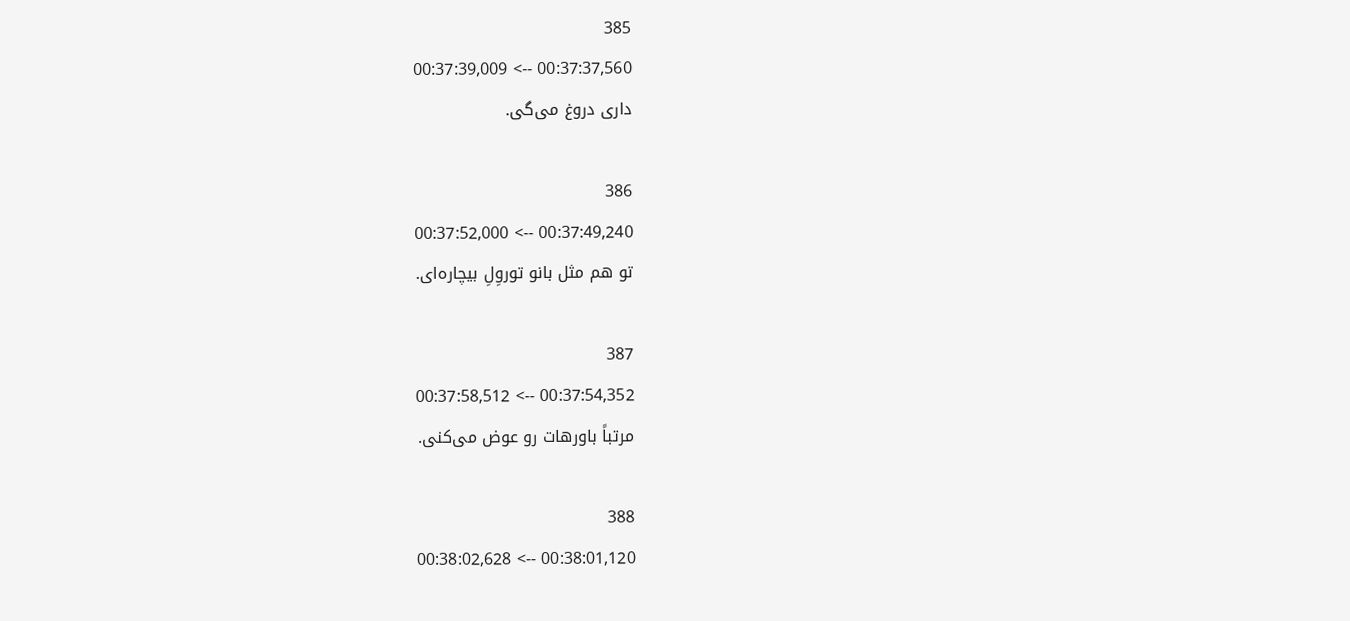385
00:37:37,560 --> 00:37:39,009
داری دروغ می‌گی.

386
00:37:49,240 --> 00:37:52,000
تو هم مثل بانو توروِلِ بیچاره‌ای.

387
00:37:54,352 --> 00:37:58,512
مرتباً باورهات رو عوض می‌کنی.

388
00:38:01,120 --> 00:38:02,628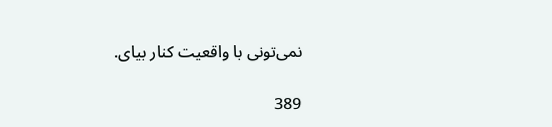نمی‌تونی با واقعیت کنار بیای.

389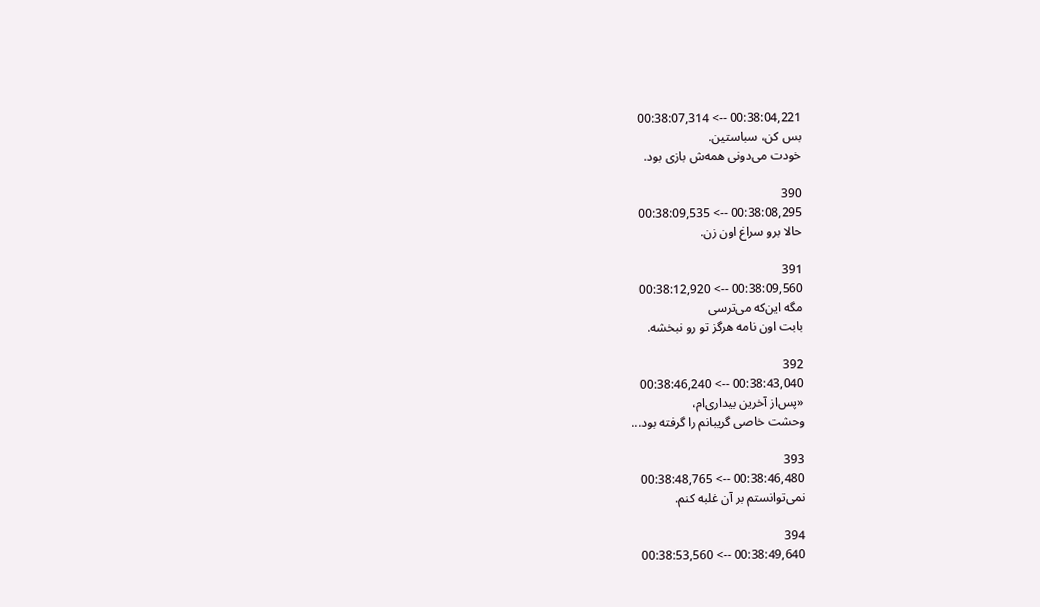00:38:04,221 --> 00:38:07,314
بس کن، سباستین.
خودت می‌دونی همه‌ش بازی بود.

390
00:38:08,295 --> 00:38:09,535
حالا برو سراغ اون زن.

391
00:38:09,560 --> 00:38:12,920
مگه این‌که می‌ترسی
بابت اون نامه هرگز تو رو نبخشه.

392
00:38:43,040 --> 00:38:46,240
«پس‌از آخرین بیداری‌ام،
وحشت خاصی گریبانم را گرفته بود...

393
00:38:46,480 --> 00:38:48,765
نمی‌توانستم بر آن غلبه کنم.

394
00:38:49,640 --> 00:38:53,560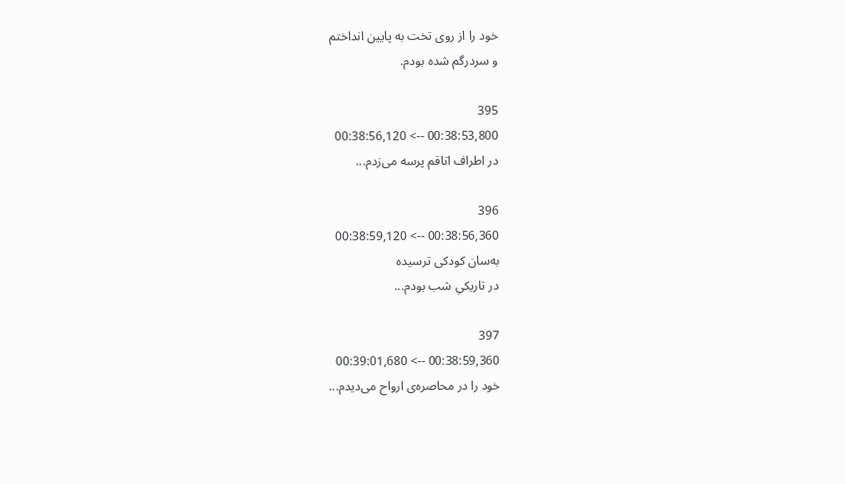خود را از روی تخت به پایین انداختم
و سردرگم شده بودم.

395
00:38:53,800 --> 00:38:56,120
در اطراف اتاقم پرسه می‌زدم...

396
00:38:56,360 --> 00:38:59,120
به‌سان کودکی ترسیده
در تاریکیِ شب بودم...

397
00:38:59,360 --> 00:39:01,680
خود را در محاصره‌ی ارواح می‌دیدم...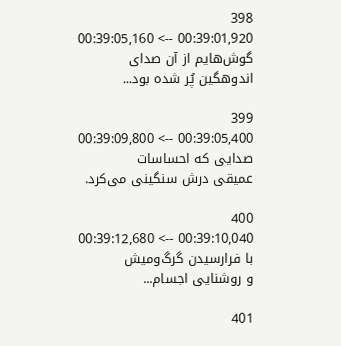398
00:39:01,920 --> 00:39:05,160
گوش‌هایم از آن صدای
اندوهگین پُر شده بود...

399
00:39:05,400 --> 00:39:09,800
صدایی که احساسات
عمیقی درش سنگینی می‌کرد.

400
00:39:10,040 --> 00:39:12,680
با فرارسیدن گرگ‌ومیش
و روشنایی اجسام...

401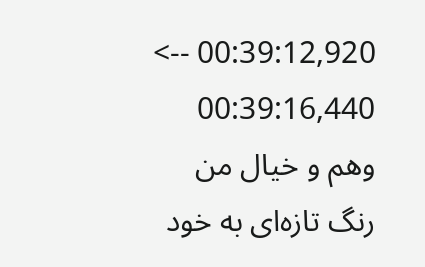00:39:12,920 --> 00:39:16,440
وهم و خیال من
رنگ تازه‌ای به خود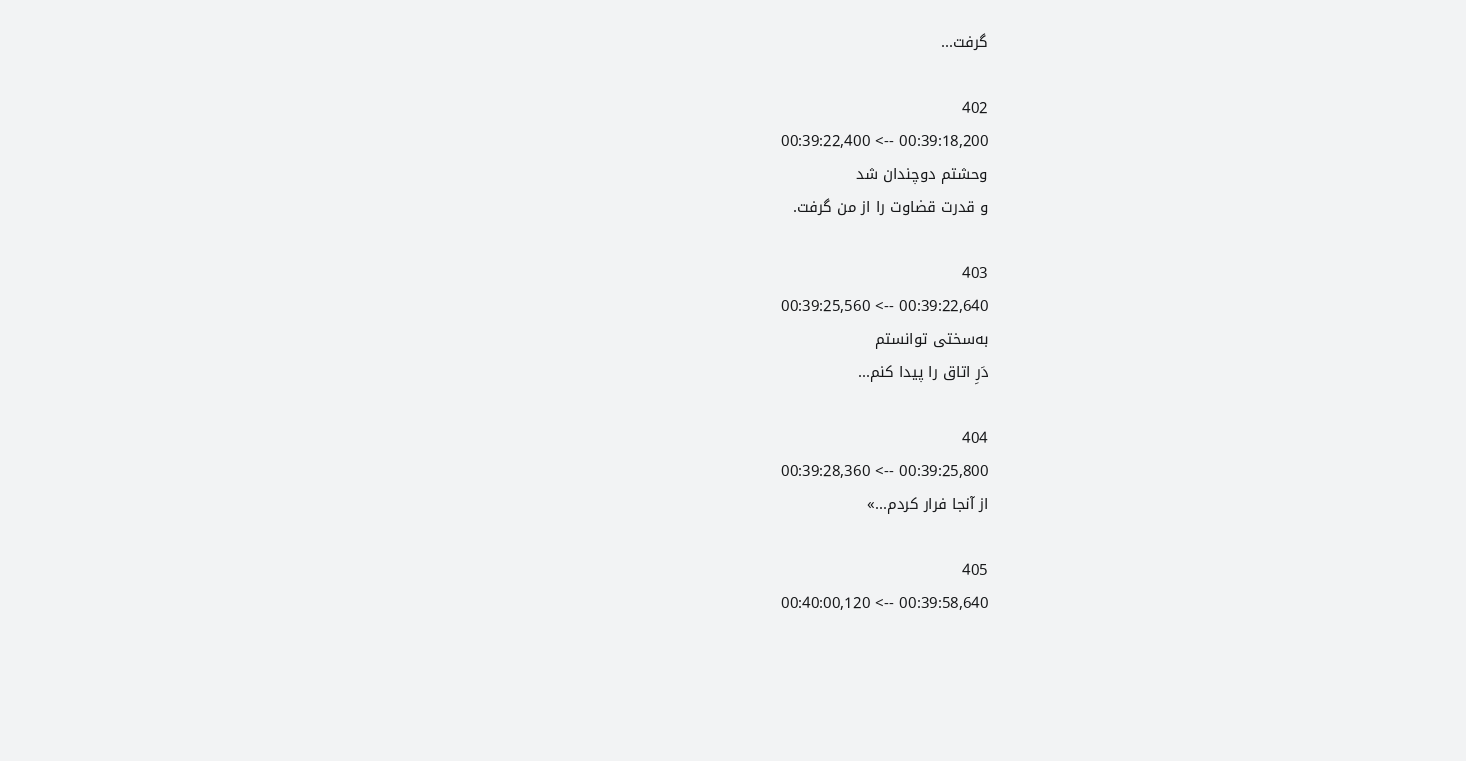گرفت...

402
00:39:18,200 --> 00:39:22,400
وحشتم دوچندان شد
و قدرت قضاوت را از من گرفت.

403
00:39:22,640 --> 00:39:25,560
به‌سختی توانستم
دَرِ اتاق را پیدا کنم...

404
00:39:25,800 --> 00:39:28,360
از آنجا فرار کردم...»

405
00:39:58,640 --> 00:40:00,120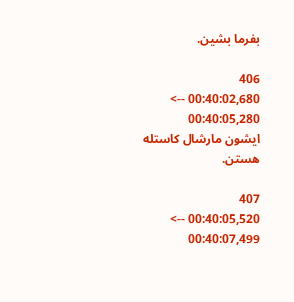بفرما بشین.

406
00:40:02,680 --> 00:40:05,280
ایشون مارشال کاستله هستن.

407
00:40:05,520 --> 00:40:07,499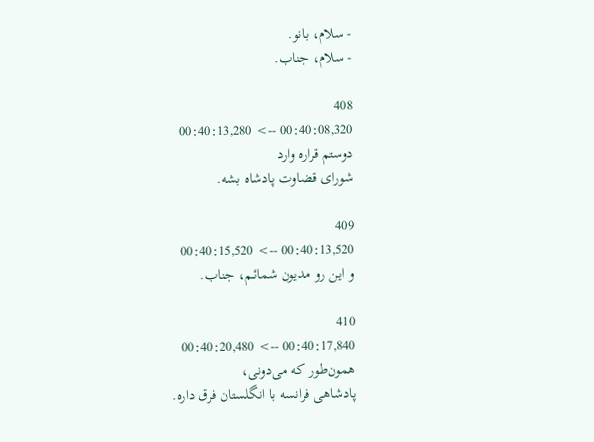- سلام، بانو.
- سلام، جناب.

408
00:40:08,320 --> 00:40:13,280
دوستم قراره وارد
شورای قضاوت پادشاه بشه.

409
00:40:13,520 --> 00:40:15,520
و این رو مدیون شمائـم، جناب.

410
00:40:17,840 --> 00:40:20,480
همون‌طور که می‌دونی،
پادشاهی فرانسه با انگلستان فرق داره.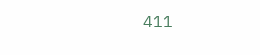411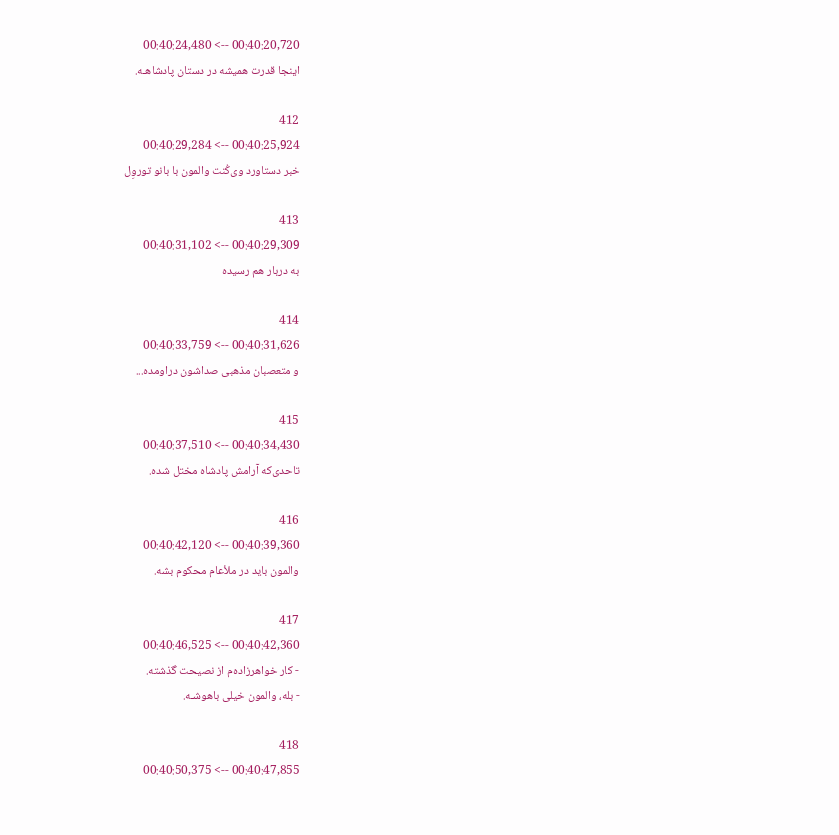00:40:20,720 --> 00:40:24,480
اینجا قدرت همیشه در دستان پادشاهـه.

412
00:40:25,924 --> 00:40:29,284
خبر دستاورد وی‌کُنت والمون با بانو توروِل

413
00:40:29,309 --> 00:40:31,102
به دربار هم رسیده

414
00:40:31,626 --> 00:40:33,759
و متعصبان مذهبی صداشون دراومده...

415
00:40:34,430 --> 00:40:37,510
تاحدی‌که آرامش پادشاه مختل شده.

416
00:40:39,360 --> 00:40:42,120
والمون باید در ملأعام محکوم بشه.

417
00:40:42,360 --> 00:40:46,525
- کار خواهر‌زاده‌م از نصیحت گذشته.
- بله، والمون خیلی باهوشـه.

418
00:40:47,855 --> 00:40:50,375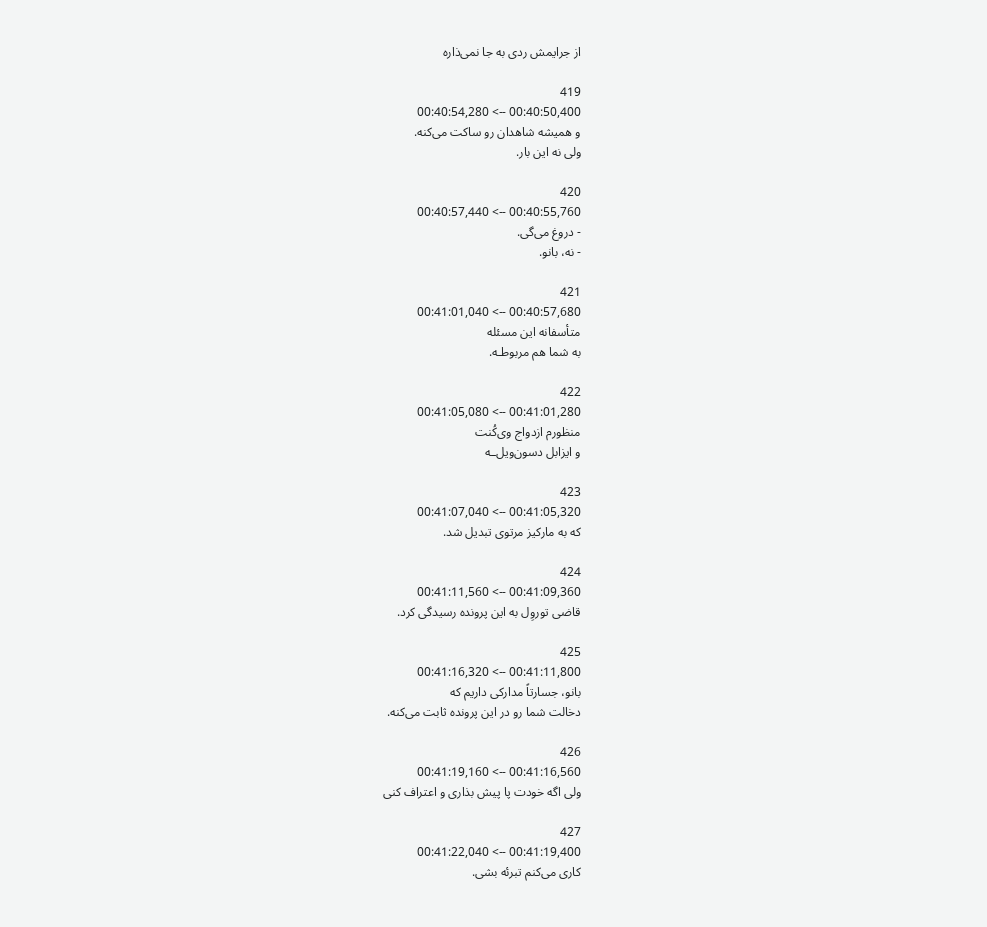از جرایمش ردی به جا نمی‌ذاره

419
00:40:50,400 --> 00:40:54,280
و همیشه شاهدان رو ساکت می‌کنه.
ولی نه این بار.

420
00:40:55,760 --> 00:40:57,440
- دروغ می‌گی.
- نه، بانو.

421
00:40:57,680 --> 00:41:01,040
متأسفانه این مسئله
به شما هم مربوطـه.

422
00:41:01,280 --> 00:41:05,080
منظورم ازدواج وی‌کُنت
و ایزابل دسون‌ویل‌ـه

423
00:41:05,320 --> 00:41:07,040
که به مارکیز مرتوی تبدیل شد.

424
00:41:09,360 --> 00:41:11,560
قاضی توروِل به این پرونده رسیدگی کرد.

425
00:41:11,800 --> 00:41:16,320
بانو، جسارتاً مدارکی داریم که
دخالت شما رو در این پرونده ثابت می‌کنه.

426
00:41:16,560 --> 00:41:19,160
ولی اگه خودت پا پیش بذاری و اعتراف کنی

427
00:41:19,400 --> 00:41:22,040
کاری می‌کنم تبرئه بشی.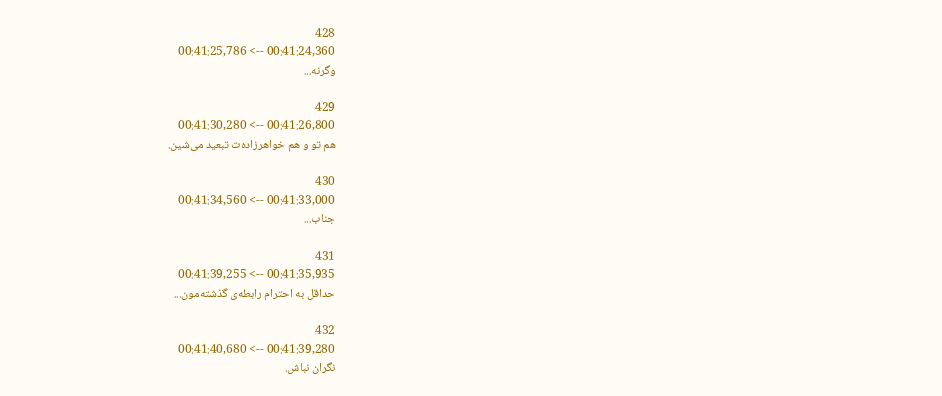428
00:41:24,360 --> 00:41:25,786
وگرنه...

429
00:41:26,800 --> 00:41:30,280
هم تو و هم خواهرزاده‌ت تبعید می‌شین.

430
00:41:33,000 --> 00:41:34,560
جناب...

431
00:41:35,935 --> 00:41:39,255
حداقل به احترام رابطه‌ی گذشته‌مون...

432
00:41:39,280 --> 00:41:40,680
نگران نباش.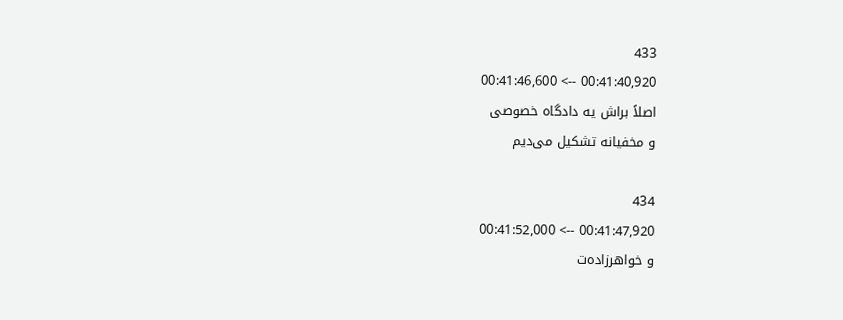433
00:41:40,920 --> 00:41:46,600
اصلاً براش یه دادگاه خصوصی
و مخفیانه تشکیل می‌دیم

434
00:41:47,920 --> 00:41:52,000
و خواهرزاده‌ت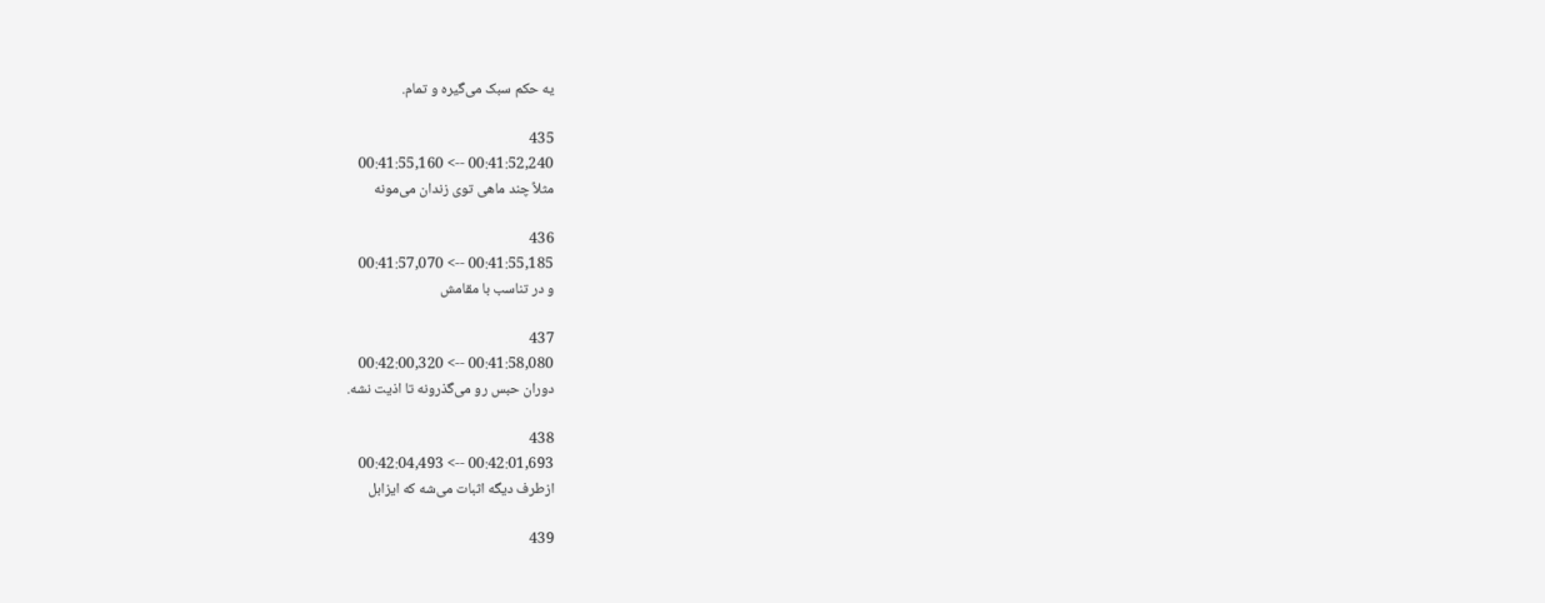یه حکم سبک می‌گیره و تمام.

435
00:41:52,240 --> 00:41:55,160
مثلاً چند ماهی توی زندان می‌مونه

436
00:41:55,185 --> 00:41:57,070
و در تناسب با مقامش

437
00:41:58,080 --> 00:42:00,320
دوران حبس رو می‌گذرونه تا اذیت نشه.

438
00:42:01,693 --> 00:42:04,493
ازطرف دیگه اثبات می‌شه که ایزابل

439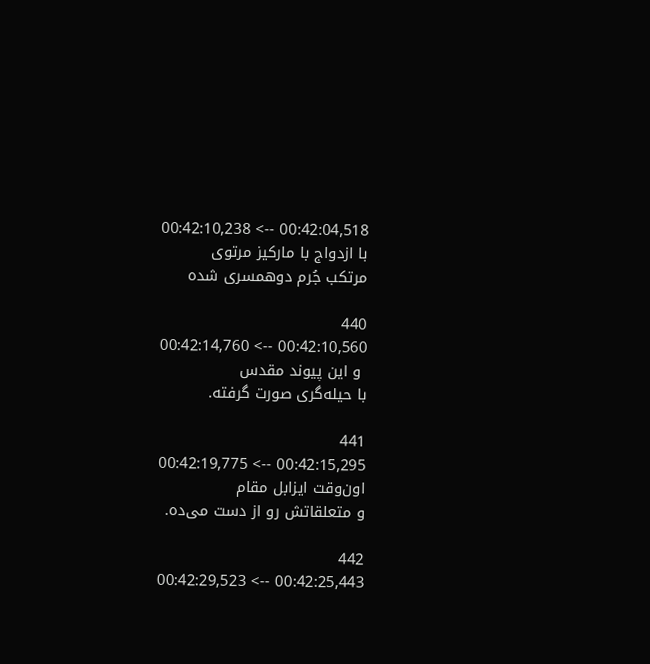00:42:04,518 --> 00:42:10,238
با ازدواج با مارکیز مرتوی
مرتکب جُرم دوهمسری شده

440
00:42:10,560 --> 00:42:14,760
 و این پیوند مقدس
با حیله‌گری صورت گرفته.

441
00:42:15,295 --> 00:42:19,775
اون‌وقت ایزابل مقام
و متعلقاتش رو از دست می‌ده.

442
00:42:25,443 --> 00:42:29,523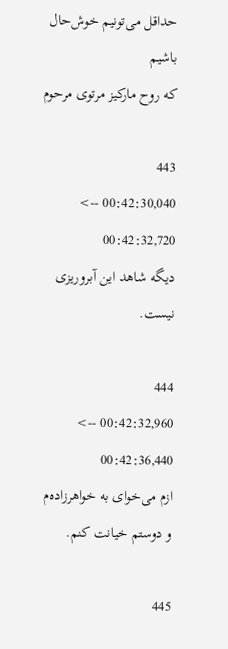حداقل می‌تونیم خوش‌حال باشیم
که روح مارکیز مرتوی مرحوم

443
00:42:30,040 --> 00:42:32,720
دیگه شاهد این آبروریزی نیست.

444
00:42:32,960 --> 00:42:36,440
ازم می‌خوای به خواهرزاده‌م
و دوستم خیانت کنم.

445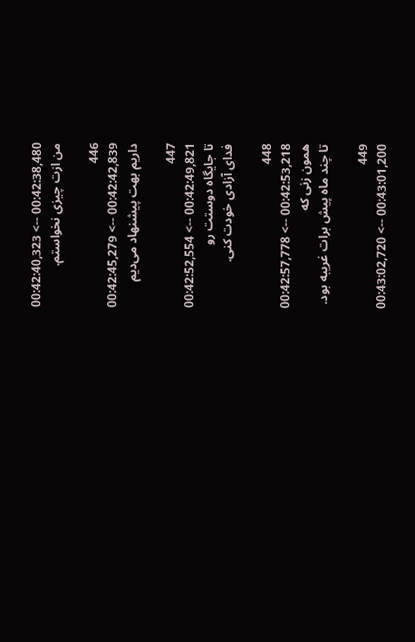00:42:38,480 --> 00:42:40,323
من ازت چیزی نخواستم.

446
00:42:42,839 --> 00:42:45,279
داریم بهت پیشنهاد می‌دیم

447
00:42:49,821 --> 00:42:52,554
تا جایگاه دوستت رو
فدای آزادی خودت کنی.

448
00:42:53,218 --> 00:42:57,778
همون زنی که
تا چند ماه پیش برات غریبه بود.

449
00:43:01,200 --> 00:43:02,720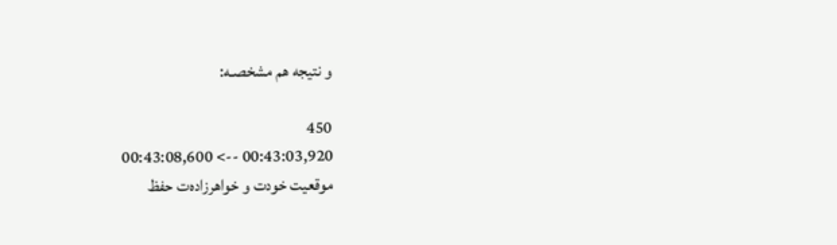و نتیجه هم مشخصـه:

450
00:43:03,920 --> 00:43:08,600
موقعیت خودت و خواهرزاده‌ت حفظ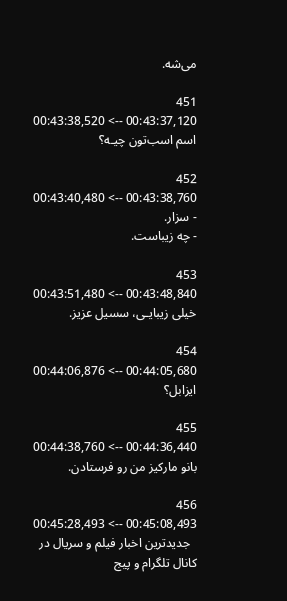می‌شه.

451
00:43:37,120 --> 00:43:38,520
اسم اسب‌تون چیـه؟

452
00:43:38,760 --> 00:43:40,480
- سزار.
- چه زیباست.

453
00:43:48,840 --> 00:43:51,480
خیلی زیبایـی، سسیل عزیز.

454
00:44:05,680 --> 00:44:06,876
ایزابل؟

455
00:44:36,440 --> 00:44:38,760
بانو مارکیز من رو فرستادن.

456
00:45:08,493 --> 00:45:28,493
  جديدترين اخبار فيلم و سريال در کانال تلگرام و پیج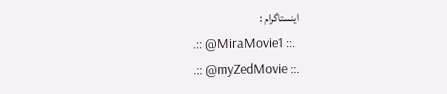اینستاگرام :
  .:: @MiraMovie1 ::.
  .:: @myZedMovie ::.